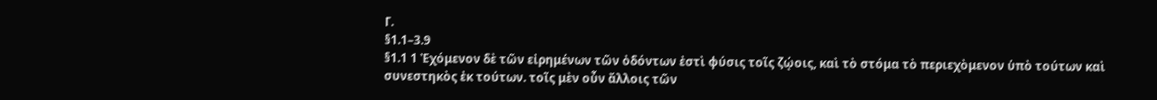Γ.
§1.1–3.9
§1.1 1 Ἐχόμενον δὲ τῶν εἰρημένων τῶν ὀδόντων ἐστὶ φύσις τοῖς ζῴοις, καὶ τὸ στόμα τὸ περιεχὸμενον ὑπὸ τούτων καὶ συνεστηκὸς ἐκ τούτων. τοῖς μὲν οὖν ἄλλοις τῶν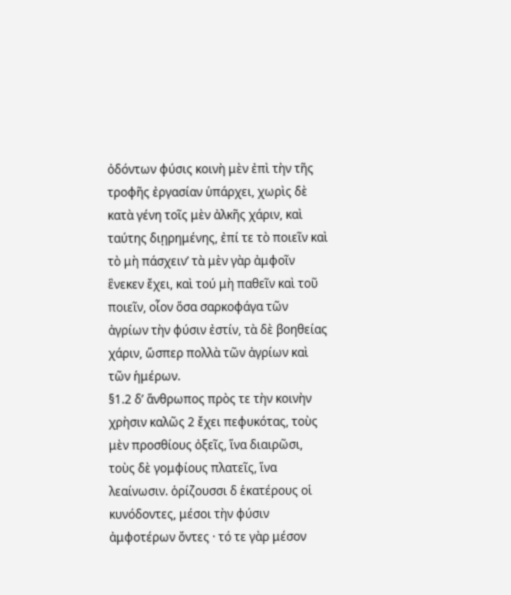ὀδόντων φύσις κοινὴ μὲν ἐπὶ τὴν τῆς τροφῆς ἐργασίαν ὑπάρχει, χωρὶς δὲ κατὰ γένη τοῖς μὲν ἀλκῆς χάριν, καὶ ταύτης διῃρημένης, ἐπί τε τὸ ποιεῖν καὶ τὸ μὴ πάσχεινʼ τὰ μὲν γὰρ ἀμφοῖν ἓνεκεν ἔχει, καὶ τού μὴ παθεῖν καὶ τοῦ ποιεῖν, οἷον ὅσα σαρκοφάγα τῶν ἀγρίων τὴν φύσιν ἐστίν, τὰ δὲ βοηθείας χάριν, ὥσπερ πολλὰ τῶν ἀγρίων καὶ τῶν ἡμέρων.
§1.2 δʼ ἅνθρωπος πρὸς τε τὴν κοινὴν χρὴσιν καλῶς 2 ἔχει πεφυκότας, τοὺς μὲν προσθίους ὀξεῖς, ἵνα διαιρῶσι, τοὺς δὲ γομφίους πλατεῖς, ἵνα λεαίνωσιν. ὁρίζουσσι δ ἑκατέρους οἱ κυνόδοντες, μέσοι τὴν φύσιν ἀμφοτέρων ὄντες · τό τε γὰρ μέσον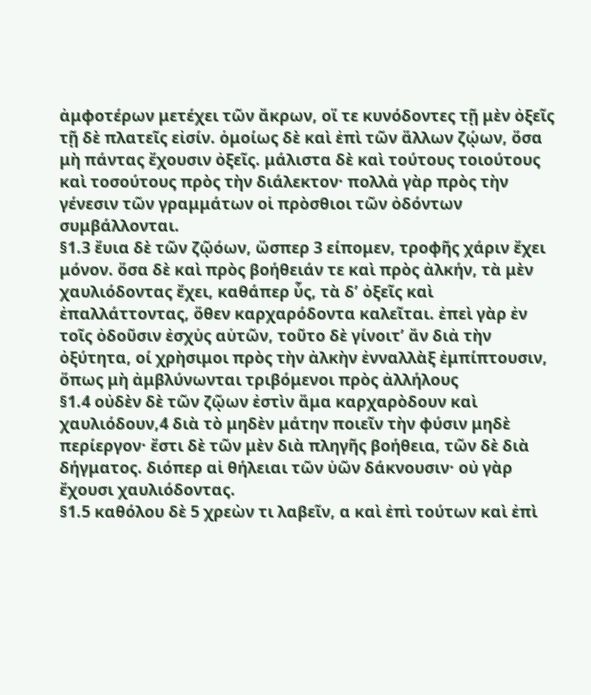ἀμφοτέρων μετέχει τῶν ἄκρων, οἵ τε κυνόδοντες τῇ μὲν ὀξεῖς τῇ δὲ πλατεῖς εἰσίν. ὁμοίως δὲ καὶ ἐπὶ τῶν ἅλλων ζῴων, ὅσα μὴ πάντας ἔχουσιν ὀξεῖς. μάλιστα δὲ καὶ τούτους τοιούτους καὶ τοσούτους πρὸς τὴν διάλεκτον· πολλἀ γὰρ πρὸς τὴν γένεσιν τῶν γραμμάτων οἱ πρὸσθιοι τῶν ὀδόντων συμβάλλονται.
§1.3 ἔυια δὲ τῶν ζῷόων, ὥσπερ 3 είπομεν, τροφῆς χάριν ἔχει μόνον. ὅσα δὲ καὶ πρὸς βοήθειάν τε καὶ πρὸς ἀλκήν, τὰ μὲν χαυλιόδοντας ἔχει, καθάπερ ὗς, τὰ δʼ ὀξεῖς καὶ ἐπαλλάττοντας, ὅθεν καρχαρόδοντα καλεῖται. ἐπεὶ γὰρ ἐν τοῖς ὀδοῦσιν ἐσχὑς αὑτῶν, τοῦτο δὲ γίνοιτʼ ἄν διἀ τὴν ὀξύτητα, οί χρὴσιμοι πρὸς τὴν ἀλκὴν ἐνναλλὰξ ἐμπίπτουσιν, ὅπως μὴ ἀμβλύνωνται τριβόμενοι πρὸς ἀλλήλους
§1.4 οὐδὲν δὲ τῶν ζῷων ἐστὶν ἅμα καρχαρὸδουν καὶ χαυλιόδουν,4 διὰ τὸ μηδὲν μάτην ποιεῖν τὴν φύσιν μηδὲ περίεργον· ἔστι δὲ τῶν μὲν διὰ πληγῆς βοήθεια, τῶν δὲ διὰ δήγματος. διόπερ αἱ θήλειαι τῶν ὑῶν δάκνουσιν· οὐ γὰρ ἔχουσι χαυλιόδοντας.
§1.5 καθόλου δὲ 5 χρεὼν τι λαβεῖν, α καὶ ἐπὶ τούτων καὶ ἐπὶ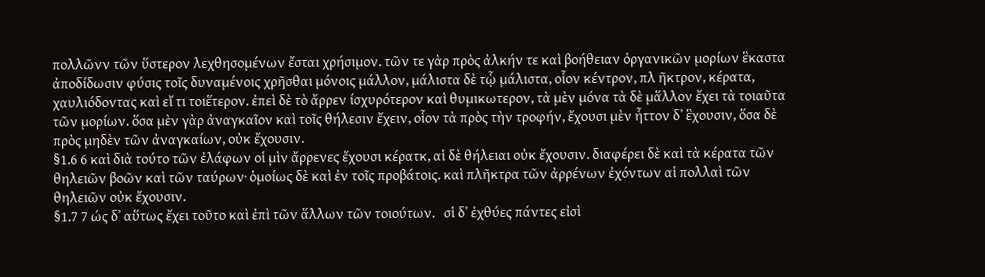πολλῶνν τῶν ὕστερον λεχθησομένων ἔσται χρήσιμον. τῶν τε γὰρ πρὸς ἀλκήν τε καὶ βοήθειαν ὀργανικῶν μορίων ἓκαστα ἀποδίδωσιν φύσις τοῖς δυναμένοις χρῆσθαι μόνοις μάλλον, μάλιστα δὲ τᾧ μάλιστα, οἷον κέντρον, πλ ῆκτρον, κέρατα, χαυλιόδοντας καὶ εἴ τι τοιἕτερον. ἐπεὶ δὲ τὸ ἄρρεν ίσχυρότερον καὶ θυμικωτερον, τὰ μὲν μόνα τὰ δὲ μἅλλον ἔχει τὰ τοιαῦτα τῶν μορίων. ὅσα μὲν γὰρ ἀναγκαῖον καὶ τοῖς θήλεσιν ἔχειν, οἷον τὰ πρὸς τὴν τροφήν, ἔχουσι μὲν ἧττον δʼ ἓχουσιν, ὅσα δὲ πρὸς μηδὲν τῶν ἀναγκαίων, οὐκ ἔχουσιν.
§1.6 6 καὶ διὰ τούτο τῶν ἐλάφων οἱ μὶν ἄρρενες ἔχουσι κέρατκ, αἱ δὲ θήλειαι οὐκ ἔχουσιν. διαφέρει δὲ καὶ τὰ κέρατα τῶν θηλειῶν βοῶν καὶ τῶν ταύρων· ὁμοίως δὲ καὶ ἐν τοῖς προβάτοις. καὶ πλῆκτρα τῶν ἀρρένων ἐχόντων αἱ πολλαὶ τῶν θηλειῶν οὐκ ἔχουσιν.
§1.7 7 ώς δʼ αὕτως ἔχει τοῦτο καὶ ἐπὶ τῶν ἅλλων τῶν τοιούτων.   σἱ δʼ ἐχθύες πάντες εἰσὶ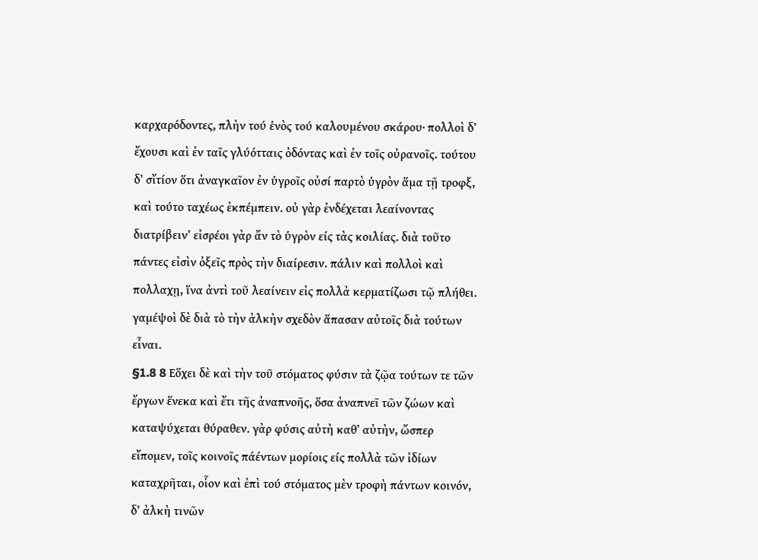καρχαρόδοντες, πλὴν τού ἑνὸς τού καλουμένου σκάρου· πολλοὶ δʼ ἔχουσι καὶ ἐν ταῖς γλύότταις ὀδόντας καὶ ἐν τοῖς οὐρανοῖς. τούτου δʼ σἴτίον ὅτι ἀναγκαῖον ἐν ὑγροῖς οὐσί παρτὸ ὑγρὸν ἅμα τῇ τροφξ, καὶ τούτο ταχέως ἐκπέμπειν. οὐ γὰρ ἐνδέχεται λεαίνοντας διατρίβεινʼ εἰσρέοι γὰρ ἄν τὸ ὑγρὸν είς τὰς κοιλίας. διὰ τοῦτο πάντες εἰσὶν ὀξεῖς πρὸς τὴν διαίρεσιν. πάλιν καὶ πολλοὶ καὶ πολλαχῃ, ἵνα ἀντὶ τοῦ λεαίνειν εἰς πολλἀ κερματίζωσι τῷ πλήθει. γαμέψοὶ δὲ διὰ τὸ τὴν ἀλκὴν σχεδὸν ἅπασαν αὐτοῖς διὰ τούτων εἶναι.
§1.8 8 Eὅχει δὲ καὶ τὴν τοῦ στόματος φύσιν τὰ ζῷα τούτων τε τῶν ἔργων ἕνεκα καὶ ἔτι τῆς ἀναπνοῆς, ὅσα ἀναπνεῖ τῶν ζώων καὶ καταψύχεται θύραθεν. γὰρ φύσις αὐτὴ καθʼ αὐτὴν, ὤσπερ εἴπομεν, τοῖς κοινοῖς πάέντων μορίοις είς πολλὰ τῶν ἰδίων καταχρῆται, οἷον καὶ ἐπὶ τού στόματος μὲν τροφὴ πάντων κοινόν, δʼ ἀλκὴ τινῶν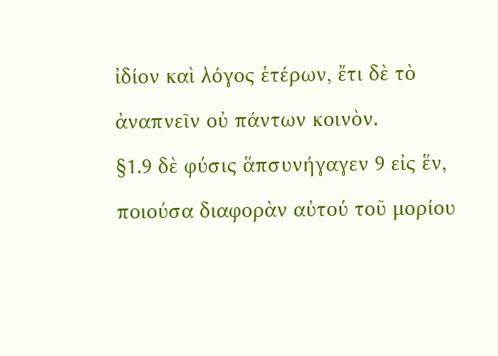ἰδίον καὶ λόγος ἑτέρων, ἔτι δὲ τὸ ἀναπνεῖν οὐ πάντων κοινὸν.
§1.9 δὲ φύσις ἅπσυνήγαγεν 9 εἰς ἕν, ποιούσα διαφορὰν αὐτού τοῦ μορίου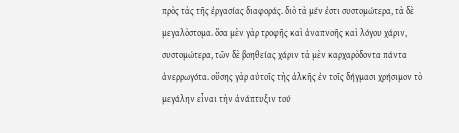πρὸς τὰς τῆς ἐργασίας διαφοράς. διὸ τὰ μέν ἐστι συστομώτερα, τὰ δὲ μεγαλὸστομα. ὅσα μὲν γὰρ τροφῆς καὶ ἀναπνοῆς καὶ λόγου χάριν, συστομώτερα, τῶν δὲ βοηθείας χάριν τὰ μὲν καρχαρὸδοντα πάντα ἀνερρωγότα. οὕσης γὰρ αὐτοῖς τὴς ἀλκῆς ἐν τοῖς δήγμασι χρήσιμον τὸ μεγάλην εἶναι τὴν ἀνάπτυξιν τού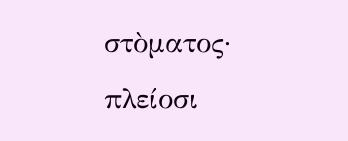στὸματος· πλείοσι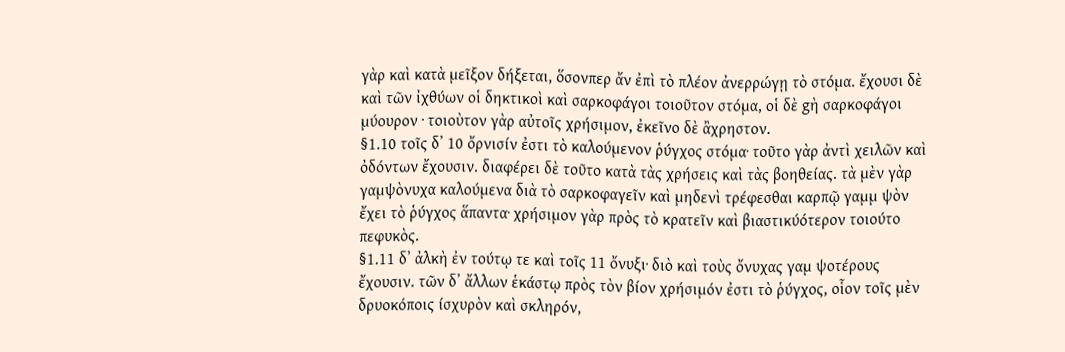γὰρ καὶ κατὰ μεῖξον δήξεται, ὅσονπερ ἄν ἐπὶ τὸ πλέον ἀνερρώγῃ τὸ στόμα. ἔχουσι δὲ καὶ τῶν ἰχθύων οἱ δηκτικοὶ καὶ σαρκοφάγοι τοιοῦτον στόμα, οἱ δὲ gὴ σαρκοφάγοι μύουρον · τοιοὺτον γὰρ αὐτοῖς χρήσιμον, ἐκεῖνο δὲ ἂχρηστον.
§1.10 τοῖς δʼ 10 ὄρνισίν ἐστι τὸ καλούμενον ῥύγχος στόμα· τοῦτο γὰρ ἀντὶ χειλῶν καὶ ὀδόντων ἔχουσιν. διαφέρει δὲ τοῦτο κατὰ τὰς χρήσεις καὶ τὰς βοηθείας. τὰ μὲν γὰρ γαμψὸνυχα καλούμενα διὰ τὸ σαρκοφαγεῖν καὶ μηδενὶ τρέφεσθαι καρπῷ γαμμ ψὸν ἔχει τὸ ῥύγχος ἅπαντα· χρήσιμον γὰρ πρὸς τὸ κρατεῖν καὶ βιαστικύότερον τοιούτο πεφυκὸς.
§1.11 δʼ ἀλκὴ ἐν τούτῳ τε καὶ τοῖς 11 ὄνυξι· διὸ καὶ τοὺς ὄνυχας γαμ ψοτέρους ἔχουσιν. τῶν δʼ ἄλλων ἑκάστῳ πρὸς τὸν βίον χρήσιμόν ἐστι τὸ ῥύγχος, οἷον τοῖς μὲν δρυοκόποις ίσχυρὸν καὶ σκληρόν,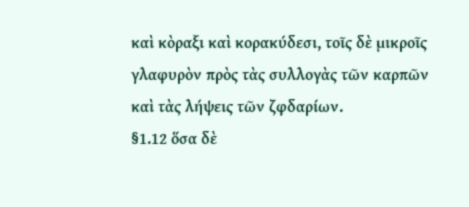καὶ κὸραξι καὶ κορακύδεσι, τοῖς δὲ μικροῖς γλαφυρὸν πρὸς τὰς συλλογὰς τῶν καρπῶν καὶ τὰς λήψεις τῶν ζφδαρίων.
§1.12 ὅσα δὲ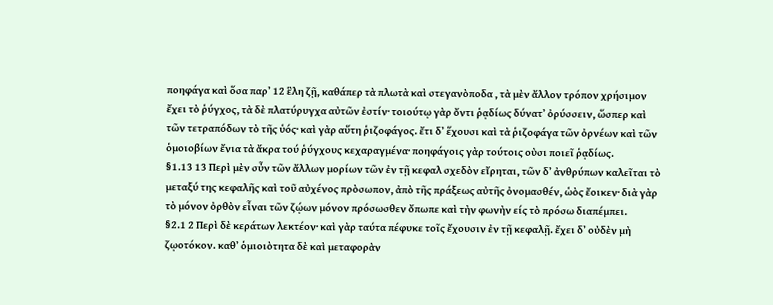ποηφάγα καὶ ὅσα παρʼ 12 ἓλη ζῇ, καθάπερ τὰ πλωτὰ καὶ στεγανὸποδα , τὰ μὲν ἄλλον τρόπον χρήσιμον ἔχει τὸ ῥύγχος, τὰ δὲ πλατύρυγχα αὐτῶν ἐστίν· τοιούτῳ γὰρ ὄντι ῥᾳδίως δύνατʼ ὀρύσσειν, ὥσπερ καὶ τῶν τετραπόδων τὸ τῆς ὑός· καὶ γὰρ αὕτη ῥιζοφάγος. ἔτι δʼ ἕχουσι καὶ τὰ ῥιζοφάγα τῶν ὀρνέων καὶ τῶν ὁμοιοβίων ἔνια τὰ ἄκρα τού ῥύγχους κεχαραγμένα· ποηφάγοις γὰρ τούτοις οὺσι ποιεῖ ῥᾳδίως.
§1.13 13 Περὶ μὲν σὖν τῶν ἄλλων μορίων τῶν ἐν τῇ κεφαλ σχεδὸν εἴρηται, τῶν δʼ ἀνθρύπων καλεῖται τὸ μεταξύ της κεφαλῆς καὶ τοῦ αὐχένος πρὸσωπον, ἀπὸ τῆς πράξεως αὐτῆς ὀνομασθέν, ὡὸς ἔοικεν· διὰ γὰρ τὸ μόνον ὀρθὸν εἶναι τῶν ζῴων μόνον πρόσωσθεν ὄπωπε καὶ τὴν φωνὴν είς τὸ πρόσω διαπέμπει.
§2.1 2 Περὶ δὲ κεράτων λεκτέον· καὶ γὰρ ταύτα πέφυκε τοῖς ἔχουσιν ἐν τῇ κεφαλῇ. ἔχει δʼ οὐδὲν μὴ ζῳοτόκον. καθʼ ὁμιοιὸτητα δὲ καὶ μεταφορὰν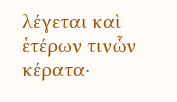λέγεται καὶ ἑτέρων τινὧν κέρατα·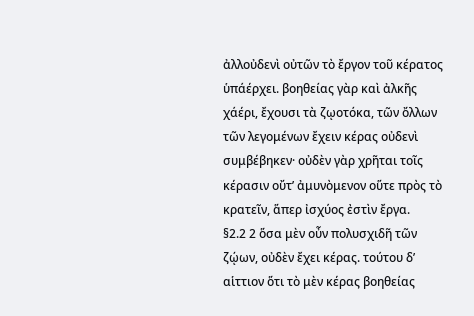ἀλλοὐδενὶ οὐτῶν τὸ ἔργον τοῦ κέρατος ὑπάέρχει. βοηθείας γὰρ καὶ ἀλκῆς χάέρι, ἔχουσι τὰ ζῳοτόκα, τῶν ὄλλων τῶν λεγομένων ἔχειν κέρας οὐδενὶ συμβέβηκεν· οὐδὲν γὰρ χρῆται τοῖς κέρασιν οὔτʼ ἀμυνὸμενον οὕτε πρὸς τὸ κρατεῖν, ἅπερ ἰσχύος ἐστὶν ἔργα.
§2.2 2 ὅσα μὲν οὖν πολυσχιδῆ τῶν ζῴων, οὐδὲν ἔχει κέρας. τούτου δʼ αἱττιον ὅτι τὸ μὲν κέρας βοηθείας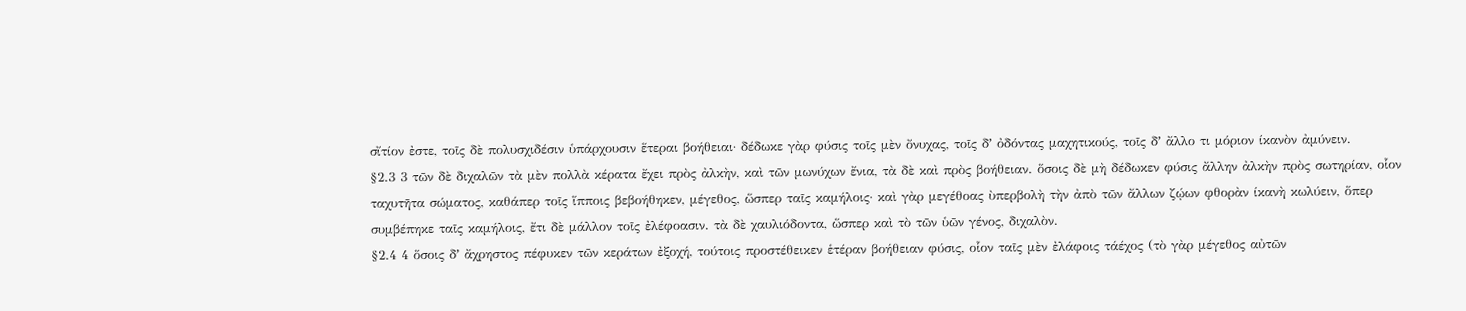σἴτίον ἐστε, τοῖς δὲ πολυσχιδέσιν ὑπάρχουσιν ἕτεραι βοήθειαι· δέδωκε γὰρ φύσις τοῖς μὲν ὄνυχας, τοῖς δʼ ὀδόντας μαχητικούς, τοῖς δʼ ἄλλο τι μόριον ίκανὸν ἀμύνειν.
§2.3 3 τῶν δὲ διχαλῶν τὰ μὲν πολλὰ κέρατα ἔχει πρὸς ἀλκὴν, καὶ τῶν μωνύχων ἔνια, τὰ δὲ καὶ πρὸς βοήθειαν. ὅσοις δὲ μὴ δέδωκεν φύσις ἄλλην ἀλκὴν πρὸς σωτηρίαν, οἷον ταχυτῆτα σώματος, καθάπερ τοῖς ἵπποις βεβοήθηκεν, μέγεθος, ὥσπερ ταῖς καμήλοις· καὶ γὰρ μεγέθοας ὺπερβολὴ τὴν ἀπὸ τῶν ἄλλων ζῴων φθορὰν ίκανὴ κωλύειν, ὅπερ συμβέπηκε ταῖς καμήλοις, ἔτι δὲ μάλλον τοῖς ἐλέφοασιν. τὰ δὲ χαυλιόδοντα, ὥσπερ καὶ τὸ τῶν ὑῶν γένος, διχαλὸν.
§2.4 4 ὅσοις δʼ ἄχρηστος πέφυκεν τῶν κεράτων ἐξοχή, τούτοις προστέθεικεν ἑτέραν βοήθειαν φύσις, οἷον ταῖς μὲν ἐλάφοις τάέχος (τὸ γὰρ μέγεθος αὐτῶν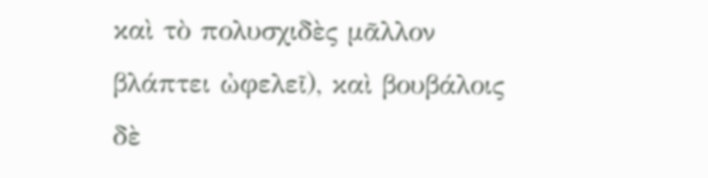καὶ τὸ πολυσχιδὲς μᾶλλον βλάπτει ὠφελεῖ), καὶ βουβάλοις δὲ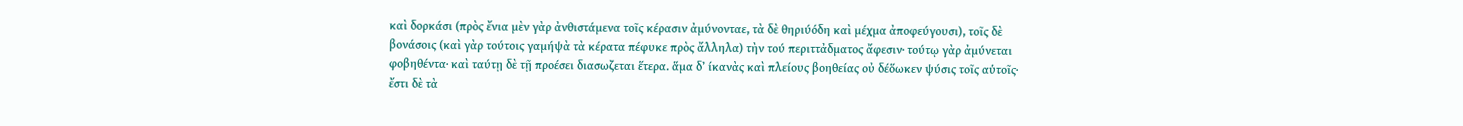καὶ δορκάσι (πρὸς ἔνια μὲν γὰρ ἀνθιστάμενα τοῖς κέρασιν ἀμύνονταε, τὰ δὲ θηριύόδη καὶ μέχμα ἀποφεύγουσι), τοῖς δὲ βονάσοις (καὶ γὰρ τούτοις γαμήψὰ τὰ κέρατα πέφυκε πρὸς ἄλληλα) τὴν τού περιττἀδματος ἄφεσιν· τούτῳ γὰρ ἀμύνεται φοβηθέντα· καὶ ταύτῃ δὲ τῇ προέσει διασωζεται ἕτερα. ἅμα δʼ ίκανὰς καὶ πλείους βοηθείας οὐ δέὅωκεν ψύσις τοῖς αὑτοῖς· ἔστι δὲ τὰ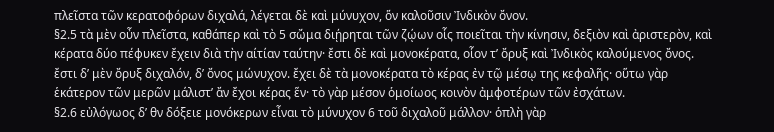πλεῖστα τῶν κερατοφόρων διχαλά, λέγεται δὲ καὶ μύνυχον, ὅν καλοῦσιν Ἰνδικὸν ὄνον.
§2.5 τὰ μὲν οὖν πλεῖστα, καθάπερ καὶ τὸ 5 σὤμα διῄρηται τῶν ζῴων οἷς ποιεῖται τὴν κίνησιν, δεξιὸν καὶ ἀριστερὸν, καὶ κέρατα δύο πέφυκεν ἔχειν διὰ τὴν αίτίαν ταύτην· ἔστι δὲ καὶ μονοκέρατα, οἷον τʼ ὄρυξ καὶ Ἰνδικὸς καλούμενος ὄνος. ἔστι δʼ μὲν ὄρυξ διχαλόν, δʼ ὄνος μώνυχον. ἔχει δὲ τὰ μονοκέρατα τὸ κέρας ἐν τῷ μέσῳ της κεφαλῆς· οὕτω γὰρ ἑκάτερον τῶν μερῶν μάλιστʼ ἄν ἔχοι κέρας ἕν· τὸ γὰρ μέσον ὁμοίωος κοινὸν ἀμφοτέρων τῶν ἐσχάτων.
§2.6 εὐλόγωος δʼ θν δόξειε μονόκερων εἶναι τὸ μύνυχον 6 τοῦ διχαλοῦ μάλλον· ὁπλὴ γὰρ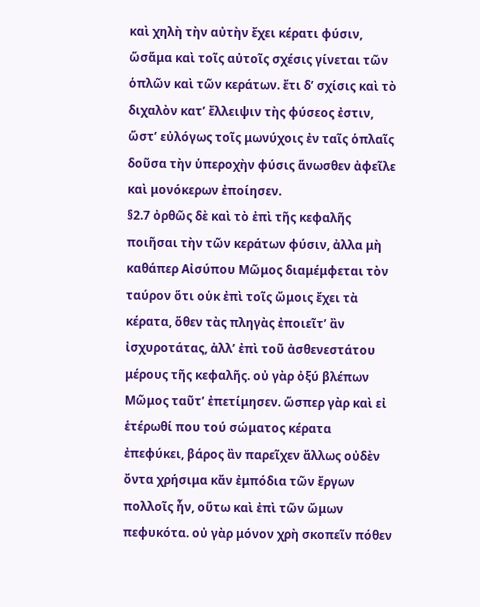καὶ χηλὴ τὴν αὐτὴν ἔχει κέρατι φύσιν, ὥσἅμα καὶ τοῖς αὐτοῖς σχέσις γίνεται τῶν ὁπλῶν καὶ τῶν κεράτων. ἔτι δʼ σχίσις καὶ τὸ διχαλὸν κατʼ ἔλλειψιν τὴς φύσεος ἐστιν, ὥστʼ εὐλόγως τοῖς μωνύχοις ἐν ταῖς ὁπλαῖς δοῦσα τὴν ὑπεροχὴν φύσις ἅνωσθεν ἀφεῖλε καὶ μονόκερων ἐποίησεν.
§2.7 ὀρθῶς δὲ καὶ τὸ ἐπὶ τῆς κεφαλῆς ποιῆσαι τὴν τῶν κεράτων φύσιν, ἀλλα μὴ καθάπερ Αἰσύπου Μῶμος διαμέμφεται τὸν ταύρον ὅτι οὑκ ἐπὶ τοῖς ὤμοις ἔχει τὰ κέρατα, ὅθεν τὰς πληγὰς ἐποιεῖτʼ ἂν ἰσχυροτάτας, ἀλλʼ ἐπὶ τοῦ ἀσθενεστάτου μέρους τῆς κεφαλῆς. οὐ γὰρ ὀξύ βλέπων Μῶμος ταῦτʼ ἐπετίμησεν. ὥσπερ γὰρ καὶ εἰ ἑτέρωθί που τού σώματος κέρατα ἐπεφύκει, βάρος ἂν παρεῖχεν ἄλλως οὐδὲν ὄντα χρήσιμα κἄν ἐμπόδια τῶν ἔργων πολλοῖς ἦν, οὕτω καὶ ἐπὶ τῶν ὤμων πεφυκότα. οὐ γὰρ μόνον χρὴ σκοπεῖν πόθεν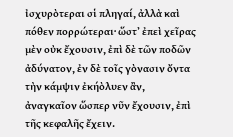ἰσχυρὸτεραι σἱ πληγαί, ἀλλὰ καὶ πόθεν πορρώτεραι· ὥστʼ ἐπεὶ χεῖρας μὲν οὐκ ἔχουσιν, ἐπὶ δὲ τῶν ποδῶν ἀδύνατον, ἐν δὲ τοῖς γὸνασιν ὄντα τὴν κάμψιν ἐκήὸλυεν ἂν, ἀναγκαῖον ὥσπερ νῦν ἔχουσιν, ἐπὶ τῆς κεφαλῆς ἔχειν.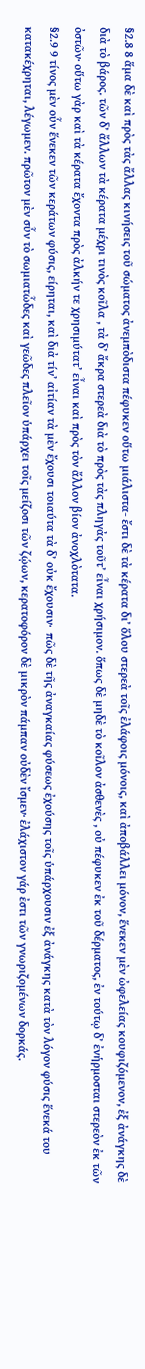§2.8 8 ἅμα δὲ καὶ πρὸς τὰς ἄλλας κινήσεις τοῦ σώματος ἀνεμπὸδιστα πέφυκεν οὕτω μιάλιστα- ἔστι δὲ τὰ κέρατα διʼ ὅλου στερεὰ τοῖς ἐλάφοις μόνοις, καὶ ἀποβάλλει μόνον, ἕνεκεν μὲν ὠφελείας κουφιζόμενον, ἐξ ἀνάγκης δὲ διὰ τὸ βάρος. τῶν δʼ ἄλλων τὰ κέρατα μέχρι τινὸς κοῖλα , τὰ δʼ ἄκρα στερεὰ διὰ τὸ πρὸς τὰς πληγἀς τοῦτʼ εἶναι χρήσιμον. ὅπως δὲ μηδὲ τὸ κοῖλον ἀσθενὲς , οὐ πέφυκεν ἐκ τοῦ δέρματος, ἐν τούτῳ δʼ ἐνἡρμοσται στερεὸν ἐκ τῶν ὀστῶν· οὕτω γὰρ καὶ τὰ κέρατα ἔχοντα πρὸς ἀλκήν τε χρησιμύτατʼ εἶναι καὶ πρὸς τὸν ἄλλον βίον ἀνοχλὸτατα.
§2.9 9 τίνος μὲν οὗν ἕνεκεν τῶν κεράτων φύσις, είρηται, καὶ διἀ τίνʼ αἰτίαν τὰ μὲν ἔχουσι τοιαύτα τὰ δʼ οὐκ ἔχουσιν·  πῶς δὲ τῆς ἀναγκαίας φύσεως ἐχούσης τοῖς ὑπάρχουσιν ἐξ ἀνάγκης κατὰ τὸν λόγον φύσις ἕνεκά του κατακέχρηται, λέγωμεν. πρῶτον μὲν σὗν τὸ σωμιατὧδες καὶ γεῶδες πλεῖον ὑπάρχει τοῖς μείζοσι τῶν ζῴων, κερατοφόρον δὲ μικρὸν πάμπαν οὐδὲν ἴσμεν· ἐλάχιστον γάρ ἐστι τῶν γνωριζομένων δορκάς.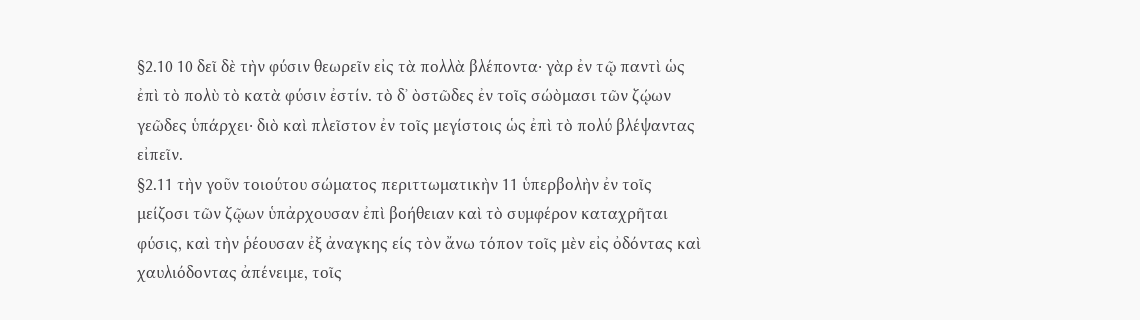§2.10 10 δεῖ δὲ τὴν φύσιν θεωρεῖν εἰς τὰ πολλὰ βλέποντα· γὰρ ἐν τῷ παντὶ ὡς ἐπὶ τὸ πολὺ τὸ κατὰ φύσιν ἐστίν. τὸ δʼ ὸστῶδες ἐν τοῖς σώὸμασι τῶν ζῴων γεῶδες ὑπάρχει· διὸ καὶ πλεῖστον ἐν τοῖς μεγίστοις ὡς ἐπὶ τὸ πολύ βλέψαντας εἰπεῖν.
§2.11 τὴν γοῦν τοιούτου σώματος περιττωματικὴν 11 ὑπερβολὴν ἐν τοῖς μείζοσι τῶν ζῷων ὑπἀρχουσαν ἐπὶ βοήθειαν καὶ τὸ συμφέρον καταχρῆται φύσις, καὶ τὴν ῥέουσαν ἐξ ἀναγκης είς τὸν ἄνω τόπον τοῖς μὲν εἰς ὀδόντας καὶ χαυλιόδοντας ἀπένειμε, τοῖς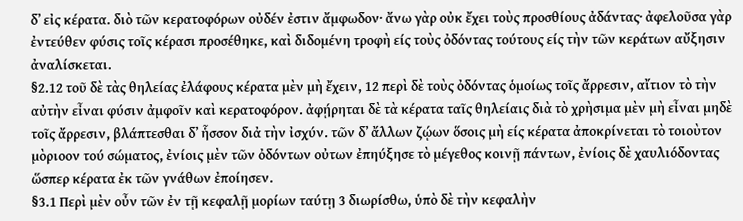δʼ εἰς κέρατα. διὸ τῶν κερατοφόρων οὐδέν ἐστιν ἄμφωδον· ἄνω γὰρ οὐκ ἔχει τοὺς προσθίους ἀδάντας· ἀφελοῦσα γὰρ ἐντεύθεν φύσις τοῖς κέρασι προσέθηκε, καὶ διδομένη τροφὴ είς τοὺς ὀδόντας τούτους είς τὴν τῶν κεράτων αὔξησιν ἀναλίσκεται.
§2.12 τοῦ δὲ τὰς θηλείας ἐλάφους κέρατα μὲν μὴ ἔχειν, 12 περὶ δὲ τοὺς ὀδόντας ὁμοίως τοῖς ἄρρεσιν, αἴτιον τὸ τὴν αὐτὴν εἶναι φύσιν ἀμφοῖν καὶ κερατοφόρον. ἀφῄρηται δὲ τὰ κέρατα ταῖς θηλείαις διὰ τὸ χρὴσιμα μὲν μὴ εἶναι μηδὲ τοῖς ἄρρεσιν, βλάπτεσθαι δʼ ἧσσον διἀ τὴν ἰσχύν. τῶν δʼ ἄλλων ζῴων ὅσοις μὴ είς κέρατα ἀποκρίνεται τὸ τοιοὺτον μὸριοον τού σώματος, ἐνίοις μὲν τῶν ὀδόντων οὐτων ἐπηύξησε τὸ μέγεθος κοινῇ πάντων, ἐνίοις δὲ χαυλιόδοντας ὥσπερ κέρατα ἐκ τῶν γνάθων ἐποίησεν.
§3.1 Περὶ μὲν οὖν τῶν ἐν τῇ κεφαλῇ μορίων ταύτῃ 3 διωρίσθω, ὑπὸ δὲ τὴν κεφαλὴν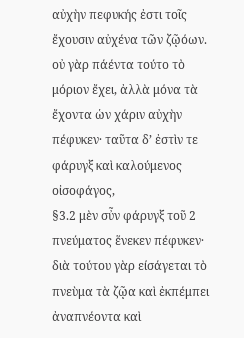αὐχὴν πεφυκής ἐστι τοῖς ἔχουσιν αὐχένα τῶν ζῷόων. οὐ γὰρ πάέντα τούτο τὸ μόριον ἔχει, ἀλλὰ μόνα τὰ ἔχοντα ὡν χάριν αὐχὴν πέφυκεν· ταῦτα δʼ ἐστὶν τε φάρυγξ καὶ καλούμενος οἰσοφάγος,
§3.2 μὲν σὖν φάρυγξ τοῦ 2 πνεύματος ἕνεκεν πέφυκεν· διὰ τούτου γὰρ είσάγεται τὸ πνεὺμα τὰ ζῷα καὶ ἐκπέμπει ἀναπνέοντα καὶ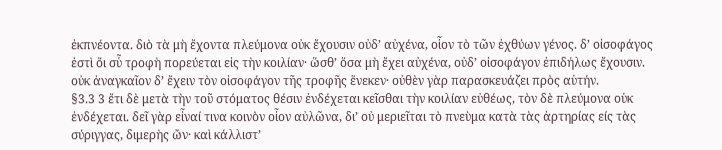ἐκπνέοντα. διὸ τὰ μὴ ἔχοντα πλεύμονα οὐκ ἔχουσιν οὐδʼ αὐχένα, οἷον τὸ τῶν ἐχθύων γένος. δʼ οἰσοφάγος ἐστὶ ὄι σὗ τροφὴ πορεύεται εἰς τὴν κοιλίαν· ὥσθʼ ὅσα μὴ ἔχει αὐχένα, οὐδʼ οἰσοφάγον ἐπιδήλως ἔχουσιν. οὐκ ἀναγκαῖον δʼ ἔχειν τὸν οἰσοφάγον τῆς τροφῆς ἕνεκεν· οὐθὲν γὰρ παρασκευάζει πρὸς αὑτήν.
§3.3 3 ἔτι δὲ μετὰ τὴν τοῦ στόματος θέσιν ἐνδέχεται κεῖσθαι τὴν κοιλίαν εὐθέως, τὸν δὲ πλεύμονα οὑκ ἐνδέχεται. δεῖ γὰρ εἶναί τινα κοινὸν οἷον αὐλῶνα, διʼ οὐ μεριεῖται τὸ πνεὺμα κατὰ τὰς ἀρτηρίας είς τὰς σύριγγας, διμερὴς ὤν· καὶ κάλλιστʼ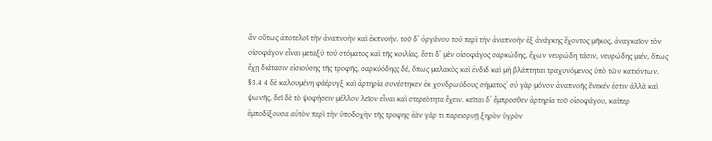ἄν οὕτως ἀποτελοῖ τὴν ἀναπνοὴν καὶ ἐκπνοήν. τοῦ δʼ ὀργάνου τού περὶ τὴν ἀναπνοὴν ἐξ ἀνάγκης ἔχοντος μῆκος, ἀναγκαῖον τὸν οίσοφάγον εἶναι μεταξὺ τού στόματος καὶ τῆς κοιλίας. ἔστι δʼ μὲν οἰσοφάγος σαρκώδης, ἔχων νευρώδη τάσιν, νευρώδης μιέν, ὅπως ἔχῃ διάτασιν εἰσιούσης τῆς τροφῆς, σαρκύόδηςς δέ, ὅπως μαλακὸς καὶ ἐνδιδ καὶ μὴ βλάπτηται τραχυνόμενος ὑπὸ τῶν κατιόντων.
§3.4 4 δὲ καλουμένη φάέρυγξ καὶ ἀρτηρία συνέστηκεν ἐκ χονδρωύδους σήματοςʼ σὐ γὰρ μόνον ἀναπνοῆς ἓνεκέν ἐστιν ἀλλὰ καὶ ψωνῆς, δεῖ δὲ τὸ ψοφήσειν μέλλον λεῖον εἶναι καὶ στερεὸτητα ἔχειν. κεῖται δʼ ἔμπροσθεν ἀρτηρία τοῦ οἰσοφάγου, καίπερ ἐμποδίξουσα αὐτὸν περὶ τὴν ὑποδοχὴν τῆς τροφης· ἐὰν γάρ τι παρεισρυῇ ξηρὸν ὑγρὸν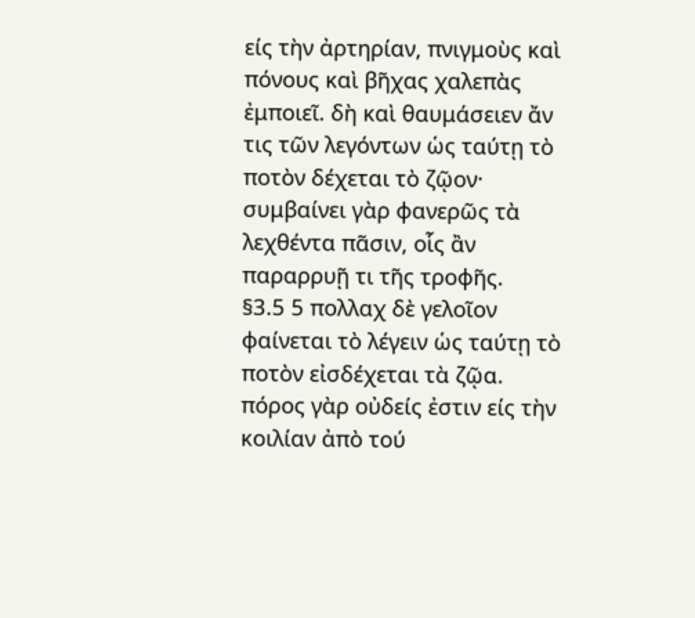είς τὴν ἀρτηρίαν, πνιγμοὺς καὶ πόνους καὶ βῆχας χαλεπὰς ἐμποιεῖ. δὴ καὶ θαυμάσειεν ἄν τις τῶν λεγόντων ὡς ταύτῃ τὸ ποτὸν δέχεται τὸ ζῷον· συμβαίνει γὰρ φανερῶς τὰ λεχθέντα πᾶσιν, οἷς ἂν παραρρυῇ τι τῆς τροφῆς.
§3.5 5 πολλαχ δὲ γελοῖον φαίνεται τὸ λέγειν ὡς ταύτῃ τὸ ποτὸν εἰσδέχεται τὰ ζῷα. πόρος γὰρ οὐδείς ἐστιν είς τὴν κοιλίαν ἀπὸ τού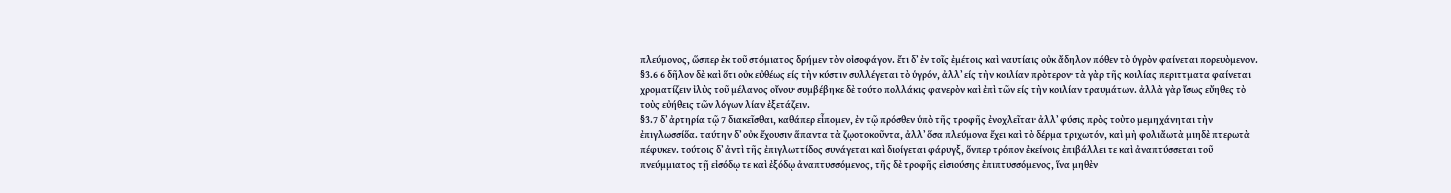πλεύμονος, ὥσπερ ἐκ τοῦ στόμιατος δρήμεν τὸν οἰσοφάγον. ἔτι δʼ ἐν τοῖς ἐμέτοις καὶ ναυτίαις οὐκ ἄδηλον πόθεν τὸ ὑγρὸν φαίνεται πορευὸμενον.
§3.6 6 δῆλον δὲ καὶ ὅτι οὐκ εὐθέως είς τὴν κύστιν συλλέγεται τὸ ὑγρόν, ἀλλʼ είς τὴν κοιλίαν πρὸτερον· τὰ γὰρ τῆς κοιλίας περιττματα φαίνεται χροματίζειν ἰλὺς τοῦ μέλανος οἴνου· συμβέβηκε δὲ τούτο πολλάκις φανερὸν καὶ ἐπὶ τῶν είς τὴν κοιλίαν τραυμάτων. ἀλλὰ γὰρ ἴσως εὔηθες τὸ τοὺς εὐήθεις τῶν λόγων λίαν ἐξετάζειν.
§3.7 δʼ ἀρτηρία τῷ 7 διακεῖσθαι, καθάπερ εἶπομεν, ἐν τῷ πρόσθεν ὑπὸ τῆς τροφῆς ἐνοχλεῖται· ἀλλʼ φύσις πρὸς τοὺτο μεμηχάνηται τὴν ἐπιγλωσσίὅα. ταύτην δʼ οὐκ ἔχουσιν ἅπαντα τὰ ζῳοτοκοῦντα, ἀλλʼ ὅσα πλεύμονα ἔχει καὶ τὸ δέρμα τριχωτόν, καὶ μὴ φολιἄωτὰ μιηδὲ πτερωτὰ πέφυκεν. τούτοις δʼ ἀντὶ τῆς ἐπιγλωττίδος συνάγεται καὶ διοίγεται φάρυγξ, ὅνπερ τρόπον ἐκείνοις ἐπιβάλλει τε καὶ ἀναπτύσσεται τοῦ πνεύμμιατος τῇ εἰσόδῳ τε καὶ ἐξόδῳ ἀναπτυσσόμενος, τῆς δὲ τροφῆς εἰσιούσης ἐπιπτυσσόμενος, ἵνα μηθὲν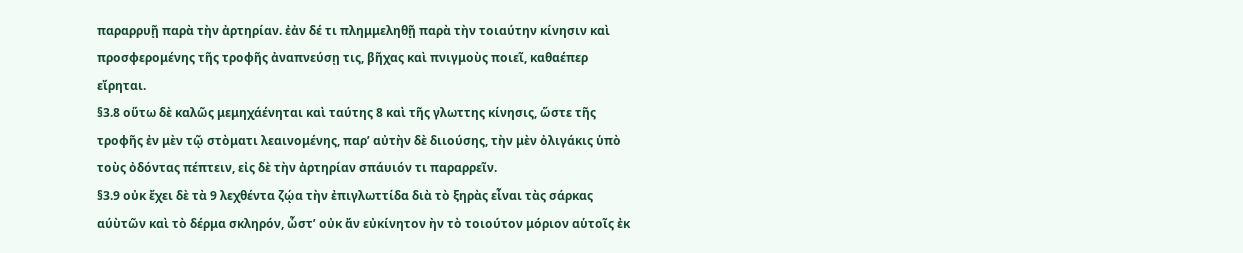παραρρυῇ παρὰ τὴν ἀρτηρίαν. ἐἀν δέ τι πλημμεληθῇ παρὰ τὴν τοιαύτην κίνησιν καὶ προσφερομένης τῆς τροφῆς ἀναπνεύσῃ τις, βῆχας καὶ πνιγμοὺς ποιεῖ, καθαέπερ εἴρηται.
§3.8 οὕτω δὲ καλῶς μεμηχάένηται καὶ ταύτης 8 καὶ τῆς γλωττης κίνησις, ὥστε τῆς τροφῆς ἐν μὲν τῷ στὸματι λεαινομένης, παρʼ αὐτὴν δὲ διιούσης, τὴν μὲν ὀλιγάκις ὑπὸ τοὺς ὀδόντας πέπτειν, εἰς δὲ τὴν ἀρτηρίαν σπάυιόν τι παραρρεῖν.
§3.9 οὐκ ἔχει δὲ τὰ 9 λεχθέντα ζῴα τὴν ἐπιγλωττίδα διὰ τὸ ξηρὰς εἶναι τὰς σάρκας αύὺτῶν καὶ τὸ δέρμα σκληρόν, ὧστʼ οὐκ ἄν εὐκίνητον ὴν τὸ τοιούτον μόριον αὑτοῖς ἐκ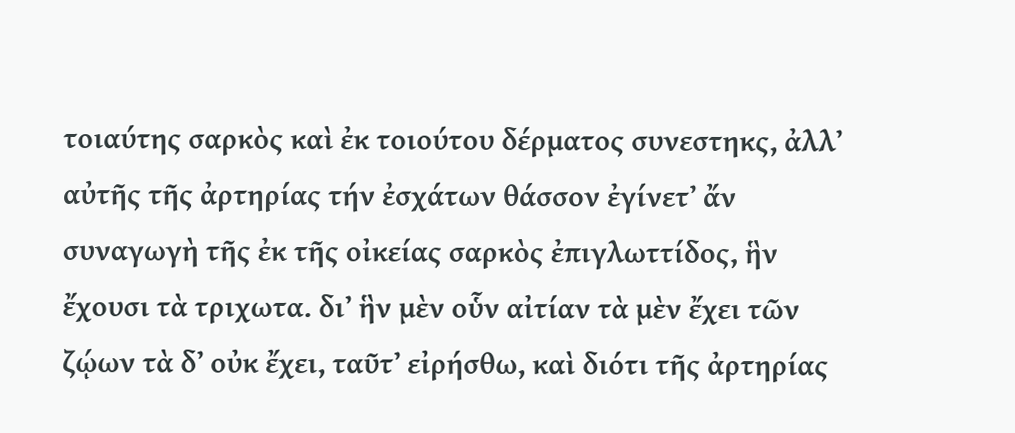τοιαύτης σαρκὸς καὶ ἐκ τοιούτου δέρματος συνεστηκς, ἀλλʼ αὐτῆς τῆς ἀρτηρίας τήν ἐσχάτων θάσσον ἐγίνετʼ ἄν συναγωγὴ τῆς ἐκ τῆς οἰκείας σαρκὸς ἐπιγλωττίδος, ἣν ἔχουσι τὰ τριχωτα. διʼ ἣν μὲν οὗν αἰτίαν τὰ μὲν ἔχει τῶν ζῴων τὰ δʼ οὐκ ἔχει, ταῦτʼ εἰρήσθω, καὶ διότι τῆς ἀρτηρίας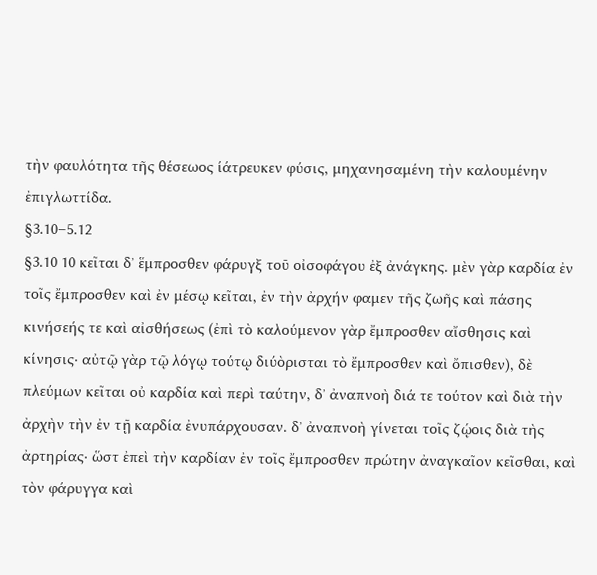τὴν φαυλότητα τῆς θέσεωος ίάτρευκεν φύσις, μηχανησαμένη τὴν καλουμένην ἐπιγλωττίδα.
§3.10–5.12
§3.10 10 κεῖται δʼ ἕμπροσθεν φάρυγξ τοῦ οἰσοφάγου ἐξ ἀνάγκης. μὲν γὰρ καρδία ἐν τοῖς ἔμπροσθεν καὶ ἐν μέσῳ κεῖται, ἐν τὴν ἀρχήν φαμεν τῆς ζωῆς καὶ πάσης κινήσεής τε καὶ αἰσθήσεως (ἐπὶ τὸ καλούμενον γὰρ ἔμπροσθεν αἴσθησις καὶ κίνησις· αὐτῷ γὰρ τῷ λόγῳ τούτῳ διύὸρισται τὸ ἔμπροσθεν καὶ ὄπισθεν), δὲ πλεύμων κεῖται οὐ καρδία καὶ περὶ ταύτην, δʼ ἀναπνοὴ διά τε τούτον καὶ διὰ τὴν ἀρχὴν τὴν ἐν τῇ καρδία ἐνυπάρχουσαν. δʼ ἀναπνοὴ γίνεται τοῖς ζῴοις διὰ τὴς ἀρτηρίας· ὥστ ἐπεὶ τὴν καρδίαν ἐν τοῖς ἔμπροσθεν πρώτην ἀναγκαῖον κεῖσθαι, καὶ τὸν φάρυγγα καὶ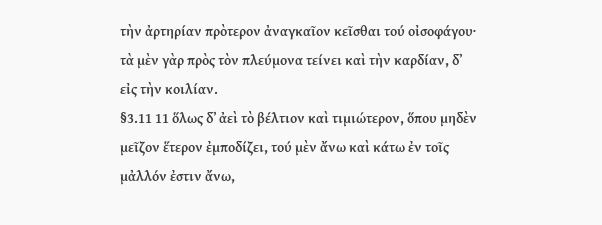τὴν ἀρτηρίαν πρὸτερον ἀναγκαῖον κεῖσθαι τού οἰσοφάγου· τὰ μὲν γὰρ πρὸς τὸν πλεύμονα τείνει καὶ τὴν καρδίαν, δʼ εἰς τὴν κοιλίαν.
§3.11 11 ὅλως δʼ ἀεὶ τὸ βέλτιον καὶ τιμιώτερον, ὅπου μηδὲν μεῖζον ἕτερον ἐμποδίζει, τού μὲν ἄνω καὶ κάτω ἐν τοῖς μἀλλόν ἐστιν ἄνω,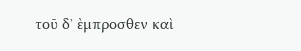τοῦ δʼ ὲμπροσθεν καὶ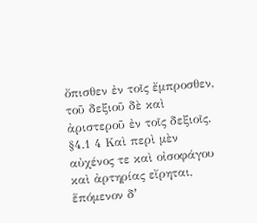ὄπισθεν ἐν τοῖς ἔμπροσθεν, τοῦ δεξιοῦ δὲ καὶ ἀριστεροῦ ἐν τοῖς δεξιοῖς.
§4.1 4 Καὶ περὶ μὲν αὐχένος τε καὶ οἰσοφάγου καὶ ἀρτηρίας εἴρηται, ἕπόμενον δʼ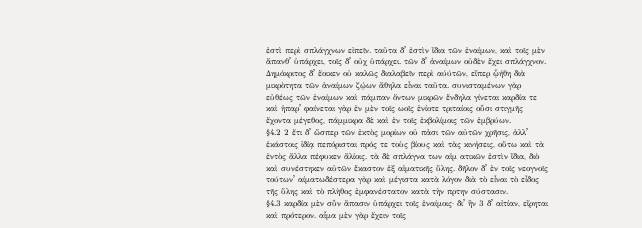ἐστὶ περὶ σπλάγχνων εἰπεῖν. ταῦτα δʼ ἐστὶν ἴδια τῶν ἐναίμων, καὶ τοῖς μὲν ἅπανθʼ ὑπάρχει, τοῖς δʼ οὐχ ὑπάρχει. τῶν δʼ ἀναίμων οὐδὲν ἔχει σπλάγχνον. Δημόκριτος δʼ ἔοικεν οὐ καλῶς διαλαβεῖν περὶ αύύτῶν, εἴπερ ᾧήθη διὰ μικρὸτητα τῶν ἀναίμων ζῴων ἄθηλα εἶναι ταῦτα. συνισταμένων γὰρ εὐθέως τῶν ἐναίμων καὶ πάμπαν ὄντων μικρῶν ἕνδηλα γίνεται καρδία τε καὶ ἡπαρʼ φαίνεται γὰρ ἐν μὲν τοῖς ωοῖς ἐνίοτε τριταίοις οὗσι στιγμῆς ἔχοντα μέγεθος, πάμμικρα δὲ καὶ ἐν τοῖς ἐκβολίμοις τῶν ἐμβρύων.
§4.2 2 ἔτι δʼ ὥσπερ τῶν ἐκτὸς μορίων οὐ πἀσι τῶν αὐτῶν χρῆσις, ἀλλʼ ἑκάστοις ἰδίᾳ πεπόρισται πρός τε τοὺς βίους καὶ τὰς κινήσεις, οὕτω καὶ τὰ ἐντὸς ἄλλα πέφυκεν ἄλίοις. τὰ δὲ σπλάγνα των αἱμ ατικῶν ἐστὶν ἴδια, διὸ καὶ συνέστηκεν αὐτῶν ἕκαστον ἐξ αἱματικῆς ὕλης. δῆλον δʼ ἐν τοῖς νεογνοῖς τούτωνʼ αίματωδέστερα γὰρ καὶ μέγιστα κατὰ λόγον διὰ τὸ εἶναι τὸ εἶδος τῆς ὕλης καὶ τὸ πλὴθος ἐμφανέστατον κατὰ τὴν πρτην σύστασιν.
§4.3 καρδία μὲν σὖν ἅπασιν ὑπάρχει τοῖς ἐναίμοις· διʼ ἣν 3 δʼ αἰτίαν, εἴρηται καὶ πρότερον. αἷμα μὲν γὰρ ἔχειν τοῖς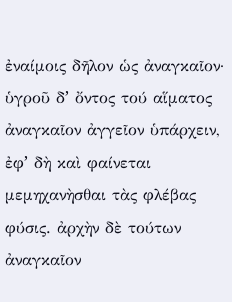ἐναίμοις δῆλον ὡς ἀναγκαῖον· ὑγροῦ δʼ ὄντος τού αἵματος ἀναγκαῖον ἀγγεῖον ὑπάρχειν, ἐφʼ δὴ καὶ φαίνεται μεμηχανὴσθαι τὰς φλέβας φύσις. ἀρχὴν δὲ τούτων ἀναγκαῖον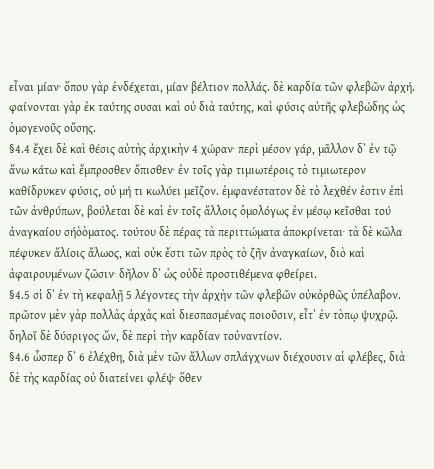εἶναι μίαν· ὅπου γὰρ ἐνδέχεται, μίαν βέλτιον πολλάς. δὲ καρδία τῶν φλεβῶν ἀρχή. φαίνονται γὰρ ἐκ ταύτης ουσαι καὶ οὐ διὰ ταύτης, καὶ φύσις αὐτῆς φλεβώδης ὡς ὁμογενοῦς οὔσης.
§4.4 ἔχει δὲ καὶ θέσις αὐτὴς ἀρχικὴν 4 χώραν· περὶ μέσον γάρ, μᾶλλον δʼ ἐν τῷ ἄνω κάτω καὶ ἔμπροσθεν ὄπισθεν· ἐν τοῖς γὰρ τιμιωτέροις τὸ τιμιωτερον καθίδρυκεν φύσις, οὐ μή τι κωλύει μεῖζον. ἐμφανέστατον δὲ τὸ λεχθέν ἐστιν ἐπὶ τῶν ἀνθρύπων, βούλεται δὲ καὶ ἐν τοῖς ἄλλοις ὁμολόγως ἐν μέσῳ κεῖσθαι τού ἀναγκαίου σήὸὸματος. τούτου δὲ πέρας τὰ περιττώματα ἀποκρίνεται· τὰ δὲ κῶλα πέφυκεν ἄλίοις ἄλωος, καὶ οὐκ ἔστι τῶν πρὸς τὸ ζῆν ἀναγκαίων, διὸ καὶ ἀφαιρουμένων ζῶσιν· δῆλον δʼ ὡς οὐδὲ προστιθέμενα φθείρει.
§4.5 σἱ δʼ ἐν τὴ κεφαλῇ 5 λέγοντες τὴν ἀρχὴν τῶν φλεβῶν οὐκὀρθῶς ὑπέλαβον. πρῶτον μὲν γὰρ πολλὰς ἀρχὰς καὶ διεσπασμένας ποιοῦσιν, εἶτʼ ἐν τὸπῳ ψυχρῷ. δηλοῖ δὲ δύσριγος ὤν, δὲ περὶ τὴν καρδίαν τοὐναντίον.
§4.6 ὧσπερ δʼ 6 ἐλέχθη, διὰ μὲν τῶν ἄλλων σπλάγχνων διέχουσιν αἱ φλέβες, διὰ δὲ τὴς καρδίας οὐ διατείνει φλέψ· ὅθεν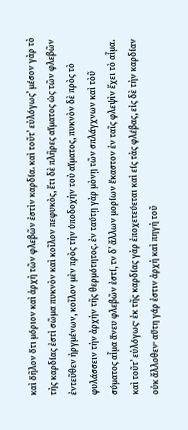καὶ ὅῆλον ὅτι μόριον καὶ ἀρχὴ τῶν φλεβῶν ἐστὶν καρδία. καὶ τοῦτʼ εὺλόγωςʼ μέσον γὰρ τὸ τὴς καρδίας ἐστὶ σῶμα πυκνὸν καὶ κοῖλον πεφυκὸς, ἔτι δὲ πλῆρες αἵματος ὡς τῶν φλεβῶν ἐντεῦθεν ἠργμένων, κοῖλον μὲν πρὸς τὴν ὑποδοχὴν τοὺ αἵματος, πυκνὸν δὲ πρὸς τὸ φυλάσσειν τὴν ἀρχὴν τῆς θερμότητος. ἐν ταύτῃ γὰρ μὸνῃ τῶν σπλάγχνων καὶ τὸῦ σύματος αἷμα ἅνευ φλεβῶν ἐστί, τν δʼ ἄλλων μορίων ἕκαστον ἐν ταῖς φλεψὶν ἔχει τὸ αἷμα. καὶ τοῦτʼ εὺλόγως· ἐκ τῆς καρδίας γὰρ ἐποχετεύεται καὶ είς τὰς φλέβας, εἰς δὲ τὴν καρδίαν οὐκ ἄλλοθεν· αὕτη γάρ ἐστιν ἀρχὴ καὶ πηγὴ τοῦ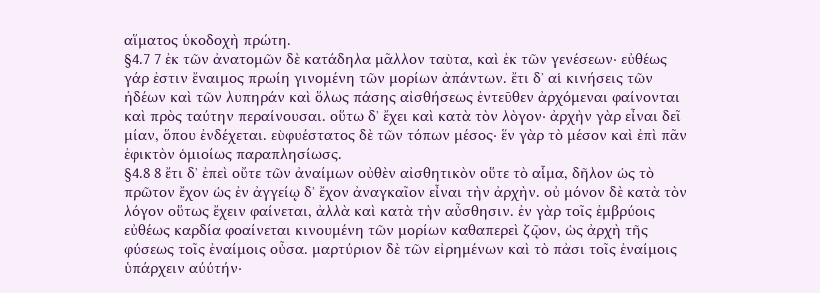αἵματος ὑκοδοχὴ πρώτη.
§4.7 7 ἐκ τῶν ἀνατομῶν δὲ κατάδηλα μᾶλλον ταὺτα, καὶ ἐκ τῶν γενέσεων· εὐθέως γάρ ἐστιν ἔναιμος πρωίη γινομένη τῶν μορίων ἀπάντων. ἔτι δʼ αἱ κινήσεις τῶν ἡδέων καὶ τῶν λυπηράν καὶ ὅλως πάσης αἰσθήσεως ἐντεῦθεν ἀρχόμεναι φαίνονται καὶ πρὸς ταύτην περαίνουσαι. οὕτω δʼ ἔχει καὶ κατὰ τὸν λὸγον· ἀρχὴν γὰρ εἶναι δεῖ μίαν, ὅπου ἐνδέχεται. εὺφυέστατος δὲ τῶν τόπων μέσος· ἕν γὰρ τὸ μέσον καὶ ἐπὶ πᾶν ἐφικτὸν ὁμιοίως παραπλησίωσς.
§4.8 8 ἔτι δʼ ἐπεὶ οὔτε τῶν ἀναίμων οὐθὲν αἰσθητικὸν οὕτε τὸ αἷμα, δῆλον ὡς τὸ πρῶτον ἔχον ὡς ἐν ἀγγείῳ δʼ ἔχον ἀναγκαῖον εἶναι τὴν ἀρχὴν. οὐ μόνον δὲ κατὰ τὸν λόγον οὕτως ἔχειν φαίνεται, ἀλλὰ καὶ κατὰ τὴν αὖσθησιν. ἐν γὰρ τοῖς ἐμβρύοις εὐθέως καρδία φοαίνεται κινουμένη τῶν μορίων καθαπερεὶ ζῷον, ὡς ἀρχὴ τῆς φύσεως τοῖς ἐναίμοις οὖσα. μαρτύριον δὲ τῶν εἰρημένων καὶ τὸ πἀσι τοῖς ἐναίμοις ὑπάρχειν αύύτήν·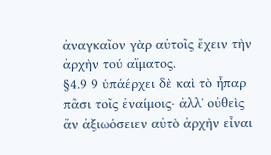ἀναγκαῖον γὰρ αὐτοῖς ἔχειν τὴν ἀρχὴν τού αἵματος.
§4.9 9 ὑπάέρχει δὲ καὶ τὸ ἧπαρ πᾶσι τοῖς ἐναίμοις· ἀλλʼ οὐθεὶς ἄν ἀξιωόσειεν αὐτὸ ἀρχὴν εἶναι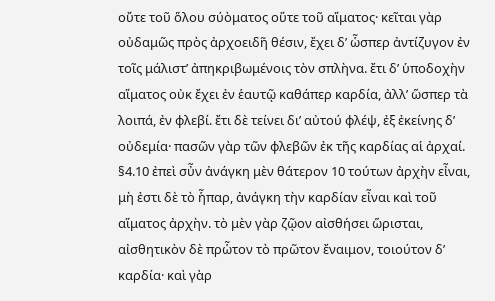οὔτε τοῦ ὅλου σύὸματος οὕτε τοῦ αἵματος· κεῖται γὰρ οὐδαμῶς πρὸς ἀρχοειδῆ θέσιν, ἔχει δʼ ὧσπερ ἀντίζυγον ἐν τοῖς μάλιστʼ ἀπηκριβωμένοις τὸν σπλὴνα. ἔτι δʼ ὑποδοχὴν αἵματος οὐκ ἔχει ἐν ἑαυτῷ καθάπερ καρδία, ἀλλʼ ὥσπερ τὰ λοιπά, ἐν φλεβί. ἔτι δὲ τείνει διʼ αὐτού φλέψ, ἐξ ἐκείνης δʼ οὐδεμία· πασῶν γὰρ τῶν φλεβῶν ἐκ τῆς καρδίας αἱ ἀρχαί.
§4.10 ἐπεὶ σὖν ἀνάγκη μὲν θάτερον 10 τούτων ἀρχὴν εἶναι, μὴ ἐστι δὲ τὸ ἧπαρ, ἀνάγκη τὴν καρδίαν εἶναι καὶ τοῦ αἵματος ἀρχὴν. τὸ μὲν γὰρ ζῷον αἰσθήσει ὥρισται, αἰσθητικὸν δὲ πρὧτον τὸ πρῶτον ἔναιμον, τοιούτον δʼ καρδία· καὶ γὰρ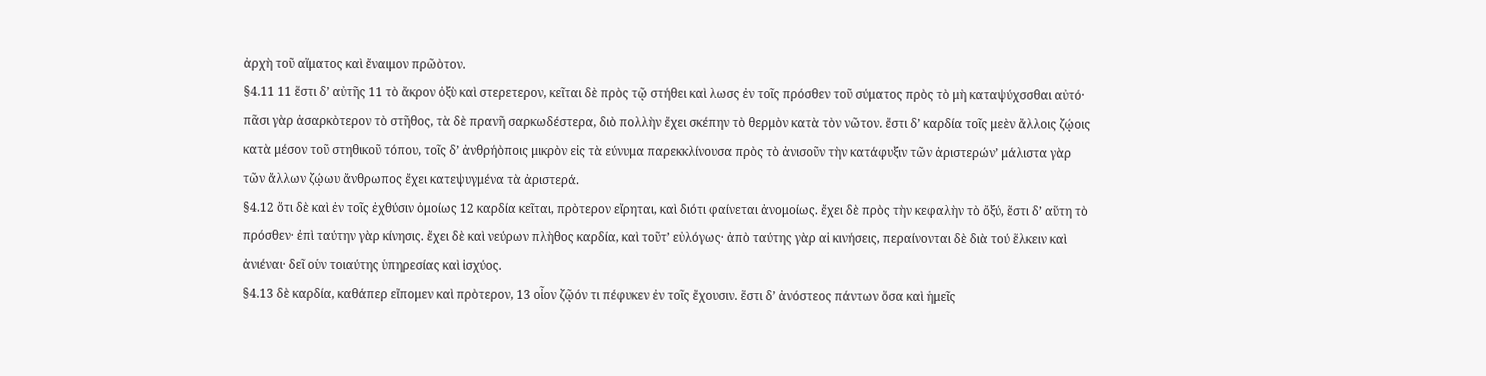ἀρχὴ τοῦ αἵματος καὶ ἔναιμον πρῶὸτον.
§4.11 11 ἕστι δʼ αὐτῆς 11 τὸ ἄκρον ὀξὺ καὶ στερετερον, κεῖται δὲ πρὸς τῷ στήθει καὶ λωσς ἐν τοῖς πρόσθεν τοῦ σύματος πρὸς τὸ μὴ καταψύχσσθαι αὐτό· πᾶσι γὰρ ἀσαρκὸτερον τὸ στῆθος, τὰ δὲ πρανῆ σαρκωδέστερα, διὸ πολλὴν ἔχει σκέπην τὸ θερμὸν κατὰ τὸν νῶτον. ἔστι δʼ καρδία τοῖς μεὲν ἄλλοις ζῴοις κατὰ μέσον τοῦ στηθικοῦ τόπου, τοῖς δʼ ἀνθρήὸποις μικρὸν εἰς τὰ εύνυμα παρεκκλίνουσα πρὸς τὸ ἀνισοῦν τὴν κατάφυξιν τῶν ἀριστερώνʼ μάλιστα γὰρ τῶν ἄλλων ζῴωυ ἄνθρωπος ἔχει κατεψυγμένα τὰ ἀριστερά.
§4.12 ὅτι δὲ καὶ ἐν τοῖς ἐχθύσιν ὁμοίως 12 καρδία κεῖται, πρὸτερον εἴρηται, καὶ διότι φαίνεται ἀνομοίως. ἔχει δὲ πρὸς τὴν κεφαλὴν τὸ ὄξύ, ἕστι δʼ αὕτη τὸ πρόσθεν· ἐπὶ ταύτην γὰρ κίνησις. ἔχει δὲ καὶ νεύρων πλὴθος καρδία, καὶ τοῦτʼ εὐλόγως· ἀπὸ ταύτης γὰρ αἱ κινήσεις, περαίνονται δὲ διὰ τού ἕλκειν καὶ ἀνιέναι· δεῖ οὑν τοιαύτης ὑπηρεσίας καὶ ἰσχύος.
§4.13 δὲ καρδία, καθάπερ εἴπομεν καὶ πρὸτερον, 13 οἷον ζῷόν τι πέφυκεν ἐν τοῖς ἔχουσιν. ἕστι δʼ ἀνόστεος πάντων ὅσα καὶ ἡμεῖς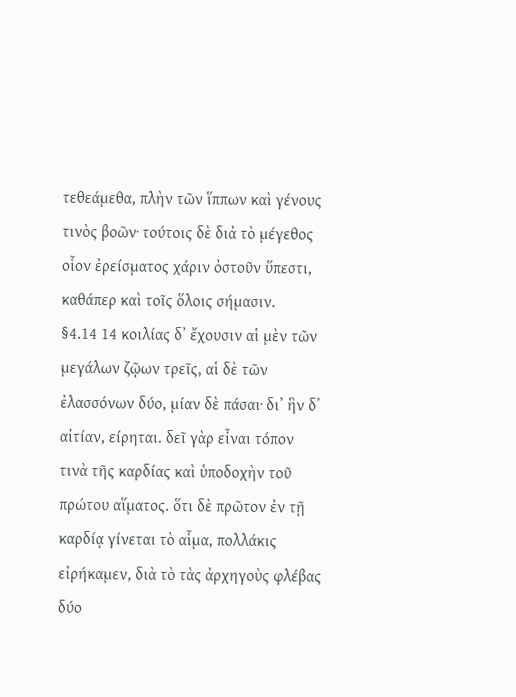τεθεάμεθα, πλὴν τῶν ἵππων καὶ γένους τινὸς βοῶν· τούτοις δὲ διἀ τὸ μέγεθος οἷον ἐρείσματος χάριν ὀστοῦν ὕπεστι, καθάπερ καὶ τοῖς ὅλοις σήμασιν.
§4.14 14 κοιλίας δʼ ἔχουσιν αἱ μὲν τῶν μεγάλων ζῷων τρεῖς, αἱ δὲ τῶν ἐλασσόνων δύο, μίαν δὲ πάσαι· διʼ ἣν δʼ αἰτίαν, είρηται. δεῖ γὰρ εἶναι τόπον τινὰ τῆς καρδίας καὶ ὑποδοχὴν τοῦ πρώτου αἵματος. ὅτι δὲ πρῶτον ἐν τῇ καρδίᾳ γίνεται τὸ αἷμα, πολλάκις εἰρήκαμεν, διὰ τὸ τὰς ἀρχηγοὺς φλέβας δύο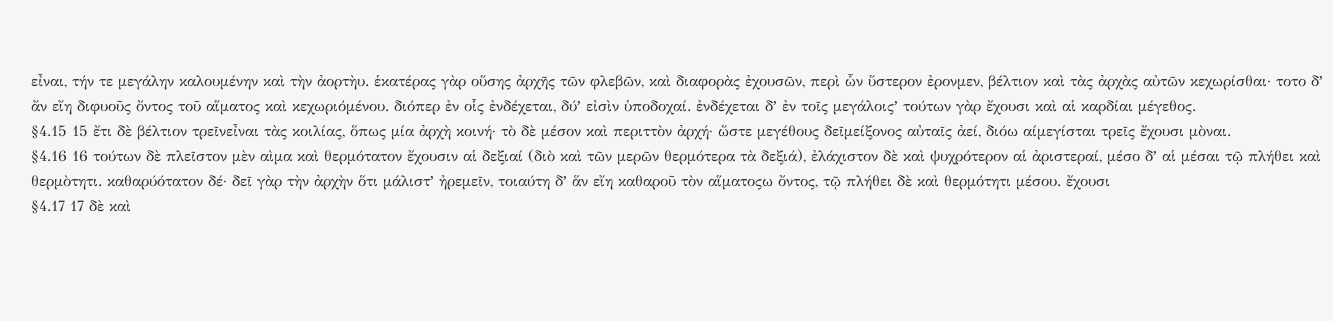εἶναι, τήν τε μεγάλην καλουμένην καὶ τὴν ἀορτὴυ. ἑκατέρας γὰρ οὕσης ἀρχῆς τῶν φλεβῶν, καὶ διαφορὰς ἐχουσῶν, περὶ ὧν ὕστερον ἐρονμεν, βέλτιον καὶ τὰς ἀρχὰς αὐτῶν κεχωρίσθαι· τοτο δʼ ἄν εἴη διφυοῦς ὄντος τοῦ αἵματος καὶ κεχωριόμένου. διόπερ ἐν οἷς ἐνδέχεται, δύʼ εἰσὶν ὑποδοχαί. ἐνδέχεται δʼ ἐν τοῖς μεγάλοιςʼ τούτων γὰρ ἔχουσι καὶ αἱ καρδίαι μέγεθος.
§4.15 15 ἔτι δὲ βέλτιον τρεῖνεἶναι τὰς κοιλίας, ὅπως μία ἀρχὴ κοινή· τὸ δὲ μέσον καὶ περιττὸν ἀρχή· ὥστε μεγέθους δεῖμείξονος αὐταῖς ἀεί, διόω αίμεγίσται τρεῖς ἔχουσι μὸναι.
§4.16 16 τούτων δὲ πλεῖστον μὲν αὶμα καὶ θερμότατον ἔχουσιν αἱ δεξιαί (διὸ καὶ τῶν μερῶν θερμότερα τὰ δεξιά), ἐλάχιστον δὲ καὶ ψυχρότερον αἱ ἀριστεραί, μέσο δʼ αἱ μέσαι τῷ πλήθει καὶ θερμὸτητι. καθαρύότατον δέ· δεῖ γὰρ τὴν ἀρχὴν ὅτι μάλιστʼ ἠρεμεῖν, τοιαύτη δʼ ἅν εἴη καθαροῦ τὸν αἵματοςω ὄντος, τῷ πλήθει δὲ καὶ θερμότητι μέσου. ἔχουσι
§4.17 17 δὲ καὶ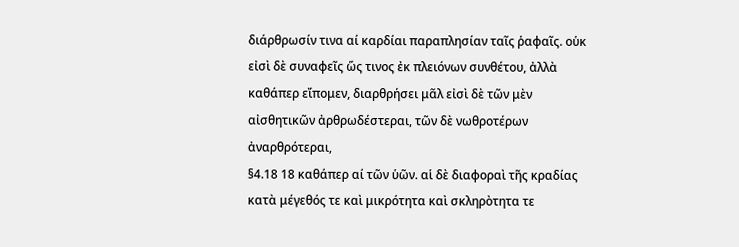διάρθρωσίν τινα αί καρδίαι παραπλησίαν ταῖς ῥαφαῖς. οὑκ εἰσὶ δὲ συναφεῖς ὥς τινος ἐκ πλειόνων συνθέτου, ἀλλὰ καθάπερ εἴπομεν, διαρθρήσει μᾶλ εἰσὶ δὲ τῶν μὲν αἰσθητικῶν ἀρθρωδέστεραι, τῶν δὲ νωθροτέρων ἀναρθρότεραι,
§4.18 18 καθάπερ αί τῶν ὑῶν. αἱ δὲ διαφοραὶ τῆς κραδίας κατὰ μέγεθός τε καὶ μικρότητα καὶ σκληρὸτητα τε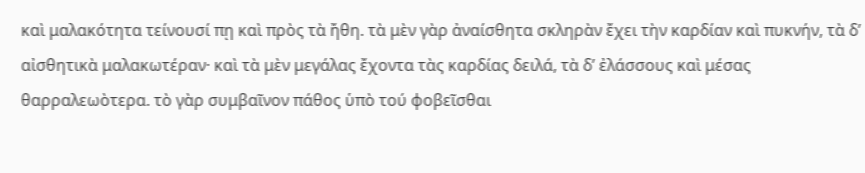καὶ μαλακότητα τείνουσί πῃ καὶ πρὸς τὰ ἤθη. τὰ μὲν γὰρ ἀναίσθητα σκληρὰν ἔχει τὴν καρδίαν καὶ πυκνήν, τὰ δʼ αἰσθητικὰ μαλακωτέραν· καὶ τὰ μὲν μεγάλας ἔχοντα τὰς καρδίας δειλά, τὰ δʼ ἐλάσσους καὶ μέσας θαρραλεωὸτερα. τὸ γὰρ συμβαῖνον πάθος ὑπὸ τού φοβεῖσθαι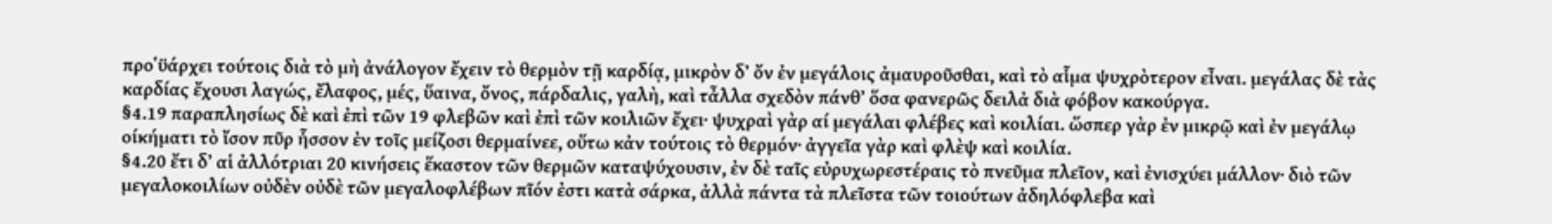προ῾ϋάρχει τούτοις διὰ τὸ μὴ ἀνάλογον ἔχειν τὸ θερμὸν τῇ καρδίᾳ, μικρὸν δʼ ὄν ἐν μεγάλοις ἀμαυροῦσθαι, καὶ τὸ αἷμα ψυχρὸτερον εἶναι. μεγάλας δὲ τὰς καρδίας ἔχουσι λαγώς, ἔλαφος, μές, ὕαινα, ὄνος, πάρδαλις, γαλὴ, καὶ τἆλλα σχεδὸν πάνθʼ ὅσα φανερῶς δειλἀ διὰ φόβον κακούργα.
§4.19 παραπλησίως δὲ καὶ ἐπὶ τῶν 19 φλεβῶν καὶ ἐπὶ τῶν κοιλιῶν ἔχει· ψυχραὶ γὰρ αί μεγάλαι φλέβες καὶ κοιλίαι. ὥσπερ γὰρ ἐν μικρῷ καὶ ἐν μεγάλῳ οίκήματι τὸ ἴσον πῦρ ἧσσον ἐν τοῖς μείζοσι θερμαίνεε, οὕτω κἀν τούτοις τὸ θερμόν· ἀγγεῖα γὰρ καὶ φλὲψ καὶ κοιλία.
§4.20 ἔτι δʼ αἱ ἀλλότριαι 20 κινήσεις ἕκαστον τῶν θερμῶν καταψύχουσιν, ἐν δὲ ταῖς εὐρυχωρεστέραις τὸ πνεῦμα πλεῖον, καὶ ἐνισχύει μάλλον· διὸ τῶν μεγαλοκοιλίων οὐδὲν οὐδὲ τῶν μεγαλοφλέβων πῖόν ἐστι κατὰ σάρκα, ἀλλὰ πάντα τὰ πλεῖστα τῶν τοιούτων ἀδηλόφλεβα καὶ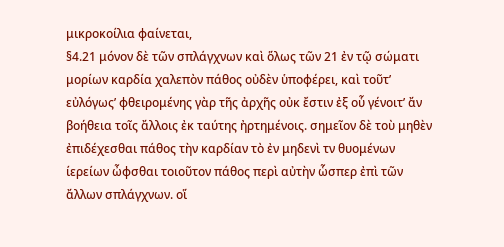μικροκοίλια φαίνεται,
§4.21 μόνον δὲ τῶν σπλάγχνων καὶ ὅλως τῶν 21 ἐν τῷ σώματι μορίων καρδία χαλεπὸν πάθος οὐδὲν ὑποφέρει, καὶ τοῦτʼ εὐλόγωςʼ φθειρομένης γὰρ τῆς ἀρχῆς οὐκ ἔστιν ἐξ οὗ γένοιτʼ ἄν βοήθεια τοῖς ἄλλοις ἐκ ταύτης ἠρτημένοις. σημεῖον δὲ τοὺ μηθὲν ἐπιδέχεσθαι πάθος τὴν καρδίαν τὸ ἐν μηδενὶ τν θυομένων ίερείων ὦφσθαι τοιοῦτον πάθος περὶ αὐτὴν ὧσπερ ἐπὶ τῶν ἄλλων σπλάγχνων. οἵ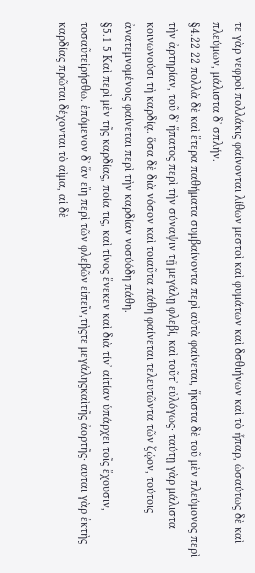τε γὰρ νεφροὶ πολλάκις φαίνονται λίθων μεστοὶ καὶ φυμάτων καὶ δσθιήνων καὶ τὸ ἧπαρ, ὡσαύτως δὲ καὶ πλεύμων, μάλιστα δʼ σπλήν.
§4.22 22 πολλὰ δὲ καὶ ἕτερα παθήματα συμβαίνοντα περὶ αὐτὰ φαίνεται, ἥκιστα δὲ τοῦ μὲν πλεύμονος περὶ τὴν ἀρτηρίαν, τοῦ δʼ ἥπατος περὶ τὴν σύναψιν τῇ μεγάλῃ φλεβί, καὶ τοῦτʼ εὐλόγως· ταύτῃ γὰρ μάλιστα κοινωνούσι τὴ καρδίᾳ. ὅσα δὲ διὰ νόσον καὶ τοιαῦτα πάθη φαίνεται τελευτῶντα τῶν ζῴον, τούτοις ἀνατεμνομένοις φαίνεται περὶ τὴν καρδίαν νοσύόδη πάθη.
§5.1 5 Καὶ περὶ μὲν τῆς καρδίας, ποία τις, καὶ τίνος ἕνεκεν καὶ διὰ τίνʼ αἰτίαν ὑπάρχει τοῖς ἔχουσιν, τοσαῦτεἰρήσθω. ἑπόμενον δʼ ἅν εἴη περὶ τῶν φλεβῶν εἰπεῖν,τὴςτε μεγάληςκαὶτῆς ἀορτῆς· αυται γὰρ ἐκτὴς καρδίας πρῶται δέχονται τὸ αὶμα, αἱ δὲ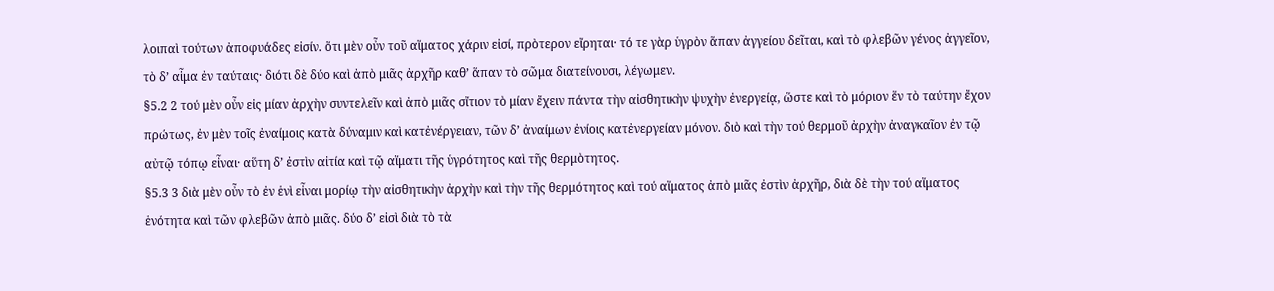λοιπαὶ τούτων ἀποφυάδες εἰσίν. ὅτι μὲν οὖν τοῦ αἵματος χάριν εἰσί, πρὸτερον εἴρηται· τό τε γὰρ ὑγρὸν ἅπαν ἀγγείου δεῖται, καὶ τὸ φλεβῶν γένος ἀγγεῖον, τὸ δʼ αἷμα ἐν ταύταις· διότι δὲ δύο καὶ ἀπὸ μιᾶς ἀρχῆρ καθʼ ἅπαν τὸ σῶμα διατείνουσι, λέγωμεν.
§5.2 2 τού μὲν οὖν εἰς μίαν ἀρχὴν συντελεῖν καὶ ἀπὸ μιᾶς σἴτιον τὸ μίαν ἔχειν πάντα τὴν αἰσθητικὴν ψυχὴν ἐνεργείᾳ, ὥστε καὶ τὸ μόριον ἕν τὸ ταύτην ἔχον πρώτως, ἐν μὲν τοῖς ἐναίμοις κατὰ δύναμιν καὶ κατἐνέργειαν, τῶν δʼ ἀναίμων ἐνίοις κατἐνεργείαν μόνον. διὸ καὶ τὴν τού θερμοῦ ἀρχὴν ἀναγκαῖον ἐν τῷ αὐτῷ τόπῳ εἶναι· αὕτη δʼ ἐστὶν αἰτία καὶ τῷ αἵματι τῆς ὑγρότητος καὶ τῆς θερμὸτητος.
§5.3 3 διὰ μὲν οὖν τὸ ἐν ἑνὶ εἶναι μορίῳ τὴν αἰσθητικὴν ἀρχὴν καὶ τὴν τῆς θερμότητος καὶ τού αἵματος ἀπὸ μιᾶς ἐστὶν ἀρχῆρ, διὰ δὲ τὴν τού αἵματος ἑνότητα καὶ τῶν φλεβῶν ἀπὸ μιᾶς. δύο δʼ εἰσὶ διὰ τὸ τὰ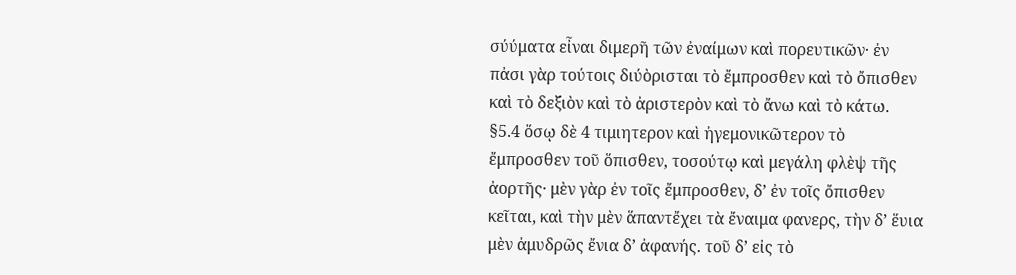σύύματα εἶναι διμερῆ τῶν ἐναίμων καὶ πορευτικῶν· ἐν πἀσι γὰρ τούτοις διύὸρισται τὸ ἔμπροσθεν καὶ τὸ ὄπισθεν καὶ τὸ δεξιὸν καὶ τὸ ἀριστερὸν καὶ τὸ ἄνω καὶ τὸ κάτω.
§5.4 ὅσῳ δὲ 4 τιμιητερον καὶ ἠγεμονικῶτερον τὸ ἔμπροσθεν τοῦ ὅπισθεν, τοσούτῳ καὶ μεγάλη φλὲψ τῆς ἀορτῆς· μὲν γὰρ ἐν τοῖς ἔμπροσθεν, δʼ ἐν τοῖς ὄπισθεν κεῖται, καὶ τὴν μὲν ἅπαντἔχει τὰ ἔναιμα φανερς, τὴν δʼ ἕυια μὲν ἀμυδρῶς ἔνια δʼ ἀφανής. τοῦ δʼ εἰς τὸ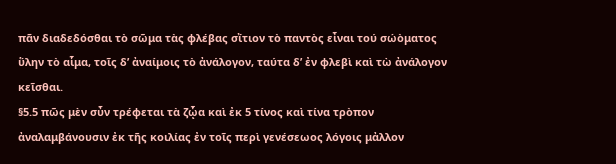πᾶν διαδεδόσθαι τὸ σῶμα τὰς φλέβας σἴτιον τὸ παντὸς εἶναι τού σώὸματος ὕλην τὸ αἷμα, τοῖς δʼ ἀναίμοις τὸ ἀνάλογον, ταύτα δʼ ἐν φλεβὶ καὶ τὼ ἀνάλογον κεῖσθαι.
§5.5 πῶς μὲν σὖν τρέφεται τὰ ζᾧα καὶ ἐκ 5 τίνος καὶ τίνα τρὸπον ἀναλαμβάνουσιν ἐκ τῆς κοιλίας ἐν τοῖς περὶ γενέσεωος λόγοις μἀλλον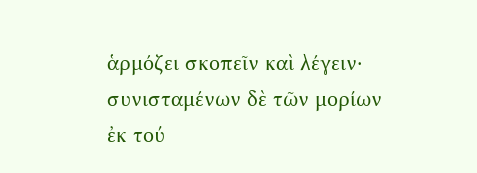ἁρμόζει σκοπεῖν καὶ λέγειν· συνισταμένων δὲ τῶν μορίων ἐκ τού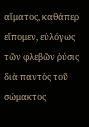αἵματος, καθάπερ εἴπομεν, εὐλόγως τῶν φλεβῶν ῥύσις διὰ παντὸς τοῦ σώμακτος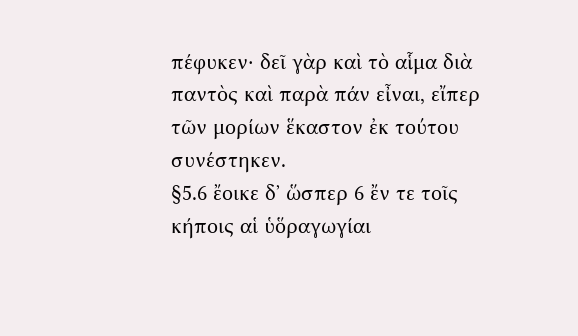πέφυκεν· δεῖ γὰρ καὶ τὸ αἷμα διὰ παντὸς καὶ παρὰ πάν εἶναι, εἴπερ τῶν μορίων ἕκαστον ἐκ τούτου συνέστηκεν.
§5.6 ἔοικε δʼ ὥσπερ 6 ἔν τε τοῖς κήποις αἱ ὑὅραγωγίαι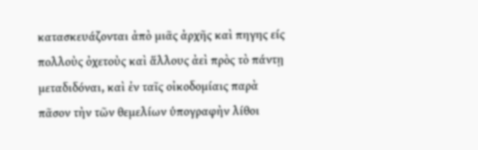κατασκευάζονται ἀπὸ μιᾶς ἀρχῆς καὶ πηγης είς πολλοὺς ὀχετοὺς καὶ ἅλλους ἀεὶ πρὸς τὸ πάντῃ μεταδιδόναι, καὶ ἐν ταῖς οἰκοδομίαις παρὰ πᾶσον τὴν τῶν θεμελίων ὑπογραφὴν λίθοι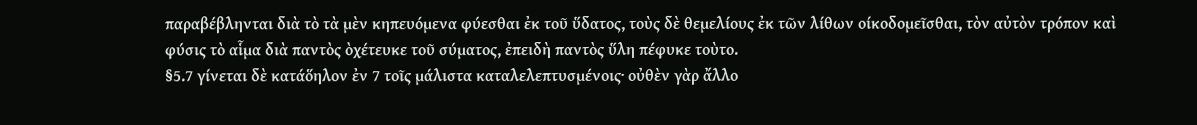παραβέβληνται διὰ τὸ τὰ μὲν κηπευόμενα φύεσθαι ἐκ τοῦ ὕδατος, τοὺς δὲ θεμελίους ἐκ τῶν λίθων οίκοδομεῖσθαι, τὸν αὐτὸν τρόπον καὶ φύσις τὸ αἷμα διὰ παντὸς ὸχέτευκε τοῦ σύματος, ἐπειδὴ παντὸς ὕλη πέφυκε τοὺτο.
§5.7 γίνεται δὲ κατάὅηλον ἐν 7 τοῖς μάλιστα καταλελεπτυσμένοις· οὐθὲν γὰρ ἄλλο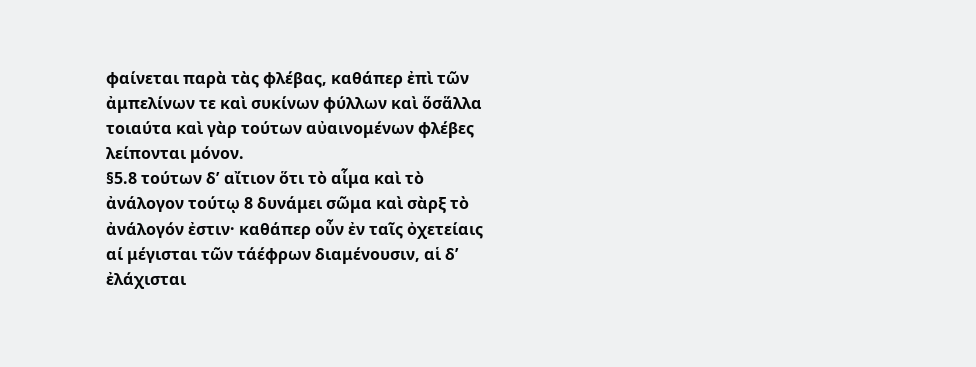φαίνεται παρὰ τὰς φλέβας, καθάπερ ἐπὶ τῶν ἀμπελίνων τε καὶ συκίνων φύλλων καὶ ὅσἅλλα τοιαύτα καὶ γὰρ τούτων αὐαινομένων φλέβες λείπονται μόνον.
§5.8 τούτων δʼ αἴτιον ὅτι τὸ αἷμα καὶ τὸ ἀνάλογον τούτῳ 8 δυνάμει σῶμα καὶ σὰρξ τὸ ἀνάλογόν ἐστιν· καθάπερ οὖν ἐν ταῖς ὀχετείαις αί μέγισται τῶν τάέφρων διαμένουσιν, αἱ δʼ ἐλάχισται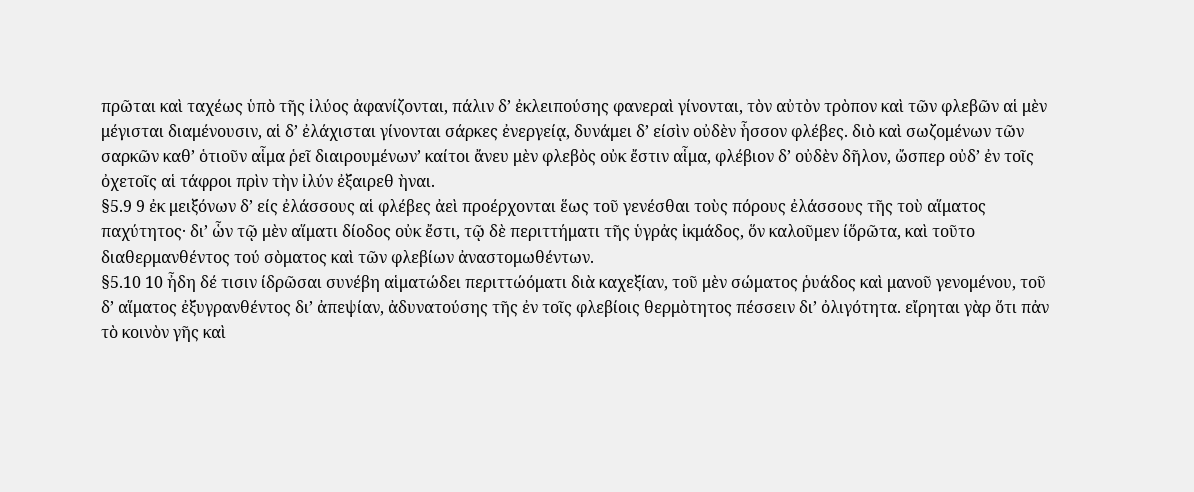πρῶται καὶ ταχέως ὑπὸ τῆς ἰλύος ἀφανίζονται, πάλιν δʼ ἐκλειπούσης φανεραὶ γίνονται, τὸν αὐτὸν τρὸπον καὶ τῶν φλεβῶν αἱ μὲν μέγισται διαμένουσιν, αἱ δʼ ἐλάχισται γίνονται σάρκες ἐνεργείᾳ, δυνάμει δʼ είσὶν οὐδὲν ἧσσον φλέβες. διὸ καὶ σωζομένων τῶν σαρκῶν καθʼ ὁτιοῦν αἷμα ῥεῖ διαιρουμένωνʼ καίτοι ἄνευ μὲν φλεβὸς οὐκ ἔστιν αἷμα, φλέβιον δʼ οὐδὲν δῆλον, ὤσπερ οὐδʼ ἐν τοῖς ὀχετοῖς αἱ τάφροι πρὶν τὴν ἰλύν ἐξαιρεθ ὴναι.
§5.9 9 ἐκ μειξόνων δʼ είς ἐλάσσους αἱ φλέβες ἀεὶ προέρχονται ἕως τοῦ γενέσθαι τοὺς πόρους ἐλάσσους τῆς τοὺ αἵματος παχύτητος· διʼ ὧν τῷ μὲν αἵματι δίοδος οὐκ ἔστι, τῷ δὲ περιττήματι τῆς ὑγρἀς ἰκμάδος, ὅν καλοῦμεν ίὅρῶτα, καὶ τοῦτο διαθερμανθέντος τού σὸματος καὶ τῶν φλεβίων ἀναστομωθέντων.
§5.10 10 ἦδη δέ τισιν ίδρῶσαι συνέβη αἱματώδει περιττώόματι διὰ καχεξίαν, τοῦ μὲν σώματος ῥυάδος καὶ μανοῦ γενομένου, τοῦ δʼ αἵματος ἐξυγρανθέντος διʼ ἀπεψίαν, ἀδυνατούσης τῆς ἐν τοῖς φλεβίοις θερμὸτητος πέσσειν διʼ ὀλιγότητα. εἴρηται γὰρ ὅτι πἀν τὸ κοινὸν γῆς καὶ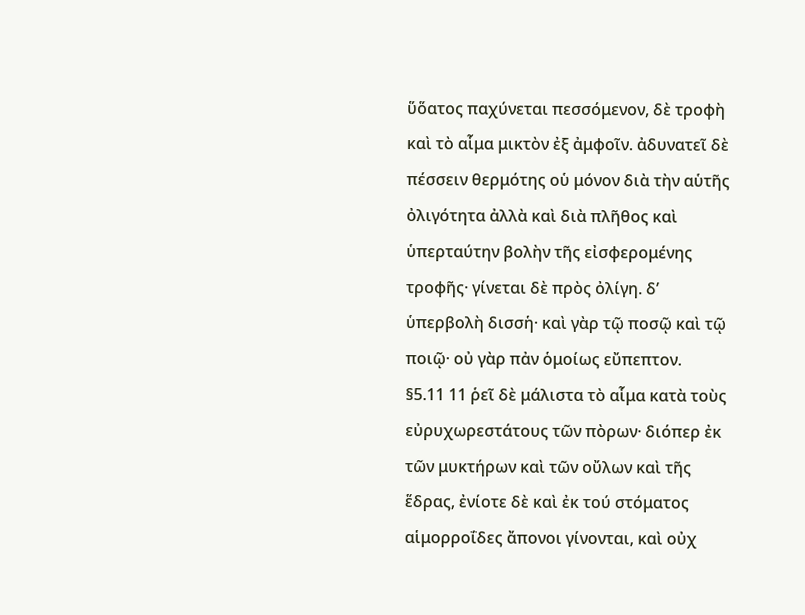ὕὅατος παχύνεται πεσσόμενον, δὲ τροφὴ καὶ τὸ αἷμα μικτὸν ἐξ ἀμφοῖν. ἀδυνατεῖ δὲ πέσσειν θερμότης οὑ μόνον διὰ τὴν αὑτῆς ὀλιγότητα ἀλλὰ καὶ διὰ πλῆθος καὶ ὑπερταύτην βολὴν τῆς εἰσφερομένης τροφῆς· γίνεται δὲ πρὸς ὀλίγη. δʼ ὑπερβολὴ δισσἡ· καὶ γὰρ τῷ ποσῷ καὶ τῷ ποιῷ· οὐ γὰρ πἀν ὁμοίως εὔπεπτον.
§5.11 11 ῥεῖ δὲ μάλιστα τὸ αἷμα κατὰ τοὺς εὐρυχωρεστάτους τῶν πὸρων· διόπερ ἐκ τῶν μυκτήρων καὶ τῶν οὔλων καὶ τῆς ἕδρας, ἐνίοτε δὲ καὶ ἐκ τού στόματος αἱμορροΐδες ἄπονοι γίνονται, καὶ οὐχ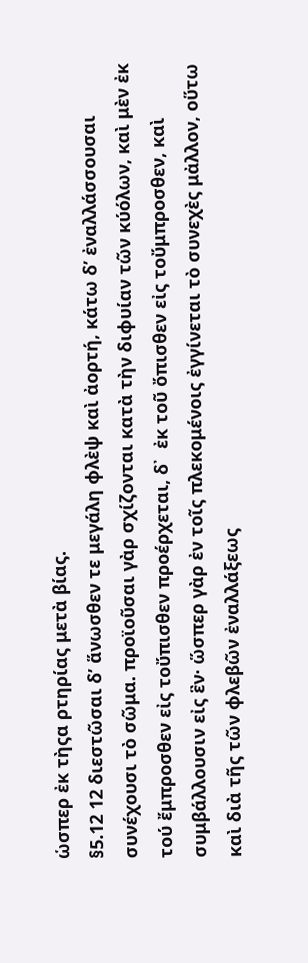ὡσπερ ἐκ τὴςα ρτηρίας μετὰ βίας.
§5.12 12 διεστῶσαι δʼ ἅνωσθεν τε μεγάλη φλὲψ καὶ ἀορτή, κάτω δʼ ἐναλλάσσουσαι συνέχουσι τὸ σῶμα. προϊοῦσαι γὰρ σχίζονται κατὰ τὴν διφυίαν τῶν κύόλων, καὶ μὲν ἐκ τού ἔμπροσθεν εἰς τοὔπισθεν προέρχεται, δ᾿  ἐκ τοῦ ὄπισθεν εἰς τοὔμπροσθεν, καὶ συμβάλλουσιν εἰς ἓν· ὥσπερ γὰρ ἐν τοῖς πλεκομένοις ἐγγίνεται τὸ συνεχὲς μἀλλον, οὕτω καὶ διὰ τῆς τῶν φλεβῶν ἐναλλάξεως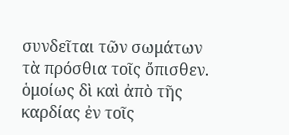συνδεῖται τῶν σωμάτων τὰ πρόσθια τοῖς ὄπισθεν. ὁμοίως δὶ καὶ ἀπὸ τῆς καρδίας ἐν τοῖς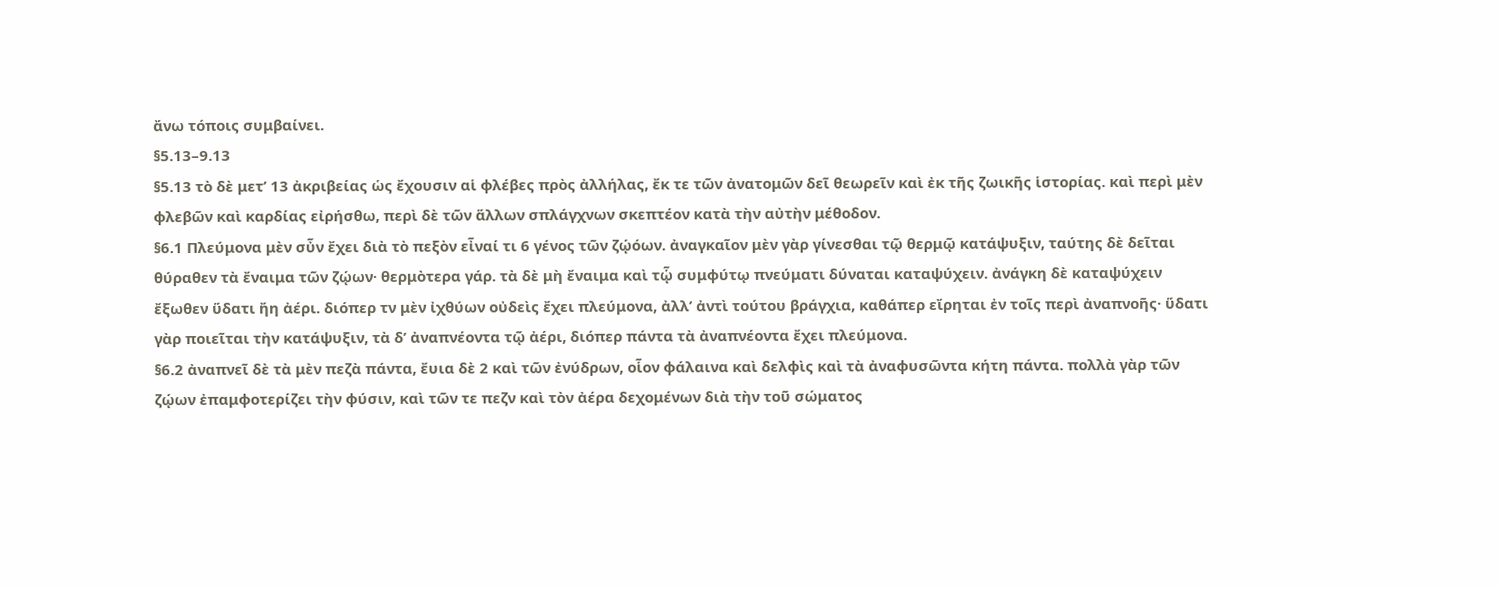ἄνω τόποις συμβαίνει.
§5.13–9.13
§5.13 τὸ δὲ μετʼ 13 ἀκριβείας ὡς ἔχουσιν αἱ φλέβες πρὸς ἀλλήλας, ἔκ τε τῶν ἀνατομῶν δεῖ θεωρεῖν καὶ ἐκ τῆς ζωικῆς ἱστορίας. καὶ περὶ μὲν φλεβῶν καὶ καρδίας εἰρήσθω, περὶ δὲ τῶν ἅλλων σπλάγχνων σκεπτέον κατὰ τὴν αὐτὴν μέθοδον.
§6.1 Πλεύμονα μὲν σὖν ἔχει διὰ τὸ πεξὸν εἶναί τι 6 γένος τῶν ζῴόων. ἀναγκαῖον μὲν γὰρ γίνεσθαι τῷ θερμῷ κατάψυξιν, ταύτης δὲ δεῖται θύραθεν τὰ ἔναιμα τῶν ζῴων· θερμὸτερα γάρ. τὰ δὲ μὴ ἔναιμα καὶ τᾧ συμφύτῳ πνεύματι δύναται καταψύχειν. ἀνάγκη δὲ καταψύχειν ἔξωθεν ὕδατι ἤη ἀέρι. διόπερ τν μὲν ἰχθύων οὐδεὶς ἔχει πλεύμονα, ἀλλʼ ἀντὶ τούτου βράγχια, καθάπερ εἴρηται ἐν τοῖς περὶ ἀναπνοῆς· ὕδατι γὰρ ποιεῖται τὴν κατάψυξιν, τὰ δʼ ἀναπνέοντα τῷ ἀέρι, διόπερ πάντα τὰ ἀναπνέοντα ἔχει πλεύμονα.
§6.2 ἀναπνεῖ δὲ τὰ μὲν πεζὰ πάντα, ἔυια δὲ 2 καὶ τῶν ἐνύδρων, οἷον φάλαινα καὶ δελφὶς καὶ τὰ ἀναφυσῶντα κήτη πάντα. πολλὰ γὰρ τῶν ζῴων ἐπαμφοτερίζει τὴν φύσιν, καὶ τῶν τε πεζν καὶ τὸν ἀέρα δεχομένων διὰ τὴν τοῦ σώματος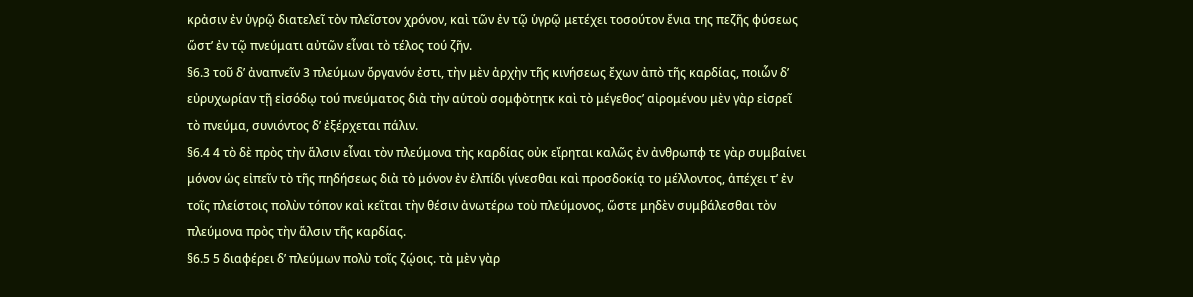κρἀσιν ἐν ὑγρῷ διατελεῖ τὸν πλεῖστον χρόνον, καὶ τῶν ἐν τῷ ὑγρῷ μετέχει τοσούτον ἔνια της πεζῆς φύσεως ὥστʼ ἐν τῷ πνεύματι αὐτῶν εἶναι τὸ τέλος τού ζῆν.
§6.3 τοῦ δʼ ἀναπνεῖν 3 πλεύμων ὄργανόν ἐστι, τὴν μὲν ἀρχὴν τῆς κινήσεως ἔχων ἀπὸ τῆς καρδίας, ποιὧν δʼ εὐρυχωρίαν τῇ εἰσόδῳ τού πνεύματος διὰ τὴν αὑτοὺ σομφὸτητκ καὶ τὸ μέγεθοςʼ αἰρομένου μὲν γὰρ εἰσρεῖ τὸ πνεύμα, συνιόντος δʼ ἐξέρχεται πάλιν.
§6.4 4 τὸ δὲ πρὸς τὴν ἅλσιν εἶναι τὸν πλεύμονα τὴς καρδίας οὐκ εἴρηται καλῶς ἐν ἀνθρωπφ τε γὰρ συμβαίνει μόνον ὡς εἰπεῖν τὸ τῆς πηδήσεως διὰ τὸ μόνον ἐν ἐλπίδι γίνεσθαι καὶ προσδοκίᾳ το μέλλοντος, ἀπέχει τʼ ἐν τοῖς πλείστοις πολὺν τόπον καὶ κεῖται τὴν θέσιν ἀνωτέρω τοὺ πλεύμονος, ὥστε μηδὲν συμβάλεσθαι τὸν πλεύμονα πρὸς τὴν ἅλσιν τῆς καρδίας.
§6.5 5 διαφέρει δʼ πλεύμων πολὺ τοῖς ζῴοις. τὰ μὲν γὰρ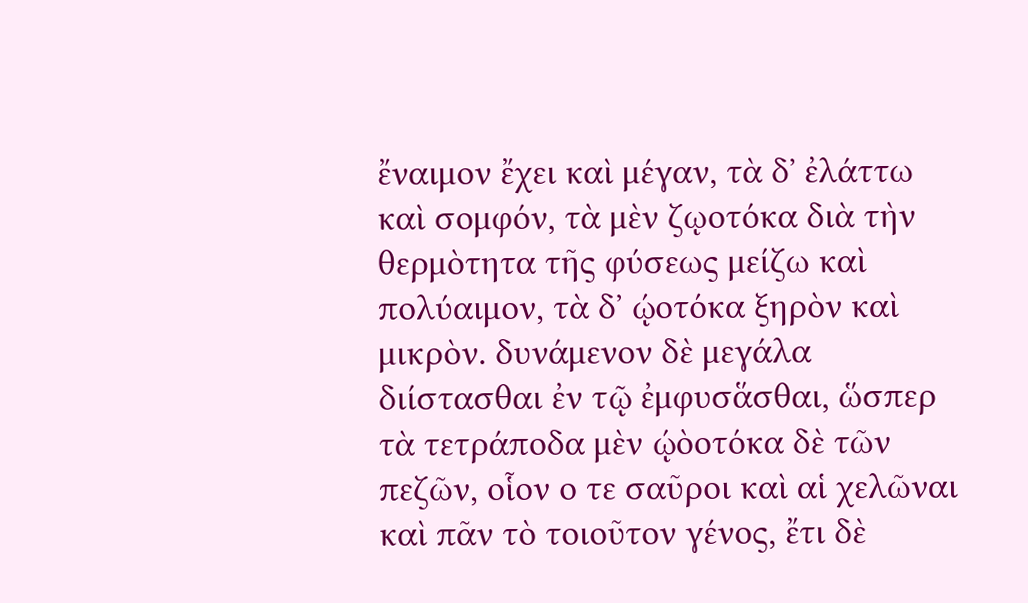ἔναιμον ἔχει καὶ μέγαν, τὰ δʼ ἐλάττω καὶ σομφόν, τὰ μὲν ζῳοτόκα διὰ τὴν θερμὸτητα τῆς φύσεως μείζω καὶ πολύαιμον, τὰ δʼ ῴοτόκα ξηρὸν καὶ μικρὸν. δυνάμενον δὲ μεγάλα διίστασθαι ἐν τῷ ἐμφυσἅσθαι, ὥσπερ τὰ τετράποδα μὲν ῴὸοτόκα δὲ τῶν πεζῶν, οἷον ο τε σαῦροι καὶ αἱ χελῶναι καὶ πᾶν τὸ τοιοῦτον γένος, ἔτι δὲ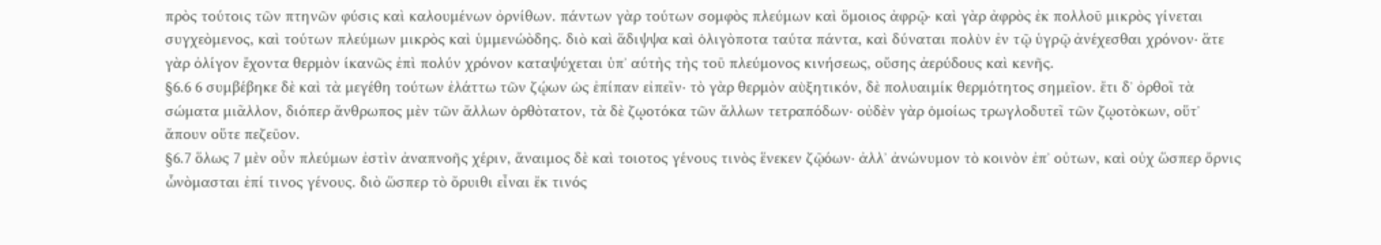πρὸς τούτοις τῶν πτηνῶν φύσις καὶ καλουμένων ὀρνίθων. πάντων γὰρ τούτων σομφὸς πλεύμων καὶ ὅμοιος ἀφρῷ· καὶ γὰρ ἀφρὸς ἐκ πολλοῦ μικρὸς γίνεται συγχεὸμενος, καὶ τούτων πλεύμων μικρὸς καὶ ὑμμενώὸδης. διὸ καὶ ἅδιψψα καὶ ὁλιγὸποτα ταύτα πάντα, καὶ δύναται πολὺν ἐν τῷ ὑγρῷ ἀνέχεσθαι χρόνον· ἅτε γὰρ ὀλίγον ἔχοντα θερμὸν ίκανῶς ἐπὶ πολύν χρόνον καταψύχεται ὑπʼ αύτὴς τὴς τοῦ πλεύμονος κινήσεως, οὔσης ἀερύδους καὶ κενῆς.
§6.6 6 συμβέβηκε δὲ καὶ τὰ μεγέθη τούτων ἐλάττω τῶν ζῴων ὡς ἐπίπαν εἰπεῖν· τὸ γὰρ θερμὸν αὺξητικόν, δὲ πολυαιμίκ θερμότητος σημεῖον. ἔτι δʼ ὀρθοῖ τὰ σώματα μιᾶλλον, διόπερ ἄνθρωπος μὲν τῶν ἄλλων ὁρθὸτατον, τὰ δὲ ζῳοτόκα τῶν ἄλλων τετραπόδων· οὐδὲν γὰρ ὁμοίως τρωγλοδυτεῖ τῶν ζῳοτὸκων, οὕτʼ ἄπουν οὕτε πεζεῦον.
§6.7 ὅλως 7 μὲν οὖν πλεύμων ἐστὶν ἀναπνοῆς χέριν, ἄναιμος δὲ καὶ τοιοτος γένους τινὸς ἕνεκεν ζῷόων· ἀλλʼ ἀνώνυμον τὸ κοινὸν ἐπʼ οὐτων, καὶ οὐχ ὥσπερ ὄρνις ὧνὸμασται ἐπί τινος γένους. διὸ ὥσπερ τὸ ὄρυιθι εἶναι ἔκ τινός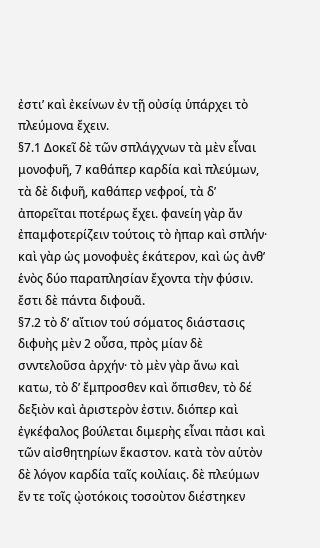ἐστιʼ καὶ ἐκείνων ἐν τῇ οὐσίᾳ ὑπάρχει τὸ πλεύμονα ἔχειν.
§7.1 Δοκεῖ δὲ τῶν σπλάγχνων τὰ μὲν εἶναι μονοφυῆ, 7 καθάπερ καρδία καὶ πλεύμων, τὰ δὲ διφυῆ, καθάπερ νεφροί, τὰ δʼ ἀπορεῖται ποτέρως ἔχει. φανείη γὰρ ἄν ἐπαμφοτερίζειν τούτοις τὸ ἠπαρ καὶ σπλήν· καὶ γὰρ ὡς μονοφυὲς ἑκάτερον, καὶ ὡς ἀνθʼ ἑνὸς δύο παραπλησίαν ἔχοντα τὴν φύσιν. ἔστι δὲ πάντα διφουᾶ.
§7.2 τὸ δʼ αἴτιον τού σόματος διάστασις διφυὴς μὲν 2 οὖσα, πρὸς μίαν δὲ σνντελοῦσα ἀρχήν· τὸ μὲν γὰρ ἄνω καὶ κατω, τὸ δʼ ἔμπροσθεν καὶ ὄπισθεν, τὸ δέ δεξιὸν καὶ ἀριστερὸν ἐστιν. διόπερ καὶ ἐγκέφαλος βούλεται διμερὴς εἶναι πἀσι καὶ τῶν αἰσθητηρίων ἕκαστον. κατὰ τὸν αὑτὸν δὲ λόγον καρδία ταῖς κοιλίαις. δὲ πλεύμων ἔν τε τοῖς ᾠοτόκοις τοσοὺτον διέστηκεν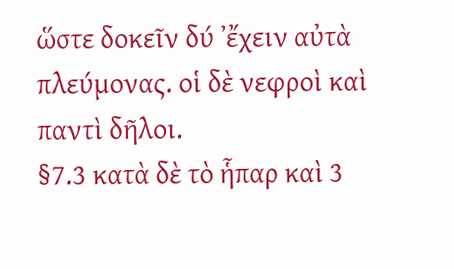ὥστε δοκεῖν δύ ʼἔχειν αὐτὰ πλεύμονας. οἱ δὲ νεφροὶ καὶ παντὶ δῆλοι.
§7.3 κατὰ δὲ τὸ ἧπαρ καὶ 3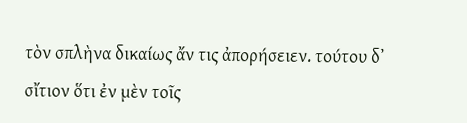τὸν σπλὴνα δικαίως ἄν τις ἀπορήσειεν. τούτου δʼ σἴτιον ὅτι ἐν μὲν τοῖς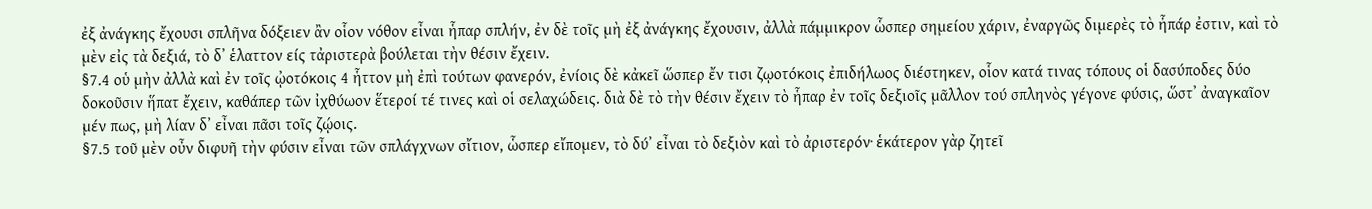ἐξ ἀνάγκης ἔχουσι σπλῆνα δόξειεν ἂν οἷον νόθον εἶναι ἧπαρ σπλήν, ἐν δὲ τοῖς μὴ ἐξ ἀνάγκης ἔχουσιν, ἀλλὰ πάμμικρον ὧσπερ σημείου χάριν, ἐναργῶς διμερὲς τὸ ἧπάρ ἐστιν, καὶ τὸ μὲν εἰς τὰ δεξιά, τὸ δʼ ἑλαττον είς τἀριστερὰ βούλεται τὴν θέσιν ἔχειν.
§7.4 οὑ μὴν ἀλλὰ καὶ ἐν τοῖς ᾠοτόκοις 4 ἧττον μὴ ἐπὶ τούτων φανερόν, ἐνίοις δὲ κἀκεῖ ὥσπερ ἔν τισι ζῳοτόκοις ἐπιδήλωος διέστηκεν, οἷον κατά τινας τόπους οἱ δασύποδες δύο δοκοῦσιν ἥπατ ἔχειν, καθάπερ τῶν ἰχθύωον ἕτεροί τέ τινες καὶ οἱ σελαχώδεις. διὰ δὲ τὸ τὴν θέσιν ἔχειν τὸ ἧπαρ ἐν τοῖς δεξιοῖς μᾶλλον τού σπληνὸς γέγονε φύσις, ὥστʼ ἀναγκαῖον μέν πως, μὴ λίαν δʼ εἶναι πᾶσι τοῖς ζῴοις.
§7.5 τοῦ μὲν οὖν διφυῆ τὴν φύσιν εἶναι τῶν σπλάγχνων σἴτιον, ὧσπερ εἴπομεν, τὸ δύʼ εἶναι τὸ δεξιὸν καὶ τὸ ἀριστερόν· ἑκάτερον γὰρ ζητεῖ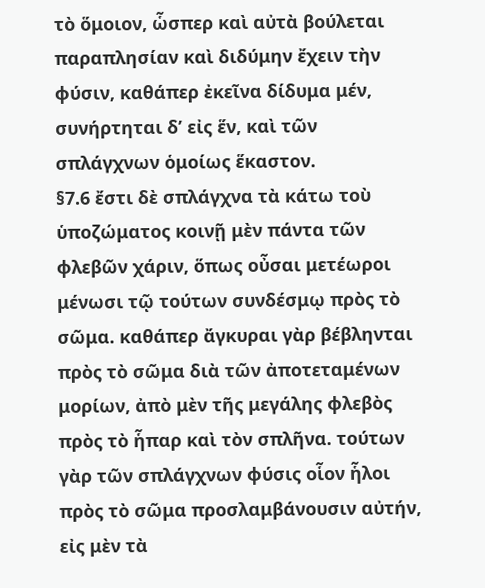τὸ ὅμοιον, ὧσπερ καὶ αὐτὰ βούλεται παραπλησίαν καὶ διδύμην ἔχειν τὴν φύσιν, καθάπερ ἐκεῖνα δίδυμα μέν, συνήρτηται δʼ εἰς ἕν, καὶ τῶν σπλάγχνων ὁμοίως ἕκαστον.
§7.6 ἔστι δὲ σπλάγχνα τὰ κάτω τοὺ ὑποζώματος κοινῇ μὲν πάντα τῶν φλεβῶν χάριν, ὅπως οὖσαι μετέωροι μένωσι τῷ τούτων συνδέσμῳ πρὸς τὸ σῶμα. καθάπερ ἄγκυραι γὰρ βέβληνται πρὸς τὸ σῶμα διὰ τῶν ἀποτεταμένων μορίων, ἀπὸ μὲν τῆς μεγάλης φλεβὸς πρὸς τὸ ἧπαρ καὶ τὸν σπλῆνα. τούτων γὰρ τῶν σπλάγχνων φύσις οἷον ἧλοι πρὸς τὸ σῶμα προσλαμβάνουσιν αὐτήν, εἰς μὲν τὰ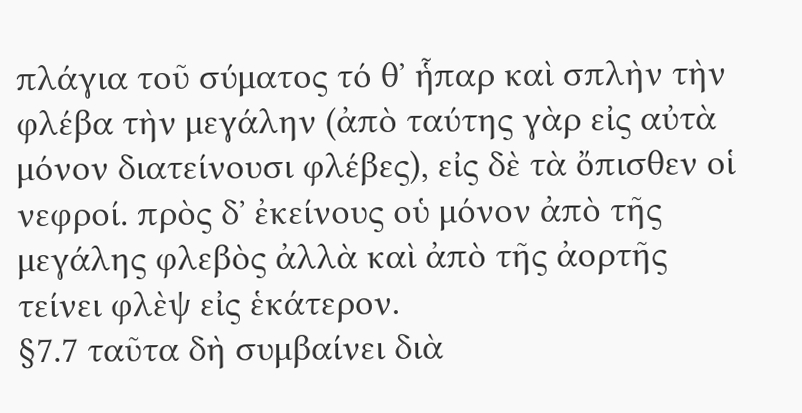πλάγια τοῦ σύματος τό θʼ ἧπαρ καὶ σπλὴν τὴν φλέβα τὴν μεγάλην (ἀπὸ ταύτης γὰρ εἰς αὐτὰ μόνον διατείνουσι φλέβες), εἰς δὲ τὰ ὄπισθεν οἱ νεφροί. πρὸς δʼ ἐκείνους οὑ μόνον ἀπὸ τῆς μεγάλης φλεβὸς ἀλλὰ καὶ ἀπὸ τῆς ἀορτῆς τείνει φλὲψ εἰς ἑκάτερον.
§7.7 ταῦτα δὴ συμβαίνει διὰ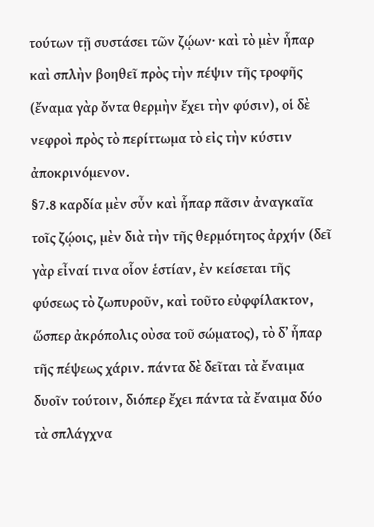τούτων τῇ συστάσει τῶν ζῴων· καὶ τὸ μὲν ἧπαρ καὶ σπλὴν βοηθεῖ πρὸς τὴν πέψιν τῆς τροφῆς (ἔναμα γὰρ ὄντα θερμὴν ἔχει τὴν φύσιν), οἱ δὲ νεφροὶ πρὸς τὸ περίττωμα τὸ εἰς τὴν κύστιν ἀποκρινόμενον.
§7.8 καρδία μὲν σὖν καὶ ἧπαρ πᾶσιν ἀναγκαῖα τοῖς ζῴοις, μὲν διὰ τὴν τῆς θερμότητος ἀρχήν (δεῖ γὰρ εἶναί τινα οἷον ἑστίαν, ἐν κείσεται τῆς φύσεως τὸ ζωπυροῦν, καὶ τοῦτο εὐφφίλακτον, ὥσπερ ἀκρόπολις οὺσα τοῦ σώματος), τὸ δʼ ἧπαρ τῆς πέψεως χάριν. πάντα δὲ δεῖται τὰ ἔναιμα δυοῖν τούτοιν, διόπερ ἔχει πάντα τὰ ἔναιμα δύο τὰ σπλάγχνα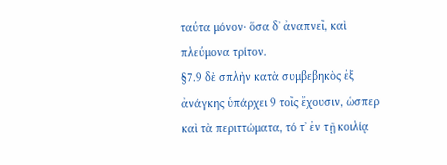ταύτα μόνον· ὅσα δʼ ἀναπνεῖ, καὶ πλεύμονα τρίτον.
§7.9 δὲ σπλὴν κατὰ συμβεβηκὸς ἐξ ἀνάγκης ὑπάρχει 9 τοῖς ἔχουσιν, ὡσπερ καὶ τὰ περιττώματα, τό τʼ ἐν τῇ κοιλίᾳ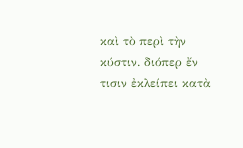καὶ τὸ περὶ τὴν κύστιν. διόπερ ἔν τισιν ἐκλείπει κατὰ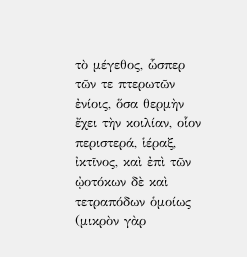τὸ μέγεθος, ὧσπερ τῶν τε πτερωτῶν ἐνίοις, ὅσα θερμὴν ἔχει τὴν κοιλίαν, οἷον περιστερά, ἱέραξ, ἰκτῖνος, καὶ ἐπὶ τῶν ᾠοτόκων δὲ καὶ τετραπόδων ὁμοίως (μικρὸν γὰρ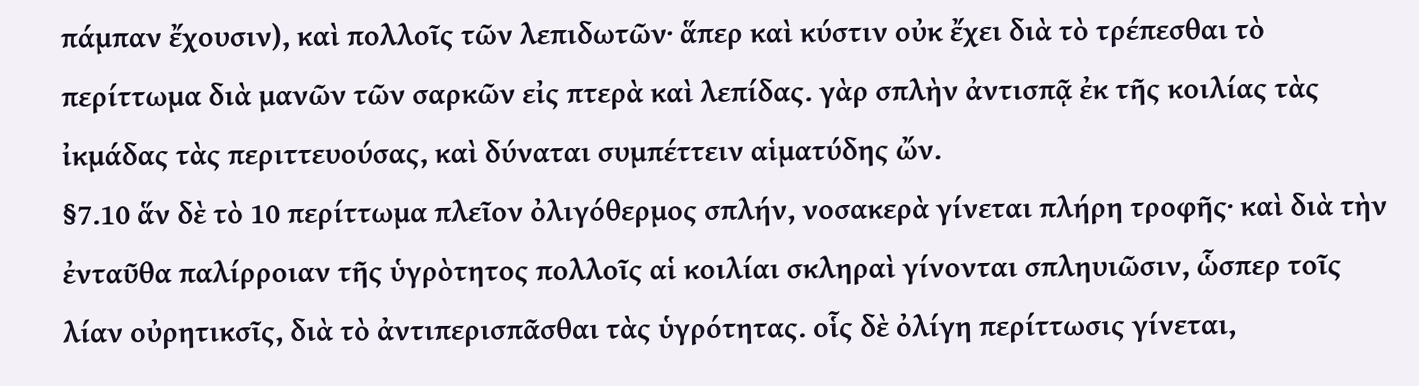πάμπαν ἔχουσιν), καὶ πολλοῖς τῶν λεπιδωτῶν· ἅπερ καὶ κύστιν οὐκ ἔχει διὰ τὸ τρέπεσθαι τὸ περίττωμα διὰ μανῶν τῶν σαρκῶν εἰς πτερὰ καὶ λεπίδας. γὰρ σπλὴν ἀντισπᾷ ἐκ τῆς κοιλίας τὰς ἰκμάδας τὰς περιττευούσας, καὶ δύναται συμπέττειν αἱματύδης ὤν.
§7.10 ἅν δὲ τὸ 10 περίττωμα πλεῖον ὀλιγόθερμος σπλήν, νοσακερὰ γίνεται πλήρη τροφῆς· καὶ διὰ τὴν ἐνταῦθα παλίρροιαν τῆς ὑγρὸτητος πολλοῖς αἱ κοιλίαι σκληραὶ γίνονται σπληυιῶσιν, ὧσπερ τοῖς λίαν οὐρητικσῖς, διὰ τὸ ἀντιπερισπᾶσθαι τὰς ὑγρότητας. οἷς δὲ ὀλίγη περίττωσις γίνεται,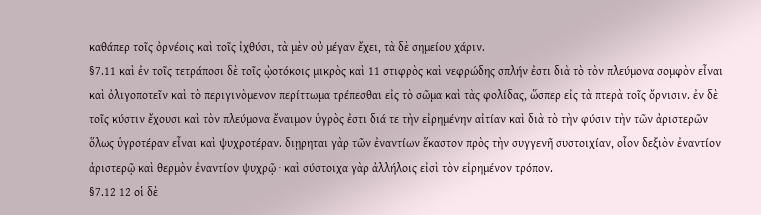καθάπερ τοῖς ὀρνέοις καὶ τοῖς ἰχθύσι, τὰ μὲν οὐ μέγαν ἔχει, τὰ δὲ σημείου χάριν.
§7.11 καὶ ἐν τοῖς τετράποσι δὲ τοῖς ᾠοτόκοις μικρὸς καὶ 11 στιφρὸς καὶ νεφρώδης σπλήν ἐστι διὰ τὸ τὸν πλεύμονα σομφὸν εἶναι καὶ ὀλιγοποτεῖν καὶ τὸ περιγινὸμενον περίττωμα τρέπεσθαι εἰς τὸ σῶμα καὶ τὰς φολίδας, ὥσπερ εἰς τὰ πτερὰ τοῖς ὄρνισιν. ἐν δὲ τοῖς κύστιν ἔχουσι καὶ τὸν πλεύμονα ἔναιμον ὑγρὸς ἐστι διά τε τὴν εἰρημένην αἰτίαν καὶ διὰ τὸ τὴν φύσιν τὴν τῶν ἀριστερῶν ὅλως ὑγροτέραν εἶναι καὶ ψυχροτέραν. διῃρηται γὰρ τῶν ἐναντίων ἕκαστον πρὸς τὴν συγγενῆ συστοιχίαν, οἷον δεξιὸν ἐναντίον ἀριστερῷ καὶ θερμὸν ἐναντίον ψυχρῷ · καὶ σύστοιχα γὰρ ἀλλήλοις εἰσὶ τὸν εἰρημένον τρόπον.
§7.12 12 οἱ δὲ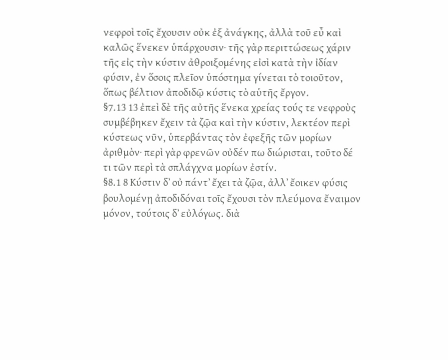νεφροὶ τοῖς ἔχουσιν οὐκ ἐξ ἀνάγκης, ἀλλὰ τοῦ εὖ καὶ καλῶς ἕνεκεν ὑπάρχουσιν· τῆς γὰρ περιττώσεως χάριν τῆς εἰς τὴν κύστιν ἀθροιξομένης εἰσὶ κατὰ τὴν ἰδίαν φύσιν, ἐν ὅσοις πλεῖον ὑπόστημα γίνεται τὸ τοιοῦτον, ὅπως βέλτιον ἀποδιδῷ κύστις τὸ αὑτῆς ἔργον.
§7.13 13 ἐπεὶ δὲ τῆς αὐτῆς ἕνεκα χρείας τούς τε νεφροὺς συμβέβηκεν ἔχειν τὰ ζῷα καὶ τὴν κύστιν, λεκτέον περὶ κύστεως νῦν, ὑπερβάντας τὸν ἐφεξῆς τῶν μορίων ἀριθμὸν· περὶ γὰρ φρενῶν οὐδέν πω διώρισται, τοῦτο δέ τι τῶν περὶ τὰ σπλάγχνα μορίων ἐστίν.
§8.1 8 Κύστιν δʼ οὐ πάντʼ ἔχει τὰ ζῷα, ἀλλʼ ἔοικεν φύσις βουλομένῃ ἀποδιδόναι τοῖς ἔχουσι τὸν πλεύμονα ἔναιμον μόνον, τούτοις δʼ εὐλόγως. διὰ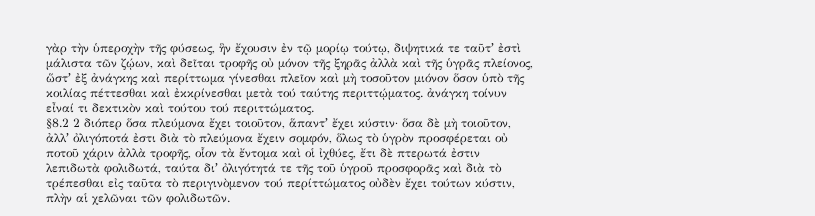γὰρ τὴν ὑπεροχὴν τῆς φύσεως, ἣν ἔχουσιν ἐν τῷ μορίῳ τούτῳ, διψητικά τε ταῦτʼ ἐστὶ μάλιστα τῶν ζῴων, καὶ δεῖται τροφῆς οὐ μόνον τῆς ξηρᾶς ἀλλὰ καὶ τῆς ὑγρᾶς πλείονος, ὥστʼ ἐξ ἀνάγκης καὶ περίττωμα γίνεσθαι πλεῖον καὶ μὴ τοσοῦτον μιόνον ὅσον ὑπὸ τῆς κοιλίας πέττεσθαι καὶ ἐκκρίνεσθαι μετὰ τού ταύτης περιττῴματος. ἀνάγκη τοίνυν εἶναί τι δεκτικὸν καὶ τούτου τού περιττώματος.
§8.2 2 διόπερ ὅσα πλεύμονα ἔχει τοιοῦτον, ἅπαντʼ ἔχει κύστιν· ὅσα δὲ μὴ τοιοῦτον, ἀλλʼ ὀλιγόποτά ἐστι διὰ τὸ πλεύμονα ἔχειν σομφόν, ὅλως τὸ ὑγρὸν προσφέρεται οὐ ποτοῦ χάριν ἀλλὰ τροφῆς, οἷον τὰ ἔντομα καὶ οἱ ἰχθύες, ἔτι δὲ πτερωτά ἐστιν λεπιδωτὰ φολιδωτά, ταύτα διʼ ὀλιγότητά τε τῆς τοῦ ὑγροῦ προσφορᾶς καὶ διὰ τὸ τρέπεσθαι εἰς ταῦτα τὸ περιγινὸμενον τού περίττώματος οὐδὲν ἔχει τούτων κύστιν, πλὴν αἱ χελῶναι τῶν φολιδωτῶν.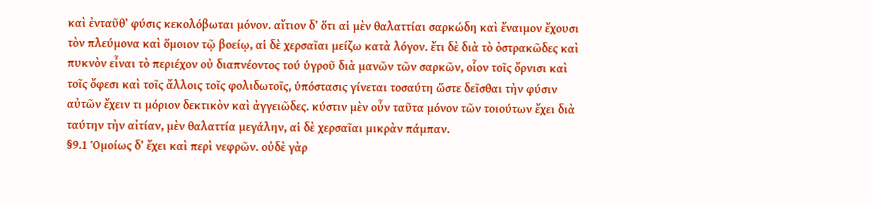καὶ ἐνταῦθʼ φύσις κεκολόβωται μόνον. αἴτιον δʼ ὅτι αἱ μὲν θαλαττίαι σαρκώδη καὶ ἔναιμον ἔχουσι τὸν πλεύμονα καὶ ὅμοιον τῷ βοείῳ, αἱ δὲ χερσαῖαι μείζω κατὰ λόγον. ἔτι δὲ διὰ τὸ ὀστρακῶδες καὶ πυκνὸν εἶναι τὸ περιέχον οὐ διαπνέοντος τού ὑγροῦ διὰ μανῶν τῶν σαρκῶν, οἷον τοῖς ὄρνισι καὶ τοῖς ὄφεσι καὶ τοῖς ἄλλοις τοῖς φολιδωτοῖς, ὑπόστασις γίνεται τοσαύτη ὥστε δεῖσθαι τὴν φύσιν αὐτῶν ἔχειν τι μόριον δεκτικὸν καὶ ἀγγειῶδες. κύστιν μὲν οὖν ταῦτα μόνον τῶν τοιούτων ἔχει διὰ ταύτην τὴν αἰτίαν, μὲν θαλαττία μεγάλην, αἱ δὲ χερσαῖαι μικρὰν πάμπαν.
§9.1 Ὁμοίως δʼ ἔχει καὶ περὶ νεφρῶν. οὐδὲ γὰρ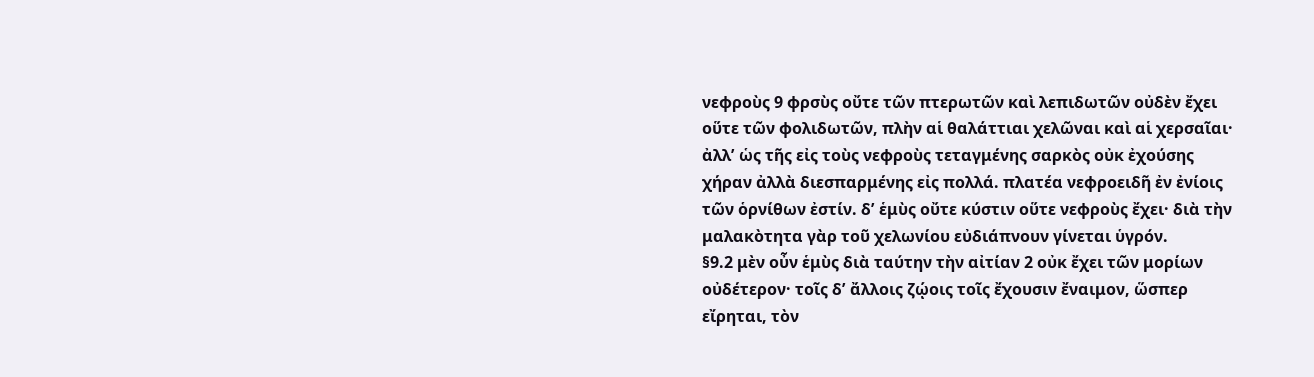νεφροὺς 9 φρσὺς οὔτε τῶν πτερωτῶν καὶ λεπιδωτῶν οὐδὲν ἔχει οὕτε τῶν φολιδωτῶν, πλὴν αἱ θαλάττιαι χελῶναι καὶ αἱ χερσαῖαι· ἀλλʼ ὡς τῆς εἰς τοὺς νεφροὺς τεταγμένης σαρκὸς οὐκ ἐχούσης χήραν ἀλλὰ διεσπαρμένης εἰς πολλά. πλατέα νεφροειδῆ ἐν ἐνίοις τῶν ὁρνίθων ἐστίν. δʼ ἑμὺς οὔτε κύστιν οὕτε νεφροὺς ἔχει· διὰ τὴν μαλακὸτητα γὰρ τοῦ χελωνίου εὐδιάπνουν γίνεται ὑγρόν.
§9.2 μὲν οὖν ἑμὺς διὰ ταύτην τὴν αἰτίαν 2 οὐκ ἔχει τῶν μορίων οὐδέτερον· τοῖς δʼ ἄλλοις ζῴοις τοῖς ἔχουσιν ἔναιμον, ὥσπερ εἴρηται, τὸν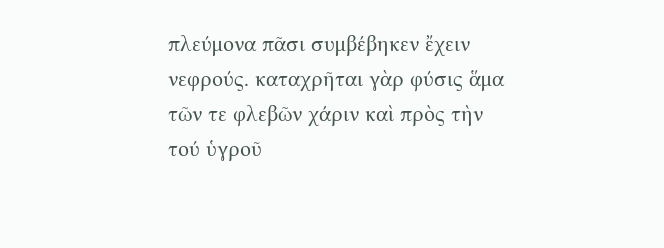πλεύμονα πᾶσι συμβέβηκεν ἔχειν νεφρούς. καταχρῆται γὰρ φύσις ἅμα τῶν τε φλεβῶν χάριν καὶ πρὸς τὴν τού ὑγροῦ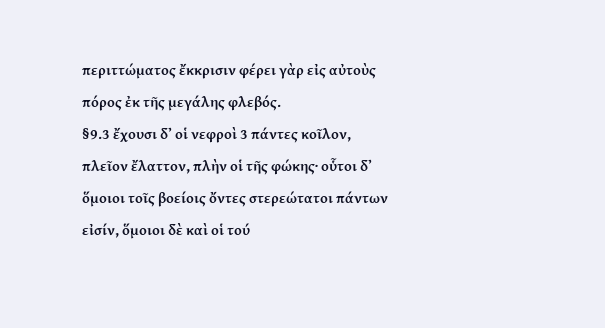περιττώματος ἔκκρισιν φέρει γὰρ εἰς αὐτοὺς πόρος ἐκ τῆς μεγάλης φλεβός.
§9.3 ἔχουσι δʼ οἱ νεφροὶ 3 πάντες κοῖλον, πλεῖον ἔλαττον, πλὴν οἱ τῆς φώκης· οὗτοι δʼ ὅμοιοι τοῖς βοείοις ὄντες στερεώτατοι πάντων εἰσίν, ὅμοιοι δὲ καὶ οἱ τού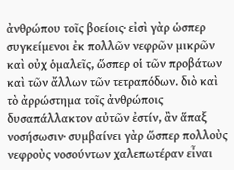ἀνθρώπου τοῖς βοείοις· εἰσὶ γὰρ ὡσπερ συγκείμενοι ἐκ πολλῶν νεφρῶν μικρῶν καὶ οὐχ ὁμαλεῖς, ὥσπερ οἱ τῶν προβάτων καὶ τῶν ἄλλων τῶν τετραπόδων. διὸ καὶ τὸ ἀρρώστημα τοῖς ἀνθρώποις δυσαπάλλακτον αὐτῶν ἐστίν, ἂν ἅπαξ νοσήσωσιν· συμβαίνει γὰρ ὥσπερ πολλοὺς νεφροὺς νοσούντων χαλεπωτέραν εἶναι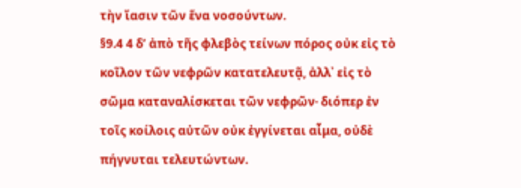τὴν ἴασιν τῶν ἕνα νοσούντων.
§9.4 4 δʼ ἀπὸ τῆς φλεβὸς τείνων πόρος οὐκ εἰς τὸ κοῖλον τῶν νεφρῶν κατατελευτᾷ, ἀλλ᾿ εἰς τὸ σῶμα καταναλίσκεται τῶν νεφρῶν· διόπερ ἐν τοῖς κοίλοις αὐτῶν οὐκ ἐγγίνεται αἷμα, οὐδὲ πήγνυται τελευτώντων.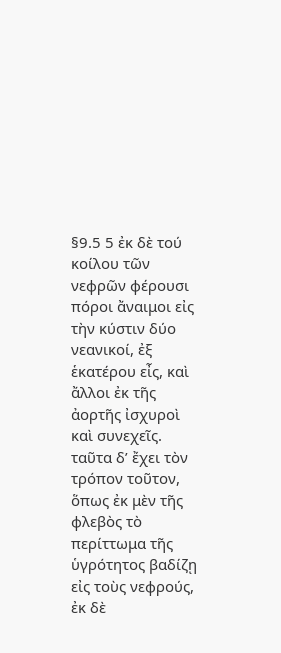§9.5 5 ἐκ δὲ τού κοίλου τῶν νεφρῶν φέρουσι πόροι ἄναιμοι εἰς τὴν κύστιν δύο νεανικοί, ἐξ ἑκατέρου εἶς, καὶ ἄλλοι ἐκ τῆς ἀορτῆς ἰσχυροὶ καὶ συνεχεῖς. ταῦτα δʼ ἔχει τὸν τρόπον τοῦτον, ὅπως ἐκ μὲν τῆς φλεβὸς τὸ περίττωμα τῆς ὑγρότητος βαδίζῃ εἰς τοὺς νεφρούς, ἐκ δὲ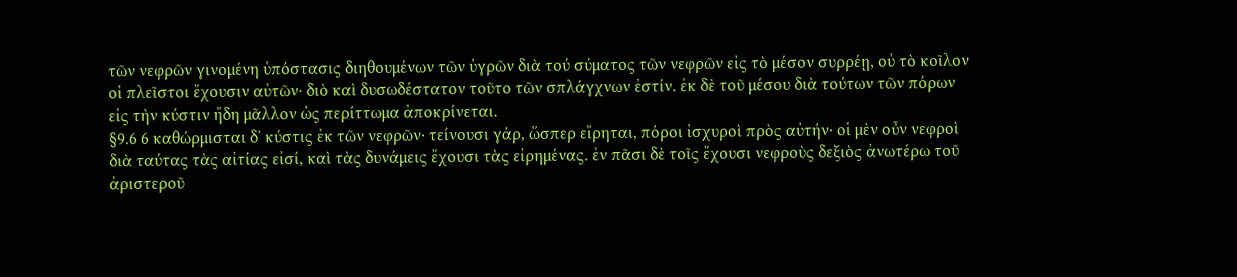τῶν νεφρῶν γινομένη ὑπόστασις διηθουμένων τῶν ὑγρῶν διὰ τού σύματος τῶν νεφρῶν εἰς τὸ μέσον συρρέῃ, οὐ τὸ κοῖλον οἱ πλεῖστοι ἔχουσιν αὐτῶν· διὸ καὶ δυσωδέστατον τοῦτο τῶν σπλάγχνων ἐστίν. ἐκ δὲ τοῦ μέσου διὰ τούτων τῶν πόρων εἰς τὴν κύστιν ἤδη μᾶλλον ὡς περίττωμα ἀποκρίνεται.
§9.6 6 καθώρμισται δʼ κύστις ἐκ τῶν νεφρῶν· τείνουσι γάρ, ὥσπερ εἴρηται, πόροι ἰσχυροὶ πρὸς αὐτήν· οἱ μὲν οὖν νεφροὶ διὰ ταύτας τὰς αἰτίας εἰσί, καὶ τὰς δυνάμεις ἔχουσι τὰς εἰρημένας. ἐν πᾶσι δὲ τοῖς ἔχουσι νεφροὺς δεξιὸς ἀνωτέρω τοῦ ἀριστεροῦ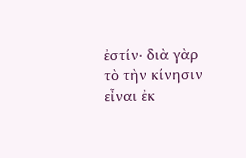ἐστίν· διὰ γὰρ τὸ τὴν κίνησιν εἶναι ἐκ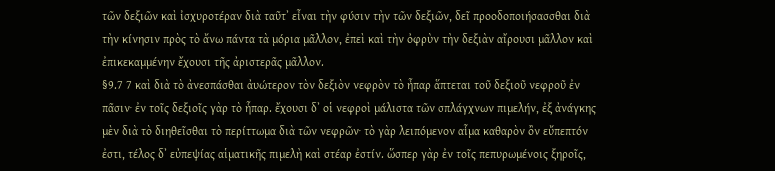τῶν δεξιῶν καὶ ἰσχυροτέραν διὰ ταῦτʼ εἶναι τὴν φύσιν τὴν τῶν δεξιῶν, δεῖ προοδοποιήσασσθαι διὰ τὴν κίνησιν πρὸς τὸ ἄνω πάντα τὰ μόρια μᾶλλον, ἐπεὶ καὶ τὴν ὀφρὺν τὴν δεξιὰν αἴρουσι μᾶλλον καὶ ἐπικεκαμμένην ἔχουσι τῆς ἀριστερᾶς μᾶλλον.
§9.7 7 καὶ διὰ τὸ ἀνεσπάσθαι ἀυώτερον τὸν δεξιὸν νεφρὸν τὸ ἦπαρ ἅπτεται τοῦ δεξιοῦ νεφροῦ ἐν πᾶσιν· ἐν τοῖς δεξιοῖς γὰρ τὸ ἧπαρ. ἔχουσι δʼ οἱ νεφροὶ μάλιστα τῶν σπλάγχνων πιμελήν, ἐξ ἀνάγκης μὲν διὰ τὸ διηθεῖσθαι τὸ περίττωμα διὰ τῶν νεφρῶν· τὸ γὰρ λειπόμενον αἷμα καθαρὸν ὂν εὔπεπτόν ἐστι, τέλος δʼ εὐπεψίας αἱματικῆς πιμελὴ καὶ στέαρ ἐστίν. ὥσπερ γὰρ ἐν τοῖς πεπυρωμένοις ξηροῖς,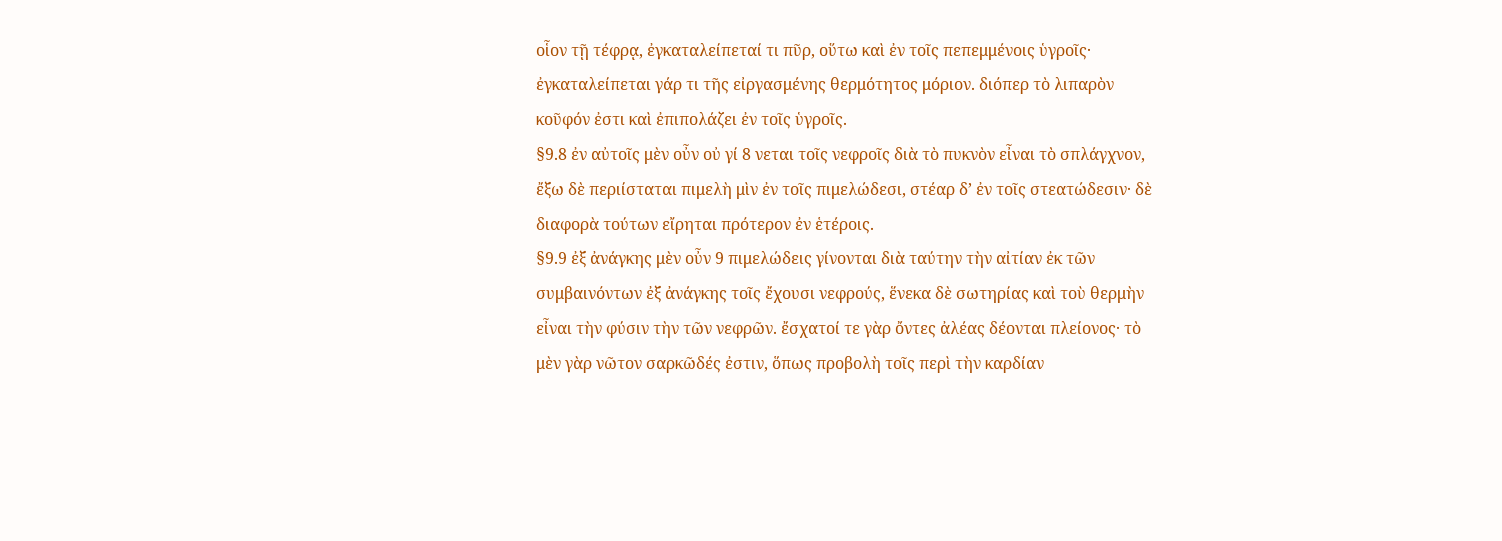οἷον τῇ τέφρᾳ, ἐγκαταλείπεταί τι πῦρ, οὕτω καὶ ἐν τοῖς πεπεμμένοις ὑγροῖς· ἐγκαταλείπεται γάρ τι τῆς εἰργασμένης θερμότητος μόριον. διόπερ τὸ λιπαρὸν κοῦφόν ἐστι καὶ ἐπιπολάζει ἐν τοῖς ὑγροῖς.
§9.8 ἐν αὐτοῖς μὲν οὖν οὐ γί 8 νεται τοῖς νεφροῖς διὰ τὸ πυκνὸν εἶναι τὸ σπλάγχνον, ἔξω δὲ περιίσταται πιμελὴ μὶν ἐν τοῖς πιμελώδεσι, στέαρ δʼ ἐν τοῖς στεατώδεσιν· δὲ διαφορὰ τούτων εἴρηται πρότερον ἐν ἑτέροις.
§9.9 ἐξ ἀνάγκης μὲν οὖν 9 πιμελώδεις γίνονται διὰ ταύτην τὴν αἰτίαν ἐκ τῶν συμβαινόντων ἐξ ἀνάγκης τοῖς ἔχουσι νεφρούς, ἕνεκα δὲ σωτηρίας καὶ τοὺ θερμὴν εἶναι τὴν φύσιν τὴν τῶν νεφρῶν. ἔσχατοί τε γὰρ ὄντες ἀλέας δέονται πλείονος· τὸ μὲν γὰρ νῶτον σαρκῶδές ἐστιν, ὅπως προβολὴ τοῖς περὶ τὴν καρδίαν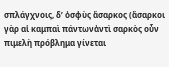σπλάγχνοις, δʼ ὀσφὺς ἄσαρκος (ἄσαρκοι γὰρ αἱ καμπαὶ πάντωνἀντὶ σαρκὸς οὖν πιμελὴ πρόβλημα γίνεται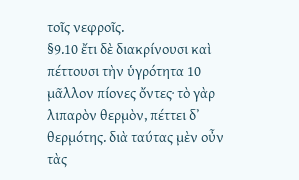τοῖς νεφροῖς.
§9.10 ἔτι δὲ διακρίνουσι καὶ πέττουσι τὴν ὑγρότητα 10 μᾶλλον πίονες ὄντες· τὸ γὰρ λιπαρὸν θερμὸν, πέττει δʼ θερμότης. διὰ ταύτας μὲν οὖν τὰς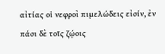αἰτίας οἱ νεφροὶ πιμελώδεις εἰσίν, ἐν πάσι δὲ τοῖς ζῴοις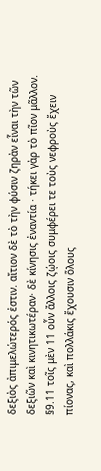δεξιὸς ἀπιμελώτερός ἐστιν. αἴτιον δὲ τὸ τὴν φύσιν ζηρὰν εἶναι τὴν τῶν δεξιῶν καὶ κινητικωτέραν· δὲ κίνησις ἐναντία · τήκει γὰρ τὸ πῖον μᾶλλον.
§9.11 τοῖς μὲν 11 οὖν ἄλλοις ζῴοις συμφέρει τε τοὺς νεφροὺς ἔχειν πίονας, καὶ πολλάκις ἔχουσιν ὅλους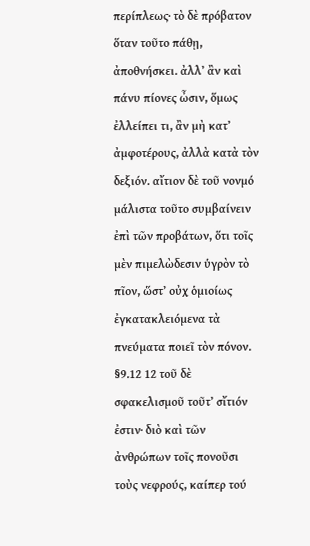περίπλεως· τὸ δὲ πρόβατον ὅταν τοῦτο πάθῃ, ἀποθνήσκει. ἀλλʼ ἂν καὶ πάνυ πίονες ὦσιν, ὅμως ἐλλείπει τι, ἂν μὴ κατʼ ἀμφοτέρους, ἀλλὰ κατὰ τὸν δεξιόν. αἴτιον δὲ τοῦ νονμό μάλιστα τοῦτο συμβαίνειν ἐπὶ τῶν προβάτων, ὅτι τοῖς μὲν πιμελὼδεσιν ὑγρὸν τὸ πῖον, ὥστʼ οὐχ ὁμιοίως ἐγκατακλειόμενα τὰ πνεύματα ποιεῖ τὸν πόνον.
§9.12 12 τοῦ δὲ σφακελισμοῦ τοῦτʼ σἴτιόν ἐστιν· διὸ καὶ τῶν ἀνθρώπων τοῖς πονοῦσι τοὺς νεφρούς, καίπερ τού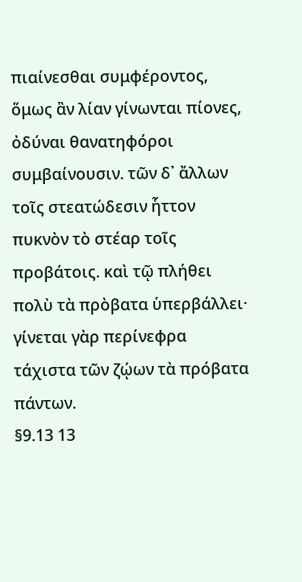πιαίνεσθαι συμφέροντος, ὅμως ἂν λίαν γίνωνται πίονες, ὀδύναι θανατηφόροι συμβαίνουσιν. τῶν δ᾿ ἄλλων τοῖς στεατώδεσιν ἧττον πυκνὸν τὸ στέαρ τοῖς προβάτοις. καὶ τῷ πλήθει πολὺ τὰ πρὸβατα ὑπερβάλλει· γίνεται γὰρ περίνεφρα τάχιστα τῶν ζῴων τὰ πρόβατα πάντων.
§9.13 13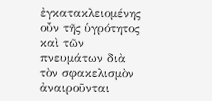ἐγκατακλειομένης οὖν τῆς ὑγρότητος καὶ τῶν πνευμάτων διὰ τὸν σφακελισμὸν ἀναιροῦνται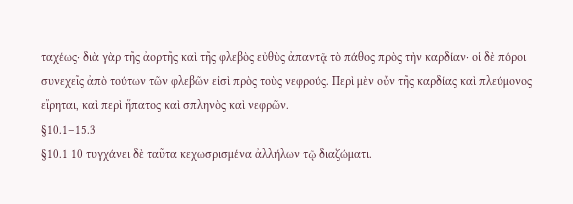ταχέως· διὰ γὰρ τῆς ἀορτῆς καὶ τῆς φλεβὸς εὐθὺς ἀπαντᾷ τὸ πάθος πρὸς τὴν καρδίαν· οἱ δὲ πόροι συνεχεῖς ἀπὸ τούτων τῶν φλεβῶν εἰσὶ πρὸς τοὺς νεφρούς. Περὶ μὲν οὖν τῆς καρδίας καὶ πλεύμονος εἴρηται, καὶ περὶ ἥπατος καὶ σπληνὸς καὶ νεφρῶν.
§10.1–15.3
§10.1 10 τυγχάνει δὲ ταῦτα κεχωσρισμένα ἀλλήλων τῷ διαζώματι.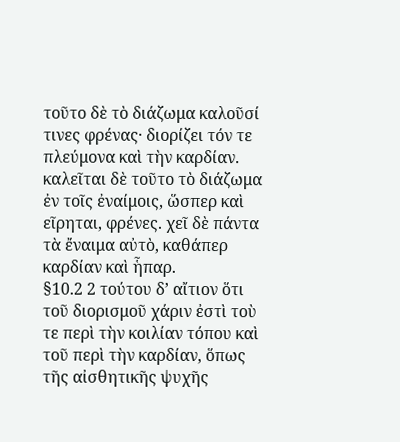τοῦτο δὲ τὸ διάζωμα καλοῦσί τινες φρένας· διορίζει τόν τε πλεύμονα καὶ τὴν καρδίαν. καλεῖται δὲ τοῦτο τὸ διάζωμα ἐν τοῖς ἐναίμοις, ὥσπερ καὶ εῖρηται, φρένες. χεῖ δὲ πάντα τὰ ἔναιμα αὐτὸ, καθάπερ καρδίαν καὶ ἧπαρ.
§10.2 2 τούτου δʼ αἴτιον ὅτι τοῦ διορισμοῦ χάριν ἐστὶ τοὺ τε περὶ τὴν κοιλίαν τόπου καὶ τοῦ περὶ τὴν καρδίαν, ὅπως τῆς αἰσθητικῆς ψυχῆς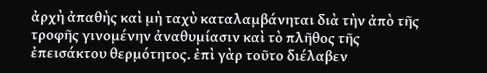ἀρχὴ ἀπαθὴς καὶ μὴ ταχὺ καταλαμβάνηται διὰ τὴν ἀπὸ τῆς τροφῆς γινομένην ἀναθυμίασιν καὶ τὸ πλῆθος τῆς ἐπεισάκτου θερμότητος. ἐπὶ γὰρ τοῦτο διέλαβεν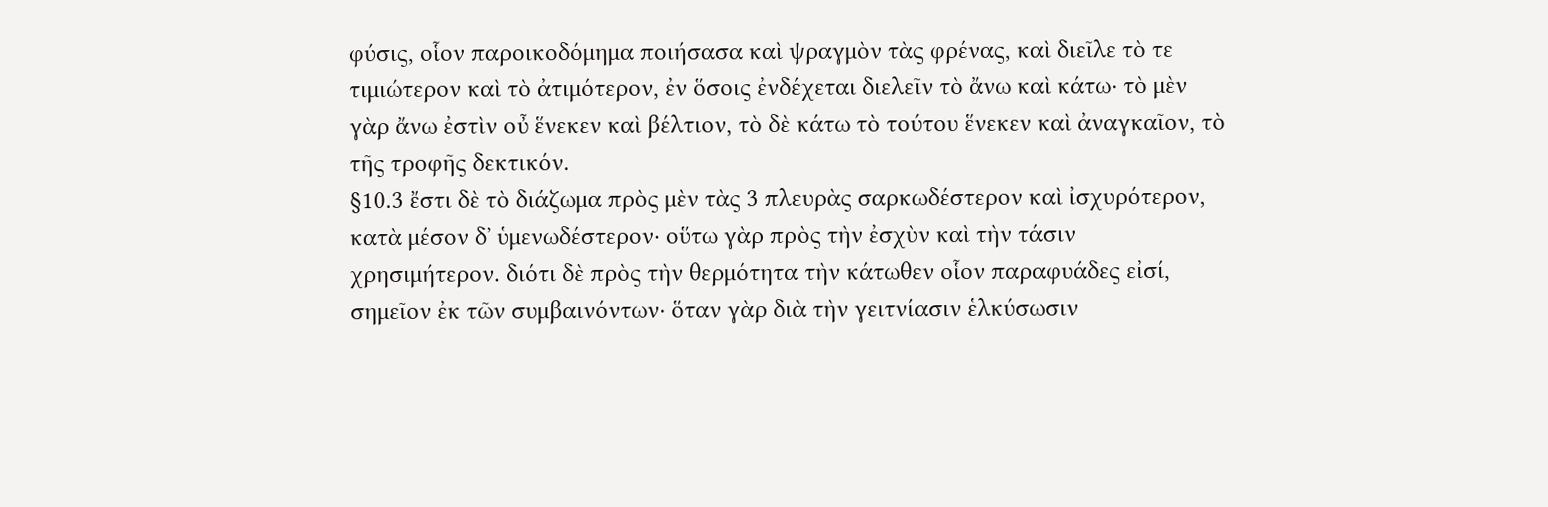φύσις, οἷον παροικοδόμημα ποιήσασα καὶ ψραγμὸν τὰς φρένας, καὶ διεῖλε τὸ τε τιμιώτερον καὶ τὸ ἀτιμότερον, ἐν ὅσοις ἐνδέχεται διελεῖν τὸ ἄνω καὶ κάτω· τὸ μὲν γὰρ ἄνω ἐστὶν οὖ ἕνεκεν καὶ βέλτιον, τὸ δὲ κάτω τὸ τούτου ἕνεκεν καὶ ἀναγκαῖον, τὸ τῆς τροφῆς δεκτικόν.
§10.3 ἔστι δὲ τὸ διάζωμα πρὸς μὲν τὰς 3 πλευρὰς σαρκωδέστερον καὶ ἰσχυρότερον, κατὰ μέσον δʼ ὑμενωδέστερον· οὕτω γὰρ πρὸς τὴν ἐσχὺν καὶ τὴν τάσιν χρησιμήτερον. διότι δὲ πρὸς τὴν θερμότητα τὴν κάτωθεν οἷον παραφυάδες εἰσί, σημεῖον ἐκ τῶν συμβαινόντων· ὅταν γὰρ διὰ τὴν γειτνίασιν ἑλκύσωσιν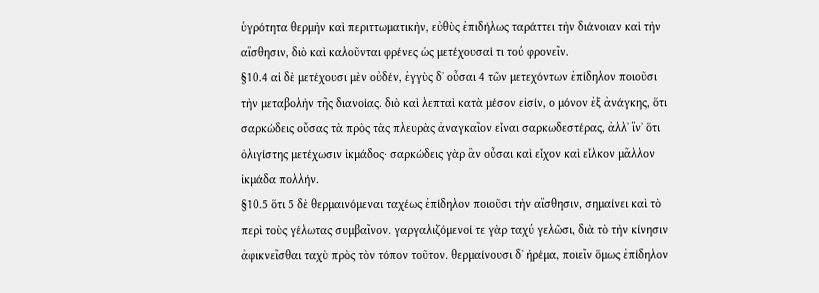ὑγρότητα θερμὴν καὶ περιττωματικὴν, εὐθὺς ἐπιδήλως ταράττει τὴν διάνοιαν καὶ τὴν αἴσθησιν, διὸ καὶ καλοῦνται φρένες ὡς μετέχουσαί τι τού φρονεῖν.
§10.4 αἱ δὲ μετέχουσι μὲν οὐδέν, ἐγγὺς δʼ οὖσαι 4 τῶν μετεχόντων ἐπίδηλον ποιοῦσι τὴν μεταβολὴν τῆς διανοίας. διὸ καὶ λεπταὶ κατὰ μέσον εἰσίν, ο μόνον ἐξ ἀνάγκης, ὅτι σαρκώδεις οὔσας τὰ πρὸς τὰς πλευρὰς ἀναγκαῖον εἶναι σαρκωδεστέρας, ἀλλʼ ἵνʼ ὅτι ὀλιγίστης μετέχωσιν ἰκμάδος· σαρκώδεις γὰρ ἂν οὖσαι καὶ εἶχον καὶ εἷλκον μᾶλλον ἰκμάδα πολλήν.
§10.5 ὅτι 5 δὲ θερμαινόμεναι ταχέως ἐπίδηλον ποιοῦσι τὴν αἴσθησιν, σημαίνει καὶ τὸ περὶ τοὺς γέλωτας συμβαῖνον. γαργαλιζόμενοί τε γὰρ ταχύ γελῶσι, διὰ τὸ τὴν κίνησιν ἀφικνεῖσθαι ταχὺ πρὸς τὸν τόπον τοῦτον. θερμαίνουσι δʼ ἡρέμα, ποιεῖν ὅμως ἐπίδηλον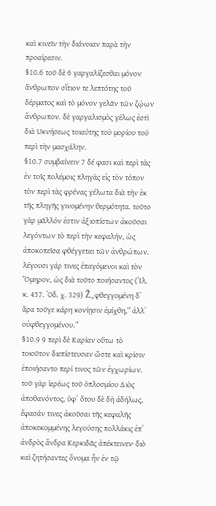καὶ κινεῖν τὴν διάνοιαν παρὰ τὴν προαίρεσιν.
§10.6 τοῦ δὲ 6 γαργαλίζεσθαι μόνον ἅνθρωπον σἴτιον τε λεπτότης τοῦ δέρματος καὶ τὸ μόνον γελᾶν τῶν ζῴων ἄνθρωπον. δὲ γαργαλισμὸς γέλως ἐστὶ διὰ Uκνήσεως τοιαύτης τοὺ μορίου τού περὶ τὴν μασχάλην.
§10.7 συμβαίνειν 7 δέ φασι καὶ περὶ τὰς ἐν τοῖς πολέμοις πληγὰς εἰς τὸν τόπον τὸν περὶ τὰς φρένας γέλωτα διὰ τὴν ἐκ τῆς πληγῆς γινομένην θερμότητα. τοῦτο γὰρ μᾶλλόν ἐστιν ἀξιοπίστων ἀκοῦσαι λεγόντων τὸ περὶ τὴν κεφαλήν, ὡς ἀποκοπεῖσα φθέγγεται τῶν ἀνθρώπων. λέγουσι γάρ τινες ἐπαγόμενοι καὶ τὸν Ὅμηρον, ὡς διὰ τοῦτο ποιήσαντος (Ἰλ. κ. 457. Ὀδ. χ. 329) Ž„φθεγγομένη δʼ ἅρα τοῦγε κάρη κονίῃσιν ἐμίχθη,“ ἀλλʼ οὐφθεγγομένου.”
§10.9 9 περὶ δὲ Καρίαν οὕτω τὸ τοιοῦτον διεπίστευσαν ὥστε καὶ κρίσιν ἐποιήσαντο περί τινος τῶν ἐγχωρίων. τοῦ γὰρ ἱερέως τοῦ ὁπλοσμίου Διὸς ἀποθανόντος, ὑφʼ ὅτου δὲ δὴ ἀδήλως, ἔφασάν τινες ἀκοῦσαι τῆς κεφαλῆς ἀποκεκομμένης λεγούσης πολλάκις ἐπʼ ἀνδρὸς ἄνδρα Κερκιδᾶς ἀπέκτεινεν· διὸ καὶ ζητήσαντες ὄνομα ἦν ἐν τῷ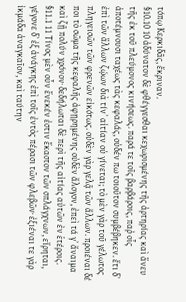τόπῳ Κερκιδᾶς, ἔκριναν.
§10.10 10 ἀδύνατον δὲ φθέγγεσθαι κεχωρισμένης τῆς ἀρτηρίας καὶ ἅνευ τῆς ἐκ τοῦ πλεύμονος κινήσεως. παρά τε τοῖς βαρβάροις, παῤ οἷς ἀποτέμνουσι ταχέως τὰς κεφαλάς, οὐδέν πω τοιοῦτον συμβέβηκεν. ἔτι δʼ ἐπὶ τῶν ἅλλων ζῴων διὰ τίνʼ αἰτίαν οὐ γίνεται; τὸ μὲν γὰρ τοῦ γέλωτος πληγεισῶν τῶν φρενῶν εἰκότως. οὐδὲν γὰρ γελᾷ τῶν ἄλλων. προιέναι δέ ποι τὸ σῶμα τῆς κεφαλῆς ἀφῃρημένης οὐδὲν ἄλογον, ἐπεὶ τά γʼ ἄναιμα καὶ ζῇ πολύν χρόνον· δεδήλωται δὲ περὶ τῆς αἰτίας αὐτῶν ἐν ἑτέροις.
§11.1 11 Τίνος μὲν οὖν ἕνεκέν ἐστιν ἕκαστον τῶν σπλάγχνων, εἴρηται, γέγονε δʼ ἐξ ἀνάγκης ἐπὶ τοῖς ἐντὸς πέρασι τῶν φλεβῶν· ἐξιέναι τε γὰρ ἰκμάδα ἀναγκαῖον, καὶ ταύτην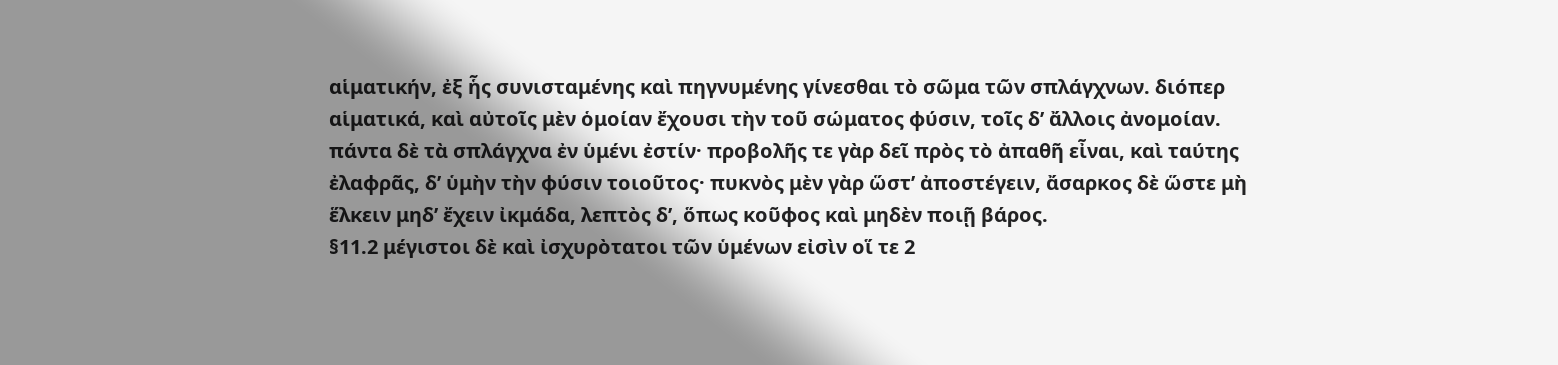αἱματικήν, ἐξ ἧς συνισταμένης καὶ πηγνυμένης γίνεσθαι τὸ σῶμα τῶν σπλάγχνων. διόπερ αἱματικά, καὶ αὐτοῖς μὲν ὁμοίαν ἔχουσι τὴν τοῦ σώματος φύσιν, τοῖς δʼ ἄλλοις ἀνομοίαν. πάντα δὲ τὰ σπλάγχνα ἐν ὑμένι ἐστίν· προβολῆς τε γὰρ δεῖ πρὸς τὸ ἀπαθῆ εἶναι, καὶ ταύτης ἐλαφρᾶς, δʼ ὑμὴν τὴν φύσιν τοιοῦτος· πυκνὸς μὲν γὰρ ὥστʼ ἀποστέγειν, ἄσαρκος δὲ ὥστε μὴ ἕλκειν μηδʼ ἔχειν ἰκμάδα, λεπτὸς δʼ, ὅπως κοῦφος καὶ μηδὲν ποιῇ βάρος.
§11.2 μέγιστοι δὲ καὶ ἰσχυρὸτατοι τῶν ὑμένων εἰσὶν οἵ τε 2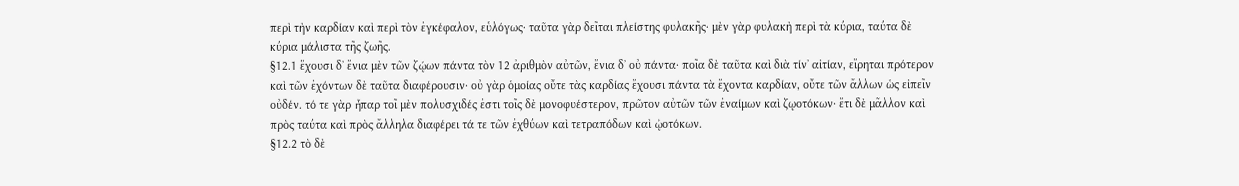περὶ τὴν καρδίαν καὶ περὶ τὸν ἐγκέφαλον, εὑλόγως· ταῦτα γὰρ δεῖται πλείστης φυλακῆς· μὲν γὰρ φυλακὴ περὶ τὰ κύρια, ταύτα δὲ κύρια μάλιστα τῆς ζωῆς.
§12.1 ἕχουσι δʼ ἔνια μὲν τῶν ζῴων πάντα τὸν 12 ἀριθμὸν αὐτῶν, ἔνια δʼ οὐ πάντα· ποῖα δὲ ταῦτα καὶ διὰ τίνʼ αἰτίαν, εἴρηται πρότερον καὶ τῶν ἐχόντων δὲ ταῦτα διαφέρουσιν· οὐ γὰρ ὁμοίας οὔτε τὰς καρδίας ἔχουσι πάντα τὰ ἔχοντα καρδίαν, οὔτε τῶν ἄλλων ὡς εἰπεῖν οὐδέν. τό τε γὰρ ἧπαρ τοῖ μὲν πολυσχιδές ἐστι τοῖς δὲ μονοφυέστερον, πρῶτον αὐτῶν τῶν ἐναίμων καὶ ζῳοτόκων· ἔτι δὲ μᾶλλον καὶ πρὸς ταύτα καὶ πρὸς ἄλληλα διαφέρει τά τε τῶν ἐχθύων καὶ τετραπόδων καὶ ᾠοτόκων.
§12.2 τὸ δὲ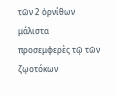τῶν 2 ὀρνίθων μάλιστα προσεμφερὲς τῷ τῶν ζῳοτόκων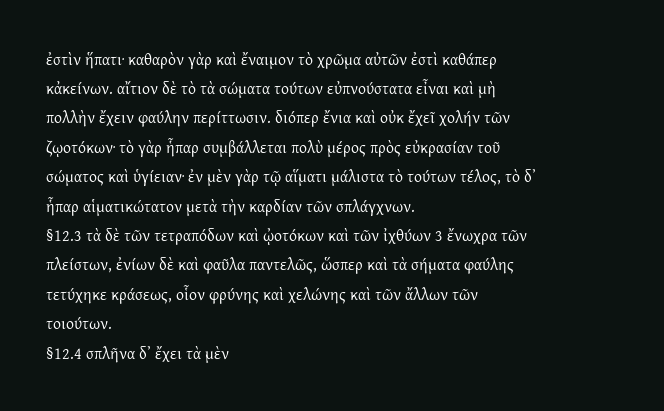ἐστὶν ἥπατι· καθαρὸν γὰρ καὶ ἔναιμον τὸ χρῶμα αὐτῶν ἐστὶ καθάπερ κἀκείνων. αἴτιον δὲ τὸ τὰ σώματα τούτων εὐπνούστατα εἶναι καὶ μὴ πολλὴν ἔχειν φαύλην περίττωσιν. διόπερ ἔνια καὶ οὐκ ἔχεῖ χολήν τῶν ζῳοτόκων· τὸ γὰρ ἧπαρ συμβάλλεται πολὺ μέρος πρὸς εὐκρασίαν τοῦ σώματος καὶ ὑγίειαν· ἐν μὲν γὰρ τῷ αἵματι μάλιστα τὸ τούτων τέλος, τὸ δʼ ἧπαρ αἱματικώτατον μετὰ τὴν καρδίαν τῶν σπλάγχνων.
§12.3 τὰ δὲ τῶν τετραπόδων καὶ ᾠοτόκων καὶ τῶν ἰχθύων 3 ἔνωχρα τῶν πλείστων, ἐνίων δὲ καὶ φαῦλα παντελῶς, ὥσπερ καὶ τὰ σήματα φαύλης τετύχηκε κράσεως, οἷον φρύνης καὶ χελώνης καὶ τῶν ἄλλων τῶν τοιούτων.
§12.4 σπλῆνα δʼ ἔχει τὰ μὲν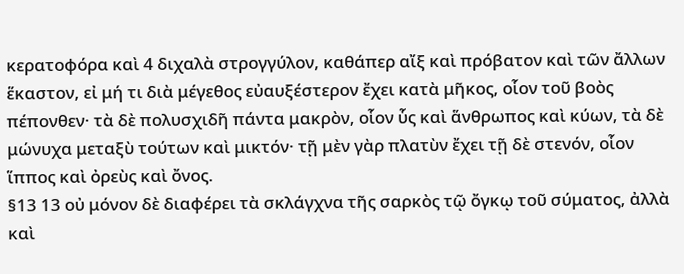κερατοφόρα καὶ 4 διχαλὰ στρογγύλον, καθάπερ αἴξ καὶ πρόβατον καὶ τῶν ἄλλων ἕκαστον, εἰ μή τι διὰ μέγεθος εὐαυξέστερον ἔχει κατὰ μῆκος, οἷον τοῦ βοὸς πέπονθεν· τὰ δὲ πολυσχιδῆ πάντα μακρὸν, οἷον ὗς καὶ ἅνθρωπος καὶ κύων, τὰ δὲ μώνυχα μεταξὺ τούτων καὶ μικτόν· τῇ μὲν γὰρ πλατὺν ἔχει τῇ δὲ στενόν, οἷον ἵππος καὶ ὀρεὺς καὶ ὄνος.
§13 13 οὐ μόνον δὲ διαφέρει τὰ σκλάγχνα τῆς σαρκὸς τῷ ὄγκῳ τοῦ σύματος, ἀλλὰ καὶ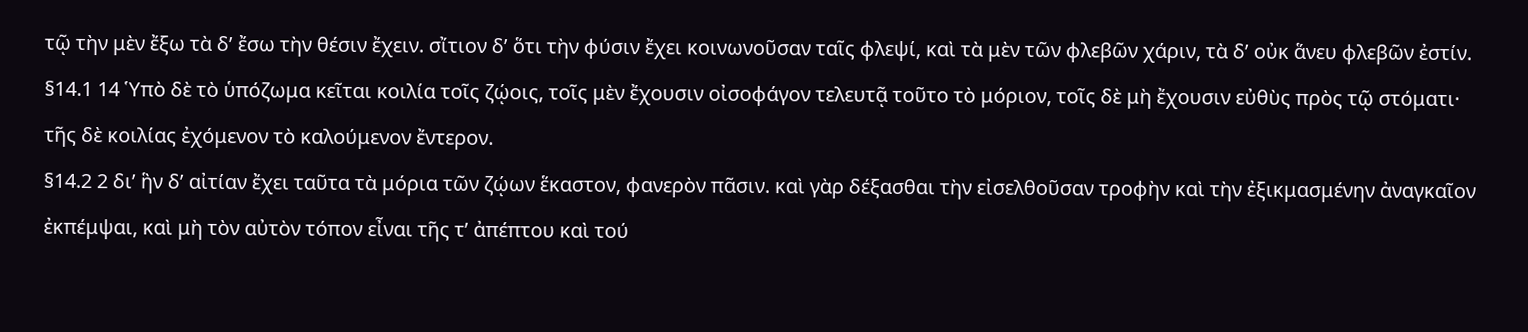τῷ τὴν μὲν ἔξω τὰ δʼ ἔσω τὴν θέσιν ἔχειν. σἴτιον δʼ ὅτι τὴν φύσιν ἔχει κοινωνοῦσαν ταῖς φλεψί, καὶ τὰ μὲν τῶν φλεβῶν χάριν, τὰ δʼ οὐκ ἅνευ φλεβῶν ἐστίν.
§14.1 14 Ὑπὸ δὲ τὸ ὑπόζωμα κεῖται κοιλία τοῖς ζῴοις, τοῖς μὲν ἔχουσιν οἰσοφάγον τελευτᾷ τοῦτο τὸ μόριον, τοῖς δὲ μὴ ἔχουσιν εὐθὺς πρὸς τῷ στόματι· τῆς δὲ κοιλίας ἐχόμενον τὸ καλούμενον ἔντερον.
§14.2 2 διʼ ἣν δʼ αἰτίαν ἔχει ταῦτα τὰ μόρια τῶν ζῴων ἕκαστον, φανερὸν πᾶσιν. καὶ γὰρ δέξασθαι τὴν εἰσελθοῦσαν τροφὴν καὶ τὴν ἐξικμασμένην ἀναγκαῖον ἐκπέμψαι, καὶ μὴ τὸν αὐτὸν τόπον εἶναι τῆς τʼ ἀπέπτου καὶ τού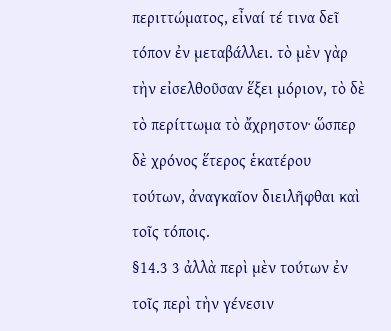περιττώματος, εἶναί τέ τινα δεῖ τόπον ἐν μεταβάλλει. τὸ μὲν γὰρ τὴν εἰσελθοῦσαν ἕξει μόριον, τὸ δὲ τὸ περίττωμα τὸ ἄχρηστον· ὥσπερ δὲ χρόνος ἕτερος ἑκατέρου τούτων, ἀναγκαῖον διειλῆφθαι καὶ τοῖς τόποις.
§14.3 3 ἀλλὰ περὶ μὲν τούτων ἐν τοῖς περὶ τὴν γένεσιν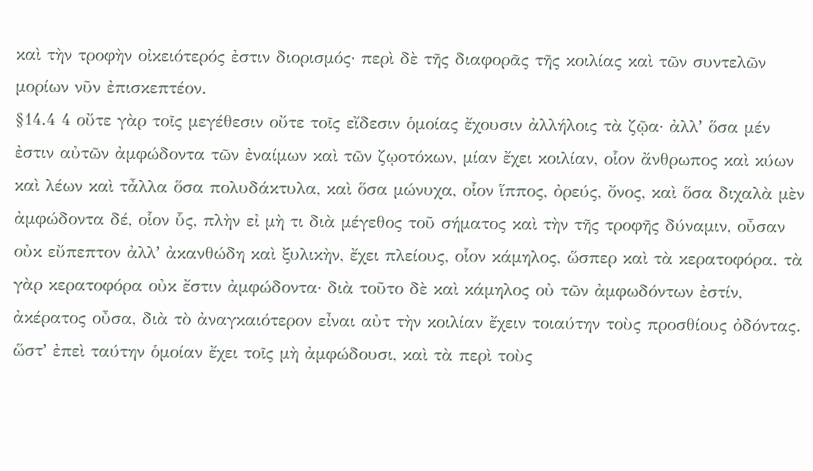καὶ τὴν τροφὴν οἰκειότερός ἐστιν διορισμός· περὶ δὲ τῆς διαφορᾶς τῆς κοιλίας καὶ τῶν συντελῶν μορίων νῦν ἐπισκεπτέον.
§14.4 4 οὔτε γὰρ τοῖς μεγέθεσιν οὔτε τοῖς εἴδεσιν ὁμοίας ἔχουσιν ἀλλήλοις τὰ ζῷα· ἀλλʼ ὅσα μέν ἐστιν αὐτῶν ἀμφώδοντα τῶν ἐναίμων καὶ τῶν ζῳοτόκων, μίαν ἔχει κοιλίαν, οἷον ἄνθρωπος καὶ κύων καὶ λέων καὶ τἆλλα ὅσα πολυδάκτυλα, καὶ ὅσα μώνυχα, οἷον ἵππος, ὀρεύς, ὄνος, καὶ ὅσα διχαλὰ μὲν ἀμφώδοντα δέ, οἷον ὗς, πλὴν εἰ μὴ τι διὰ μέγεθος τοῦ σήματος καὶ τὴν τῆς τροφῆς δύναμιν, οὖσαν οὐκ εὔπεπτον ἀλλʼ ἀκανθώδη καὶ ξυλικὴν, ἔχει πλείους, οἷον κάμηλος, ὥσπερ καὶ τὰ κερατοφόρα. τὰ γὰρ κερατοφόρα οὐκ ἔστιν ἀμφώδοντα· διὰ τοῦτο δὲ καὶ κάμηλος οὐ τῶν ἀμφωδόντων ἐστίν, ἀκέρατος οὖσα, διὰ τὸ ἀναγκαιότερον εἶναι αὐτ τὴν κοιλίαν ἔχειν τοιαύτην τοὺς προσθίους ὀδόντας. ὥστʼ ἐπεὶ ταύτην ὁμοίαν ἔχει τοῖς μὴ ἀμφώδουσι, καὶ τὰ περὶ τοὺς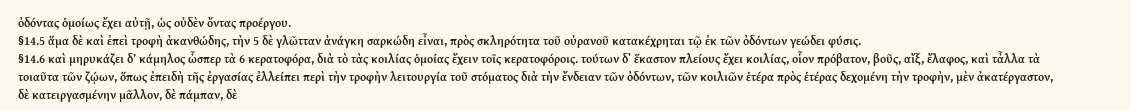ὀδόντας ὁμοίως ἔχει αὐτῇ, ὡς οὐδὲν ὄντας προέργου.
§14.5 ἅμα δὲ καὶ ἐπεὶ τροφὴ ἀκανθώδης, τὴν 5 δὲ γλῶτταν ἀνάγκη σαρκώδη εἶναι, πρὸς σκληρότητα τοῦ οὐρανοῦ κατακέχρηται τῷ ἐκ τῶν ὀδόντων γεώδει φύσις.
§14.6 καὶ μηρυκάζει δʼ κάμηλος ὧσπερ τὰ 6 κερατοφόρα, διὰ τὸ τὰς κοιλίας ὁμοίας ἔχειν τοῖς κερατοφόροις. τούτων δ᾿ ἕκαστον πλείους ἔχει κοιλίας, οἷον πρόβατον, βοῦς, αἴξ, ἔλαφος, καὶ τἆλλα τὰ τοιαῦτα τῶν ζῴων, ὅπως ἐπειδὴ τῆς ἐργασίας ἐλλείπει περὶ τὴν τροφὴν λειτουργία τοῦ στόματος διὰ τὴν ἔνδειαν τῶν ὀδόντων, τῶν κοιλιῶν ἑτέρα πρὸς ἑτέρας δεχομένη τὴν τροφὴν, μὲν ἀκατέργαστον, δὲ κατειργασμένην μᾶλλον, δὲ πάμπαν, δὲ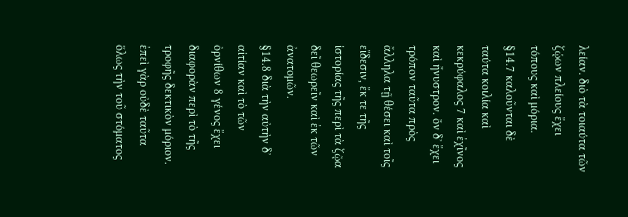λείαν. διὸ τὰ τοιαύτα τῶν ζῴων πλείους ἔχει τόπους καὶ μόρια.
§14.7 καλοῦνται δὲ ταύτα κοιλία καὶ κεκρύφαλος 7 καὶ ἐχῖνος καὶ ἤνυστρον. ὄν δʼ ἔχει τρόπον ταῦτα πρὸς ἄλληλα τῇ θέσει καὶ τοῖς εἴδεσιν, ἔκ τε τῆς ἱστορίας τῆς περὶ τὰ ζῷα δεῖ θεωρεῖν καὶ ἐκ τῶν ἀνατομῶν.
§14.8 διὰ τὴν αὐτὴν δʼ αἰτίαν καὶ τὸ τῶν ὀρνίθων 8 γένος ἔχει διαφορὰν περὶ τὸ τῆς τροφῆς δεκτικὸν μόριον. ἐπεὶ γὰρ οὐδὲ ταῦτα ὅλως τὴν τοῦ στόματος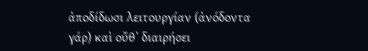ἀποδίδωσι λειτουργίαν (ἀνόδοντα γάρ) καὶ οὔθʼ διαιρήσει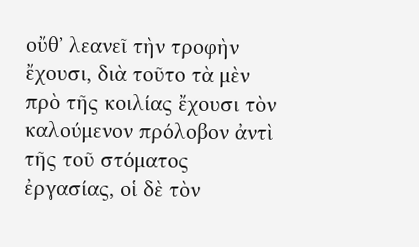οὔθʼ λεανεῖ τὴν τροφὴν ἔχουσι, διὰ τοῦτο τὰ μὲν πρὸ τῆς κοιλίας ἔχουσι τὸν καλούμενον πρόλοβον ἀντὶ τῆς τοῦ στόματος ἐργασίας, οἱ δὲ τὸν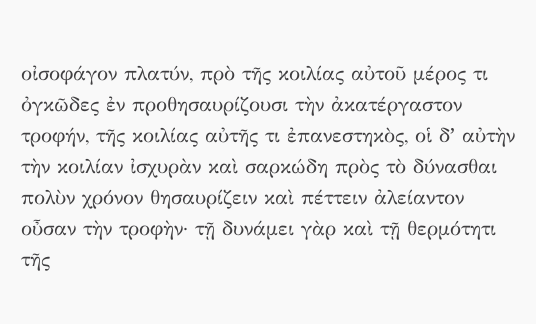οἰσοφάγον πλατύν, πρὸ τῆς κοιλίας αὐτοῦ μέρος τι ὀγκῶδες ἐν προθησαυρίζουσι τὴν ἀκατέργαστον τροφήν, τῆς κοιλίας αὐτῆς τι ἐπανεστηκὸς, οἱ δʼ αὐτὴν τὴν κοιλίαν ἰσχυρὰν καὶ σαρκώδη πρὸς τὸ δύνασθαι πολὺν χρόνον θησαυρίζειν καὶ πέττειν ἀλείαντον οὖσαν τὴν τροφὴν· τῇ δυνάμει γὰρ καὶ τῇ θερμότητι τῆς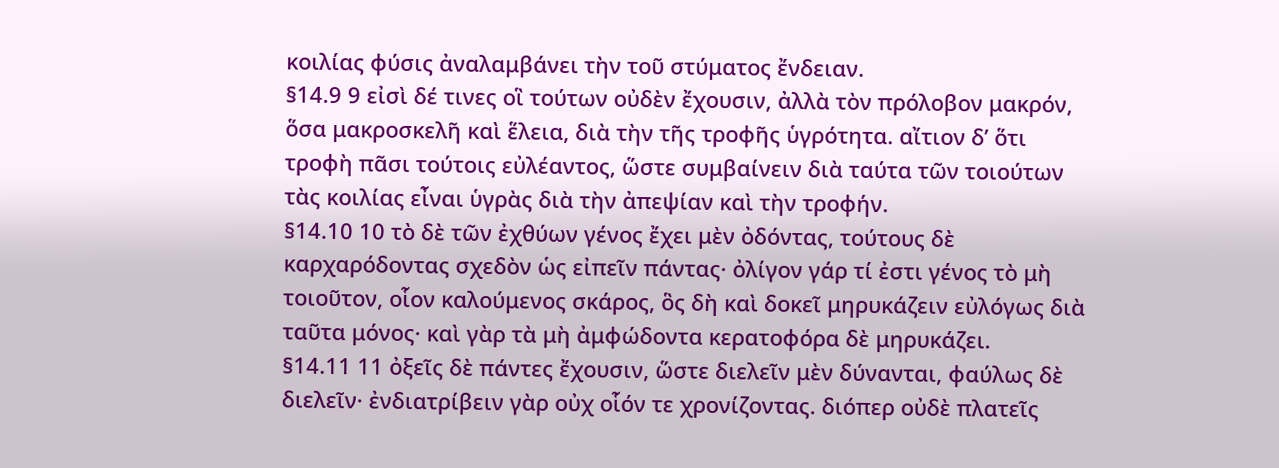κοιλίας φύσις ἀναλαμβάνει τὴν τοῦ στύματος ἔνδειαν.
§14.9 9 εἰσὶ δέ τινες οἳ τούτων οὐδὲν ἔχουσιν, ἀλλὰ τὸν πρόλοβον μακρόν, ὅσα μακροσκελῆ καὶ ἕλεια, διὰ τὴν τῆς τροφῆς ὑγρότητα. αἴτιον δʼ ὅτι τροφὴ πᾶσι τούτοις εὐλέαντος, ὥστε συμβαίνειν διὰ ταύτα τῶν τοιούτων τὰς κοιλίας εἶναι ὑγρὰς διὰ τὴν ἀπεψίαν καὶ τὴν τροφήν.
§14.10 10 τὸ δὲ τῶν ἐχθύων γένος ἔχει μὲν ὀδόντας, τούτους δὲ καρχαρόδοντας σχεδὸν ὡς εἰπεῖν πάντας· ὀλίγον γάρ τί ἐστι γένος τὸ μὴ τοιοῦτον, οἷον καλούμενος σκάρος, ὃς δὴ καὶ δοκεῖ μηρυκάζειν εὐλόγως διὰ ταῦτα μόνος· καὶ γὰρ τὰ μὴ ἀμφώδοντα κερατοφόρα δὲ μηρυκάζει.
§14.11 11 ὀξεῖς δὲ πάντες ἔχουσιν, ὥστε διελεῖν μὲν δύνανται, φαύλως δὲ διελεῖν· ἐνδιατρίβειν γὰρ οὐχ οἷόν τε χρονίζοντας. διόπερ οὐδὲ πλατεῖς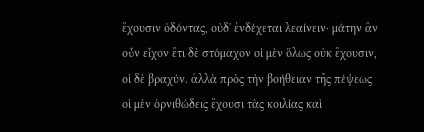ἔχουσιν ὀδόντας, οὐδʼ ἐνδέχεται λεαίνειν· μάτην ἂν οὖν εἶχον ἔτι δὲ στόμαχον οἱ μὲν ὅλως οὐκ ἔχουσιν, οἱ δὲ βραχύν. ἀλλὰ πρὸς τὴν βοήθειαν τῆς πέψεως οἱ μὲν ὁρνιθώδεις ἔχουσι τὰς κοιλίας καὶ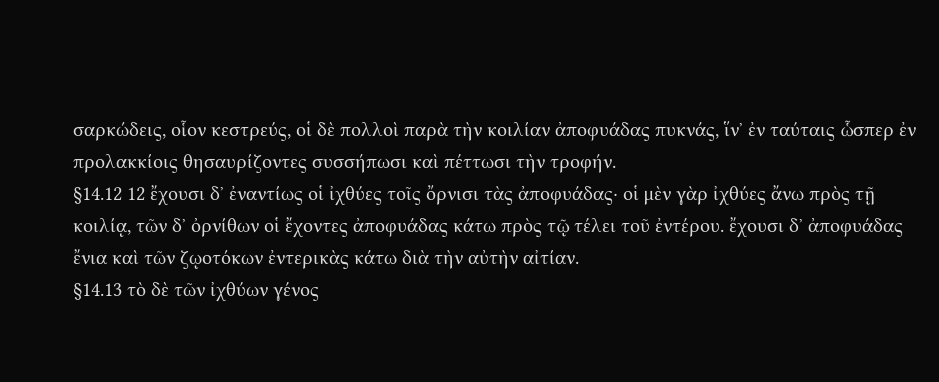σαρκώδεις, οἷον κεστρεύς, οἱ δὲ πολλοὶ παρὰ τὴν κοιλίαν ἀποφυάδας πυκνάς, ἵνʼ ἐν ταύταις ὧσπερ ἐν προλακκίοις θησαυρίζοντες συσσήπωσι καὶ πέττωσι τὴν τροφήν.
§14.12 12 ἔχουσι δʼ ἐναντίως οἱ ἰχθύες τοῖς ὄρνισι τὰς ἀποφυάδας· οἱ μὲν γὰρ ἰχθύες ἄνω πρὸς τῇ κοιλίᾳ, τῶν δʼ ὀρνίθων οἱ ἔχοντες ἀποφυάδας κάτω πρὸς τῷ τέλει τοῦ ἐντέρου. ἔχουσι δʼ ἀποφυάδας ἔνια καὶ τῶν ζῳοτόκων ἐντερικὰς κάτω διὰ τὴν αὐτὴν αἰτίαν.
§14.13 τὸ δὲ τῶν ἰχθύων γένος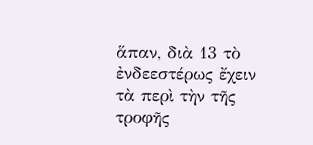ἅπαν, διὰ 13 τὸ ἐνδεεστέρως ἔχειν τὰ περὶ τὴν τῆς τροφῆς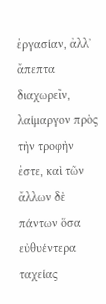ἐργασίαν, ἀλλʼ ἄπεπτα διαχωρεῖν, λαίμαργον πρὸς τὴν τροφὴν ἐστε, καὶ τῶν ἄλλων δὲ πάντων ὅσα εὐθυέντερα ταχείας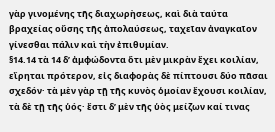γὰρ γινομένης τῆς διαχωρὴσεως, καὶ διὰ ταύτα βραχείας οὔσης τῆς ἀπολαύσεως, ταχεῖαν ἀναγκαῖον γίνεσθαι πάλιν καὶ τὴν ἐπιθυμίαν.
§14.14 τὰ 14 δʼ ἀμφώδοντα ὅτι μὲν μικρὰν ἔχει κοιλίαν, εἴρηται πρότερον, εἰς διαφορὰς δὲ πίπτουσι δύο πᾶσαι σχεδόν· τὰ μὲν γὰρ τῇ τῆς κυνὸς ὁμοίαν ἔχουσι κοιλίαν, τὰ δὲ τῇ τῆς ὑός· ἔστι δʼ μὲν τῆς ὑὸς μείζων καί τινας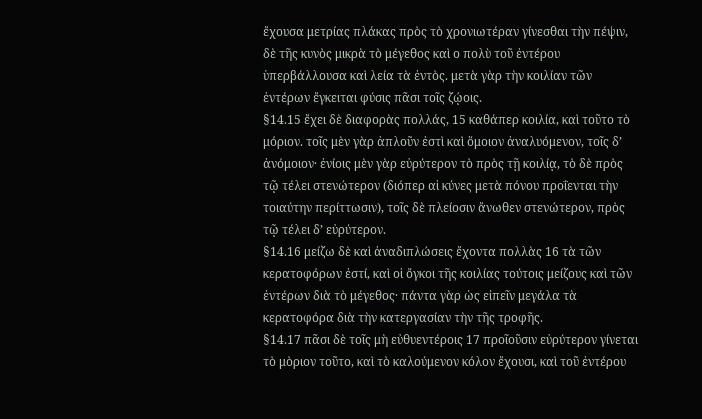ἔχουσα μετρίας πλάκας πρὸς τὸ χρονιωτέραν γίνεσθαι τὴν πέψιν, δὲ τῆς κυνὸς μικρὰ τὸ μέγεθος καὶ ο πολὺ τοῦ ἐντέρου ὑπερβάλλουσα καὶ λεία τὰ ἐντὸς. μετὰ γὰρ τὴν κοιλίαν τῶν ἐντέρων ἔγκειται φύσις πᾶσι τοῖς ζῴοις.
§14.15 ἔχει δὲ διαφορὰς πολλάς, 15 καθάπερ κοιλία, καὶ τοῦτο τὸ μόριον. τοῖς μὲν γὰρ ἀπλοῦν ἐστὶ καὶ ὅμοιον ἀναλυόμενον, τοῖς δʼ ἀνόμοιον· ἐνίοις μὲν γὰρ εὐρύτερον τὸ πρὸς τῇ κοιλίᾳ, τὸ δὲ πρὸς τῷ τέλει στενώτερον (διόπερ αἱ κύνες μετὰ πόνου προΐενται τὴν τοιαύτην περίττωσιν), τοῖς δὲ πλείοσιν ἄνωθεν στενώτερον, πρὸς τῷ τέλει δʼ εὐρύτερον.
§14.16 μείζω δὲ καὶ ἀναδιπλώσεις ἔχοντα πολλὰς 16 τὰ τῶν κερατοφόρων ἐστί, καὶ οἱ ὄγκοι τῆς κοιλίας τούτοις μείζους καὶ τῶν ἐντέρων διὰ τὸ μέγεθος· πάντα γὰρ ὡς εἰπεῖν μεγάλα τὰ κερατοφόρα διὰ τὴν κατεργασίαν τὴν τῆς τροφῆς.
§14.17 πᾶσι δὲ τοῖς μὴ εὐθυεντέροις 17 προῖοῦσιν εὐρύτερον γίνεται τὸ μὸριον τοῦτο, καὶ τὸ καλούμενον κόλον ἔχουσι, καὶ τοῦ ἐντέρου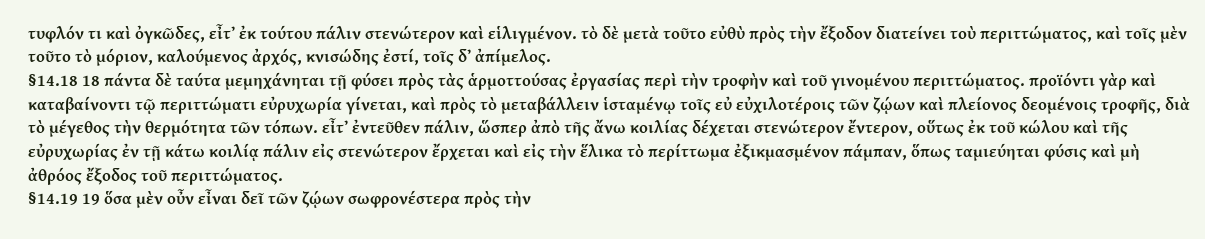τυφλόν τι καὶ ὀγκῶδες, εἶτʼ ἐκ τούτου πάλιν στενώτερον καὶ εἱλιγμένον. τὸ δὲ μετὰ τοῦτο εὐθὺ πρὸς τὴν ἔξοδον διατείνει τοὺ περιττώματος, καὶ τοῖς μὲν τοῦτο τὸ μόριον, καλούμενος ἀρχός, κνισώδης ἐστί, τοῖς δʼ ἀπίμελος.
§14.18 18 πάντα δὲ ταύτα μεμηχάνηται τῇ φύσει πρὸς τὰς ἁρμοττούσας ἐργασίας περὶ τὴν τροφὴν καὶ τοῦ γινομένου περιττώματος. προϊόντι γὰρ καὶ καταβαίνοντι τῷ περιττώματι εὐρυχωρία γίνεται, καὶ πρὸς τὸ μεταβάλλειν ἱσταμένῳ τοῖς εὐ εὐχιλοτέροις τῶν ζῴων καὶ πλείονος δεομένοις τροφῆς, διὰ τὸ μέγεθος τὴν θερμότητα τῶν τόπων. εἶτʼ ἐντεῦθεν πάλιν, ὥσπερ ἀπὸ τῆς ἄνω κοιλίας δέχεται στενώτερον ἔντερον, οὕτως ἐκ τοῦ κώλου καὶ τῆς εὐρυχωρίας ἐν τῇ κάτω κοιλίᾳ πάλιν εἰς στενώτερον ἔρχεται καὶ εἰς τὴν ἕλικα τὸ περίττωμα ἐξικμασμένον πάμπαν, ὅπως ταμιεύηται φύσις καὶ μὴ ἀθρόος ἔξοδος τοῦ περιττώματος.
§14.19 19 ὅσα μὲν οὖν εἶναι δεῖ τῶν ζῴων σωφρονέστερα πρὸς τὴν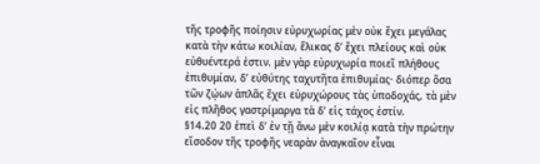τῆς τροφῆς ποίησιν εὐρυχωρίας μὲν οὐκ ἔχει μεγάλας κατὰ τὴν κάτω κοιλίαν, ἕλικας δʼ ἔχει πλείους καὶ οὐκ εὐθυέντερά ἐστιν. μὲν γὰρ εὐρυχωρία ποιεῖ πλήθους ἐπιθυμίαν, δʼ εὐθύτης ταχυτῆτα ἐπιθυμίας· διόπερ ὅσα τῶν ζῴων ἁπλᾶς ἔχει εὐρυχώρους τὰς ὑποδοχάς, τὰ μὲν εἰς πλῆθος γαστρίμαργα τὰ δʼ εἰς τάχος ἐστίν.
§14.20 20 ἐπεὶ δʼ ἐν τῇ ἄνω μὲν κοιλίᾳ κατὰ τὴν πρώτην εἴσοδον τῆς τροφῆς νεαρὰν ἀναγκαῖον εἶναι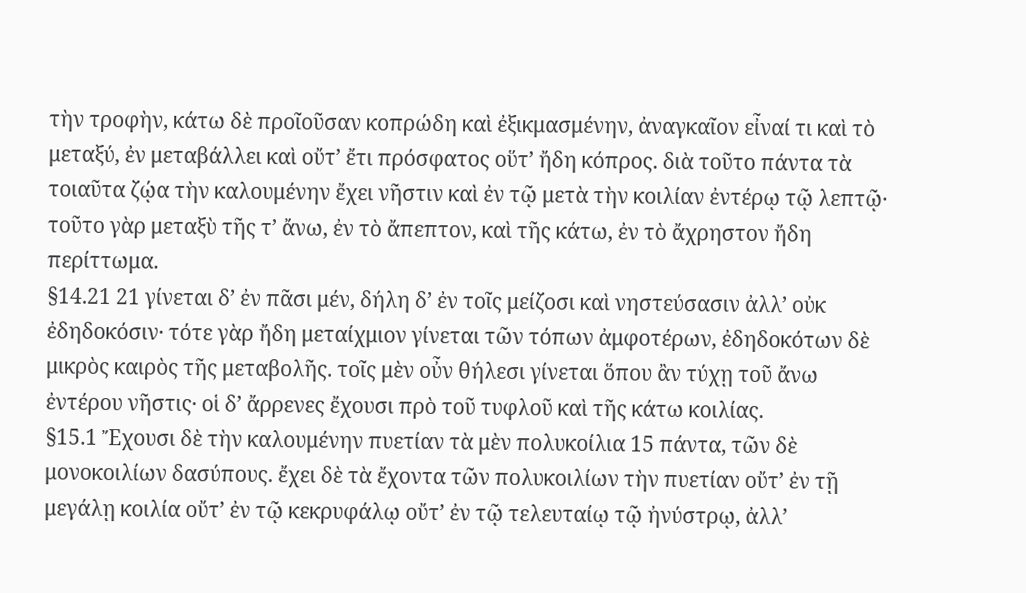τὴν τροφὴν, κάτω δὲ προῖοῦσαν κοπρώδη καὶ ἐξικμασμένην, ἀναγκαῖον εἶναί τι καὶ τὸ μεταξύ, ἐν μεταβάλλει καὶ οὔτʼ ἔτι πρόσφατος οὕτʼ ἤδη κόπρος. διὰ τοῦτο πάντα τὰ τοιαῦτα ζῴα τὴν καλουμένην ἔχει νῆστιν καὶ ἐν τῷ μετὰ τὴν κοιλίαν ἐντέρῳ τῷ λεπτῷ· τοῦτο γὰρ μεταξὺ τῆς τʼ ἄνω, ἐν τὸ ἄπεπτον, καὶ τῆς κάτω, ἐν τὸ ἄχρηστον ἤδη περίττωμα.
§14.21 21 γίνεται δʼ ἐν πᾶσι μέν, δήλη δʼ ἐν τοῖς μείζοσι καὶ νηστεύσασιν ἀλλʼ οὐκ ἐδηδοκόσιν· τότε γὰρ ἤδη μεταίχμιον γίνεται τῶν τόπων ἀμφοτέρων, ἐδηδοκότων δὲ μικρὸς καιρὸς τῆς μεταβολῆς. τοῖς μὲν οὖν θήλεσι γίνεται ὅπου ἂν τύχῃ τοῦ ἄνω ἐντέρου νῆστις· οἱ δʼ ἄρρενες ἔχουσι πρὸ τοῦ τυφλοῦ καὶ τῆς κάτω κοιλίας.
§15.1 Ἔχουσι δὲ τὴν καλουμένην πυετίαν τὰ μὲν πολυκοίλια 15 πάντα, τῶν δὲ μονοκοιλίων δασύπους. ἔχει δὲ τὰ ἔχοντα τῶν πολυκοιλίων τὴν πυετίαν οὔτʼ ἐν τῇ μεγάλῃ κοιλία οὔτʼ ἐν τῷ κεκρυφάλῳ οὔτʼ ἐν τῷ τελευταίῳ τῷ ἠνύστρῳ, ἀλλʼ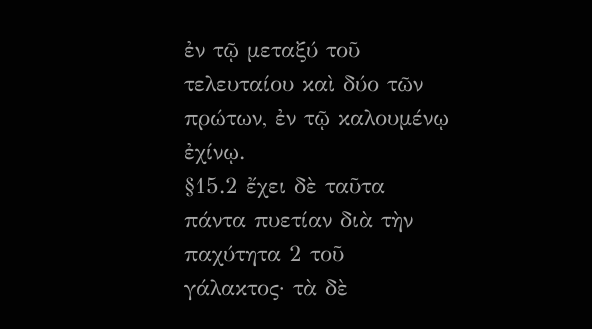ἐν τῷ μεταξύ τοῦ τελευταίου καὶ δύο τῶν πρώτων, ἐν τῷ καλουμένῳ ἐχίνῳ.
§15.2 ἔχει δὲ ταῦτα πάντα πυετίαν διὰ τὴν παχύτητα 2 τοῦ γάλακτος· τὰ δὲ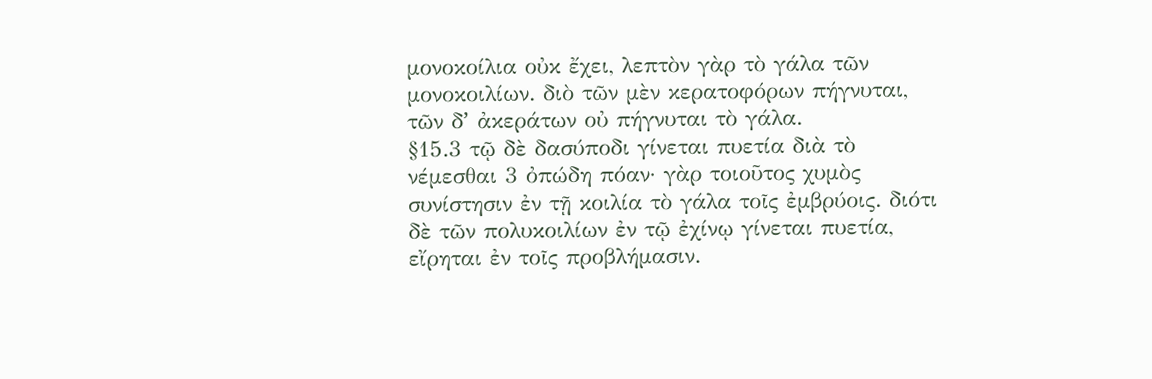μονοκοίλια οὐκ ἔχει, λεπτὸν γὰρ τὸ γάλα τῶν μονοκοιλίων. διὸ τῶν μὲν κερατοφόρων πήγνυται, τῶν δʼ ἀκεράτων οὐ πήγνυται τὸ γάλα.
§15.3 τῷ δὲ δασύποδι γίνεται πυετία διὰ τὸ νέμεσθαι 3 ὀπώδη πόαν· γὰρ τοιοῦτος χυμὸς συνίστησιν ἐν τῇ κοιλία τὸ γάλα τοῖς ἐμβρύοις. διότι δὲ τῶν πολυκοιλίων ἐν τῷ ἐχίνῳ γίνεται πυετία, εἴρηται ἐν τοῖς προβλήμασιν.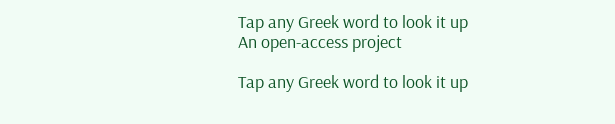Tap any Greek word to look it up
An open-access project

Tap any Greek word to look it up